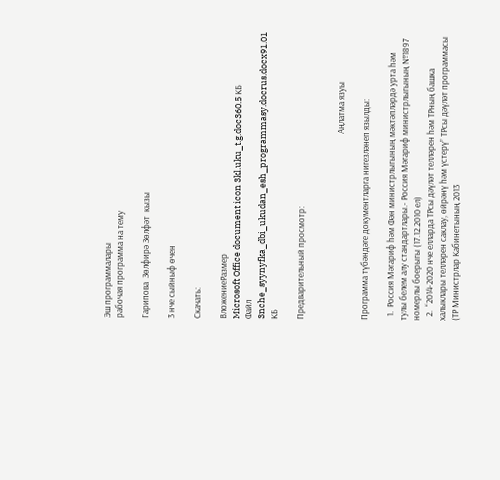Эш программалары
рабочая программа на тему

Гарипова  Зөлфирә Зөлфәт  кызы

3 нче сыйныф өчен

Скачать:

ВложениеРазмер
Microsoft Office document icon 3kl.uku_t.g.doc360.5 КБ
Файл 3nche_syynyfka_dbi_ukudan_esh_programmasy.docrus.docx91.01 КБ

Предварительный просмотр:


                                                                                             Аңлатма язуы

Программа түбәндәге документларга нигезләнеп язылды:

  1.  Россия Мәгариф һәм Фән министрлыгының мәктәпләрдә урта һәм тулы белем алу стандартлары.- Россия Мәгариф министрлыгының №1897 номерлы боерыгы (17.12.2010 ел)
  2.  “2014-2020 нче елларда ТРсы дәүләт телләрен һәм ТРның башка халыклары телләрен саклау, өйрәнү һәм үстерү” ТРсы дәүләт программасы (ТР Министрлар Кабинетының 2013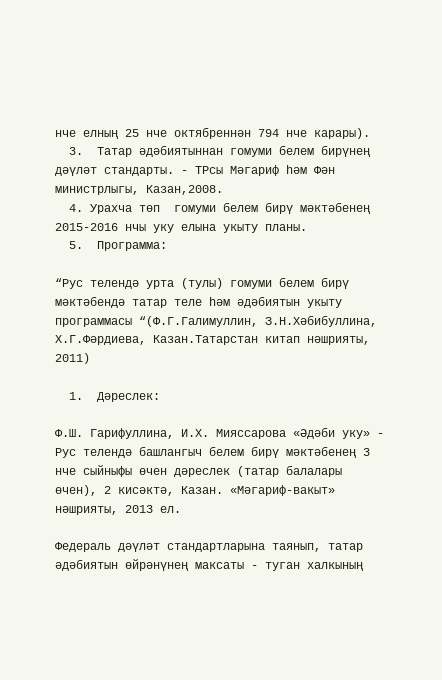нче елның 25 нче октябреннән 794 нче карары).
  3.  Татар әдәбиятыннан гомуми белем бирүнең дәүләт стандарты. - ТРсы Мәгариф һәм Фән министрлыгы, Казан,2008.
  4. Урахча төп  гомуми белем бирү мәктәбенең 2015-2016 нчы уку елына укыту планы.
  5.  Программа:

“Рус телендә урта (тулы) гомуми белем бирү мәктәбендә татар теле һәм әдәбиятын укыту программасы “(Ф.Г.Галимуллин, З.Н.Хәбибуллина, Х.Г.Фәрдиева, Казан.Татарстан китап нәшрияты, 2011)

  1.  Дәреслек:

Ф.Ш. Гарифуллина, И.Х. Мияссарова «Әдәби уку» - Рус телендә башлангыч белем бирү мәктәбенең 3 нче сыйныфы өчен дәреслек (татар балалары өчен), 2 кисәктә, Казан. «Мәгариф-вакыт» нәшрияты, 2013 ел.

Федераль дәүләт стандартларына таянып, татар әдәбиятын өйрәнүнең максаты - туган халкының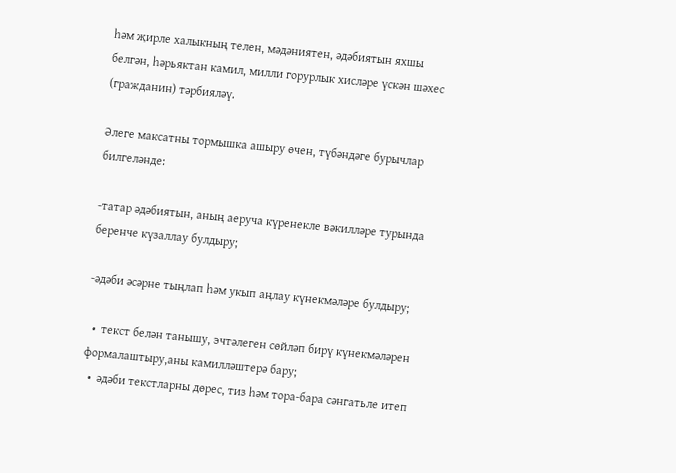һәм җирле халыкның телен, мәдәниятен, әдәбиятын яхшы белгән, һәрьяктан камил, милли горурлык хисләре үскән шәхес (гражданин) тәрбияләү.

Әлеге максатны тормышка ашыру өчен, түбәндәге бурычлар билгеләнде:

-татар әдәбиятын, аның аеруча күренекле вәкилләре турында беренче күзаллау булдыру;

-әдәби әсәрне тыңлап һәм укып аңлау күнекмәләре булдыру;

  •  текст белән танышу, эчтәлеген сөйләп бирү күнекмәләрен формалаштыру,аны камилләштерә бару;
  •  әдәби текстларны дөрес, тиз һәм тора-бара сәнгатьле итеп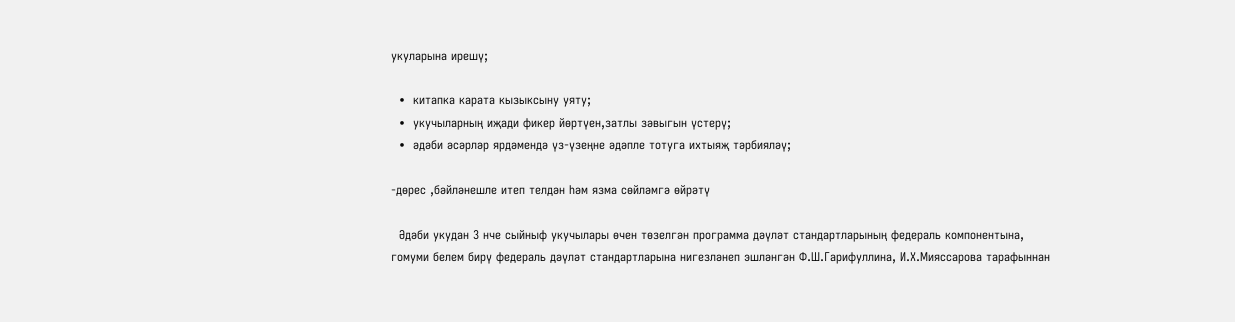укуларына ирешү;

  •  китапка карата кызыксыну уяту;
  •  укучыларның иҗади фикер йөртүен,затлы зәвыгын үстерү;
  •  әдәби әсәрләр ярдәмендә үз-үзеңне әдәпле тотуга ихтыяҗ тәрбияләү;

-дөрес ,бәйләнешле итеп телдән һәм язма сөйләмгә өйрәтү

  Әдәби укудан 3 нче сыйныф укучылары өчен төзелгән программа дәүләт стандартларының федераль компонентына, гомуми белем бирү федераль дәүләт стандартларына нигезләнеп эшләнгән Ф.Ш.Гарифуллина, И.Х.Мияссарова тарафыннан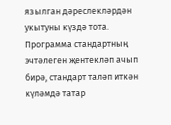язылган дәреслекләрдән укытуны күздә тота. Программа стандартның эчтәлеген җентекләп ачып бирә, стандарт таләп иткән күләмдә татар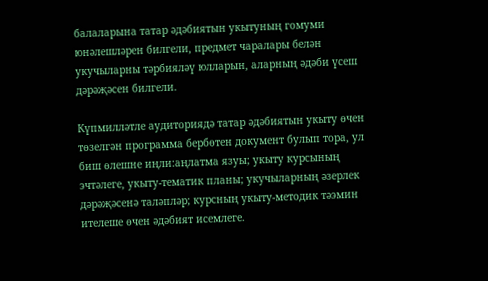балаларына татар әдәбиятын укытуның гомуми юнәлешләрен билгели, предмет чаралары белән укучыларны тәрбияләү юлларын, аларның әдәби үсеш дәрәҗәсен билгели.

Күпмилләтле аудиториядә татар әдәбиятын укыту өчен төзелгән программа бербөтен документ булып тора, ул биш өлешне иңли:аңлатма язуы; укыту курсының эчтәлеге, укыту-тематик планы; укучыларның әзерлек дәрәҗәсенә таләпләр; курсның укыту-методик тәэмин ителеше өчен әдәбият исемлеге.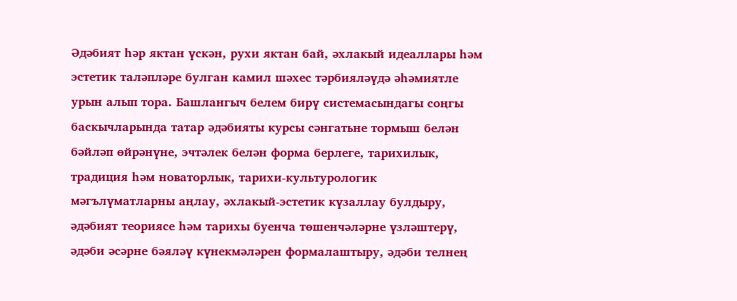Әдәбият һәр яктан үскән, рухи яктан бай, әхлакый идеаллары һәм эстетик таләпләре булган камил шәхес тәрбияләүдә әһәмиятле урын алып тора. Башлангыч белем бирү системасындагы соңгы баскычларында татар әдәбияты курсы сәнгатьне тормыш белән бәйләп өйрәнүне, эчтәлек белән форма берлеге, тарихилык, традиция һәм новаторлык, тарихи-культурологик мәгълүматларны аңлау, әхлакый-эстетик күзаллау булдыру, әдәбият теориясе һәм тарихы буенча төшенчәләрне үзләштерү, әдәби әсәрне бәяләү күнекмәләрен формалаштыру, әдәби телнең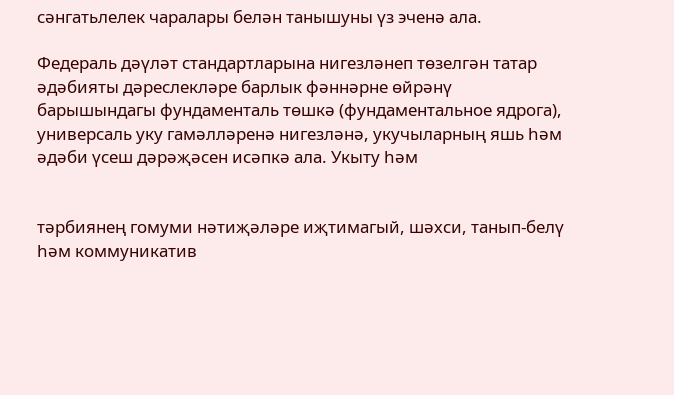сәнгатьлелек чаралары белән танышуны үз эченә ала.

Федераль дәүләт стандартларына нигезләнеп төзелгән татар әдәбияты дәреслекләре барлык фәннәрне өйрәнү барышындагы фундаменталь төшкә (фундаментальное ядрога), универсаль уку гамәлләренә нигезләнә, укучыларның яшь һәм әдәби үсеш дәрәҗәсен исәпкә ала. Укыту һәм


тәрбиянең гомуми нәтиҗәләре иҗтимагый, шәхси, танып-белү һәм коммуникатив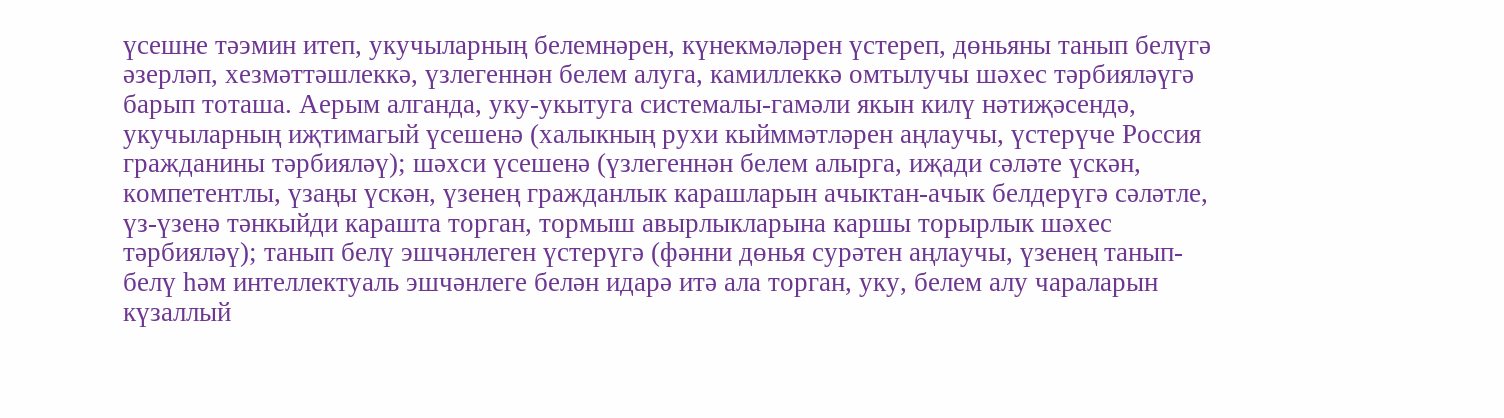үсешне тәэмин итеп, укучыларның белемнәрен, күнекмәләрен үстереп, дөньяны танып белүгә әзерләп, хезмәттәшлеккә, үзлегеннән белем алуга, камиллеккә омтылучы шәхес тәрбияләүгә барып тоташа. Аерым алганда, уку-укытуга системалы-гамәли якын килү нәтиҗәсендә, укучыларның иҗтимагый үсешенә (халыкның рухи кыйммәтләрен аңлаучы, үстерүче Россия гражданины тәрбияләү); шәхси үсешенә (үзлегеннән белем алырга, иҗади сәләте үскән, компетентлы, үзаңы үскән, үзенең гражданлык карашларын ачыктан-ачык белдерүгә сәләтле, үз-үзенә тәнкыйди карашта торган, тормыш авырлыкларына каршы торырлык шәхес тәрбияләү); танып белү эшчәнлеген үстерүгә (фәнни дөнья сурәтен аңлаучы, үзенең танып-белү һәм интеллектуаль эшчәнлеге белән идарә итә ала торган, уку, белем алу чараларын күзаллый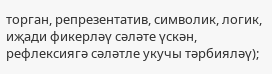торган, репрезентатив, символик, логик, иҗади фикерләү сәләте үскән, рефлексиягә сәләтле укучы тәрбияләү);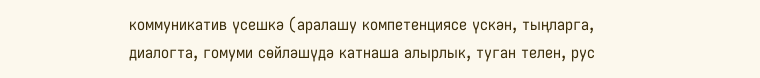коммуникатив үсешкә (аралашу компетенциясе үскән, тыңларга, диалогта, гомуми сөйләшүдә катнаша алырлык, туган телен, рус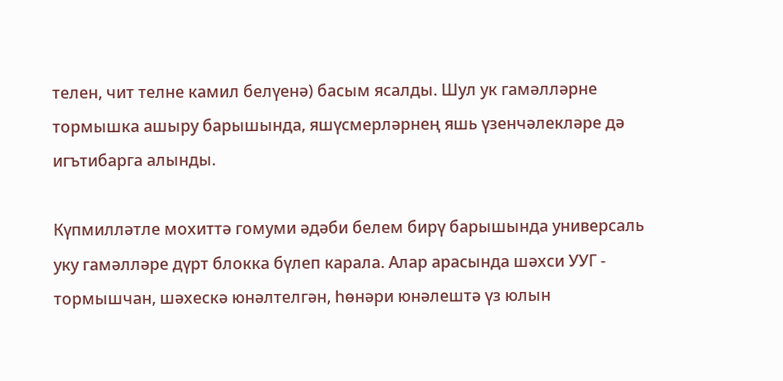телен, чит телне камил белүенә) басым ясалды. Шул ук гамәлләрне тормышка ашыру барышында, яшүсмерләрнең яшь үзенчәлекләре дә игътибарга алынды.

Күпмилләтле мохиттә гомуми әдәби белем бирү барышында универсаль уку гамәлләре дүрт блокка бүлеп карала. Алар арасында шәхси УУГ - тормышчан, шәхескә юнәлтелгән, һөнәри юнәлештә үз юлын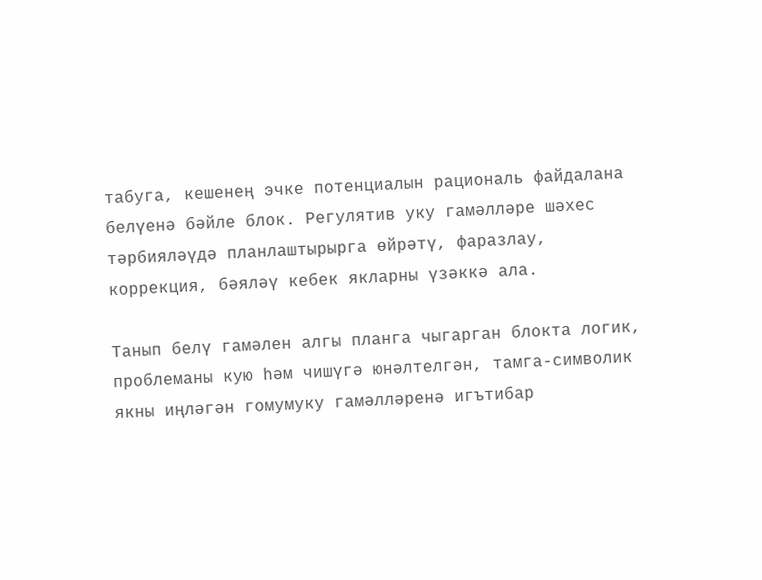табуга, кешенең эчке потенциалын рациональ файдалана белүенә бәйле блок. Регулятив уку гамәлләре шәхес тәрбияләүдә планлаштырырга өйрәтү, фаразлау, коррекция, бәяләү кебек якларны үзәккә ала.

Танып белү гамәлен алгы планга чыгарган блокта логик, проблеманы кую һәм чишүгә юнәлтелгән, тамга-символик якны иңләгән гомумуку гамәлләренә игътибар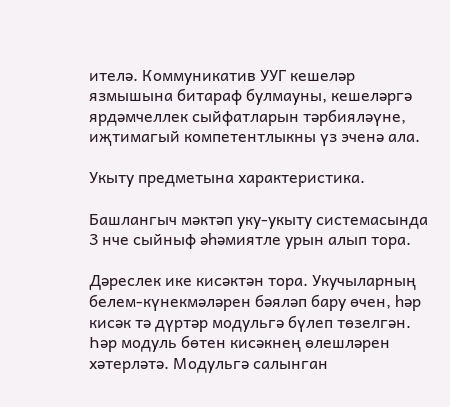ителә. Коммуникатив УУГ кешеләр язмышына битараф булмауны, кешеләргә ярдәмчеллек сыйфатларын тәрбияләүне, иҗтимагый компетентлыкны үз эченә ала.

Укыту предметына характеристика.

Башлангыч мәктәп уку-укыту системасында 3 нче сыйныф әһәмиятле урын алып тора.

Дәреслек ике кисәктән тора. Укучыларның белем-күнекмәләрен бәяләп бару өчен, һәр кисәк тә дүртәр модульгә бүлеп төзелгән. Һәр модуль бөтен кисәкнең өлешләрен хәтерләтә. Модульгә салынган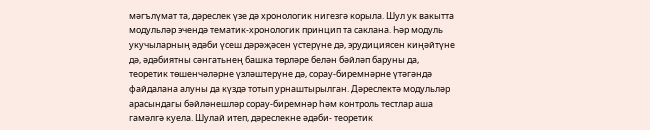мәгълүмат та, дәреслек үзе дә хронологик нигезгә корыла. Шул ук вакытта модульләр эчендә тематик-хронологик принцип та саклана. Һәр модуль укучыларның әдәби үсеш дәрәҗәсен үстерүне дә, эрудициясен киңәйтүне дә, әдәбиятны сәнгатьнең башка төрләре белән бәйләп баруны да, теоретик төшенчәләрне үзләштерүне дә, сорау-биремнәрне үтәгәндә файдалана алуны да күздә тотып урнаштырылган. Дәреслектә модульләр арасындагы бәйләнешләр сорау-биремнәр һәм контроль тестлар аша гамәлгә куела. Шулай итеп, дәреслекне әдәби- теоретик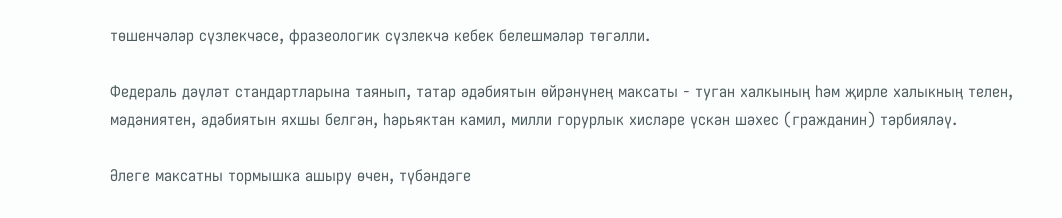төшенчәләр сүзлекчәсе, фразеологик сүзлекчә кебек белешмәләр төгәлли.

Федераль дәүләт стандартларына таянып, татар әдәбиятын өйрәнүнең максаты - туган халкының һәм җирле халыкның телен, мәдәниятен, әдәбиятын яхшы белгән, һәрьяктан камил, милли горурлык хисләре үскән шәхес (гражданин) тәрбияләү.

Әлеге максатны тормышка ашыру өчен, түбәндәге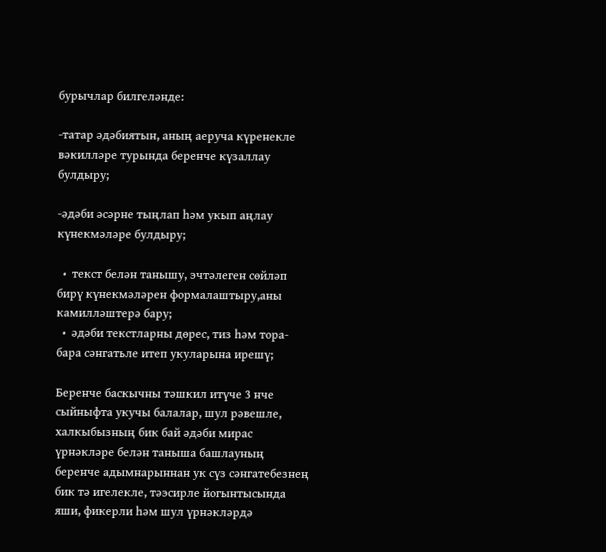бурычлар билгеләнде:

-татар әдәбиятын, аның аеруча күренекле вәкилләре турында беренче күзаллау булдыру;

-әдәби әсәрне тыңлап һәм укып аңлау күнекмәләре булдыру;

  •  текст белән танышу, эчтәлеген сөйләп бирү күнекмәләрен формалаштыру,аны камилләштерә бару;
  •  әдәби текстларны дөрес, тиз һәм тора-бара сәнгатьле итеп укуларына ирешү;

Беренче баскычны тәшкил итүче 3 нче сыйныфта укучы балалар, шул рәвешле, халкыбызның бик бай әдәби мирас үрнәкләре белән таныша башлауның беренче адымнарыннан ук сүз сәнгатебезнең бик тә игелекле, тәэсирле йогынтысында яши, фикерли һәм шул үрнәкләрдә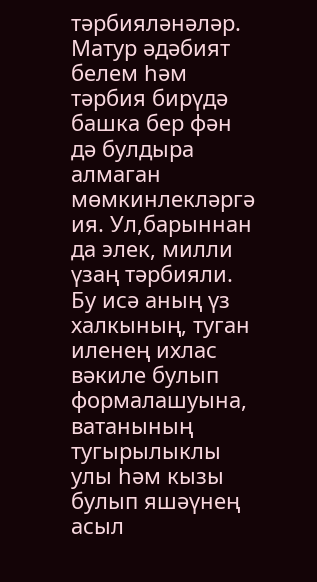тәрбияләнәләр. Матур әдәбият белем һәм тәрбия бирүдә башка бер фән дә булдыра алмаган мөмкинлекләргә ия. Ул,барыннан да элек, милли үзаң тәрбияли. Бу исә аның үз халкының, туган иленең ихлас вәкиле булып формалашуына, ватанының тугырылыклы улы һәм кызы булып яшәүнең асыл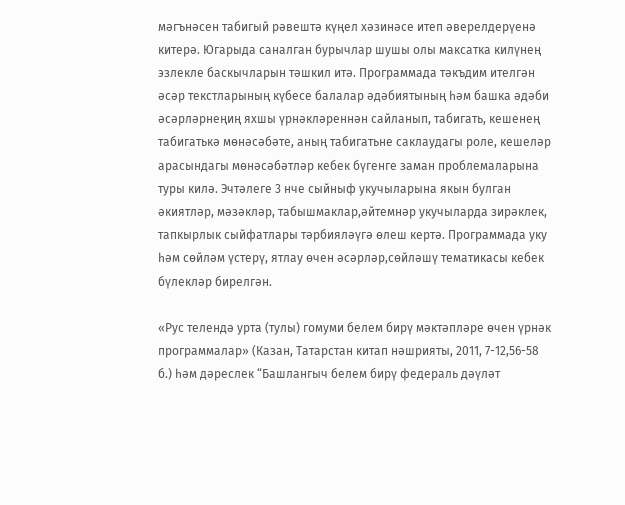мәгънәсен табигый рәвештә күңел хәзинәсе итеп әверелдерүенә китерә. Югарыда саналган бурычлар шушы олы максатка килүнең эзлекле баскычларын тәшкил итә. Программада тәкъдим ителгән әсәр текстларының күбесе балалар әдәбиятының һәм башка әдәби әсәрләрнеңиң яхшы үрнәкләреннән сайланып, табигать, кешенең табигатькә мөнәсәбәте, аның табигатьне саклаудагы роле, кешеләр арасындагы мөнәсәбәтләр кебек бүгенге заман проблемаларына туры килә. Эчтәлеге 3 нче сыйныф укучыларына якын булган әкиятләр, мәзәкләр, табышмаклар,әйтемнәр укучыларда зирәклек, тапкырлык сыйфатлары тәрбияләүгә өлеш кертә. Программада уку һәм сөйләм үстерү, ятлау өчен әсәрләр,сөйләшү тематикасы кебек бүлекләр бирелгән.

«Рус телендә урта (тулы) гомуми белем бирү мәктәпләре өчен үрнәк программалар» (Казан, Татарстан китап нәшрияты, 2011, 7-12,56-58 б.) һәм дәреслек “Башлангыч белем бирү федераль дәүләт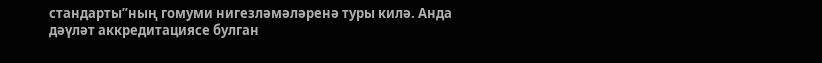стандарты”ның гомуми нигезләмәләренә туры килә. Анда дәүләт аккредитациясе булган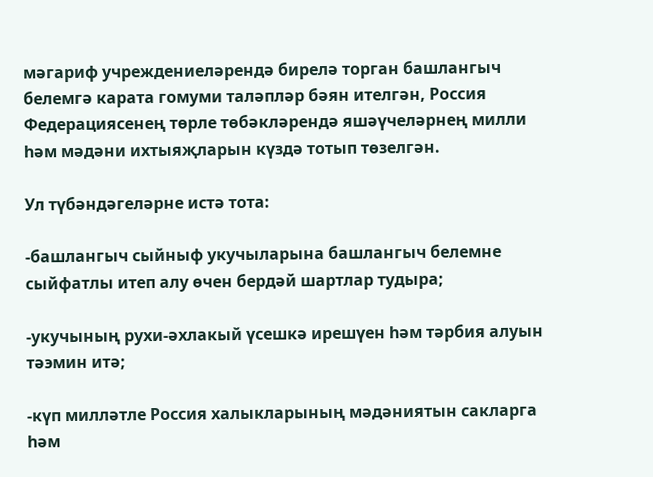мәгариф учреждениеләрендә бирелә торган башлангыч белемгә карата гомуми таләпләр бәян ителгән, Россия Федерациясенең төрле төбәкләрендә яшәүчеләрнең милли һәм мәдәни ихтыяҗларын күздә тотып төзелгән.

Ул түбәндәгеләрне истә тота:

-башлангыч сыйныф укучыларына башлангыч белемне сыйфатлы итеп алу өчен бердәй шартлар тудыра;

-укучының рухи-әхлакый үсешкә ирешүен һәм тәрбия алуын тәэмин итә;

-күп милләтле Россия халыкларының мәдәниятын сакларга һәм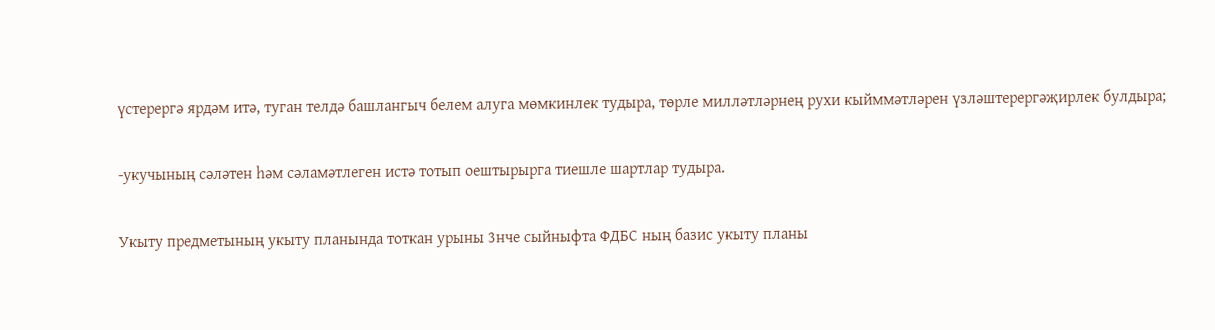үстерергә ярдәм итә, туган телдә башлангыч белем алуга мөмкинлек тудыра, төрле милләтләрнең рухи кыйммәтләрен үзләштерергәҗирлек булдыра;

-укучының сәләтен һәм сәламәтлеген истә тотып оештырырга тиешле шартлар тудыра.

Укыту предметының укыту планында тоткан урыны 3нче сыйныфта ФДБС ның базис укыту планы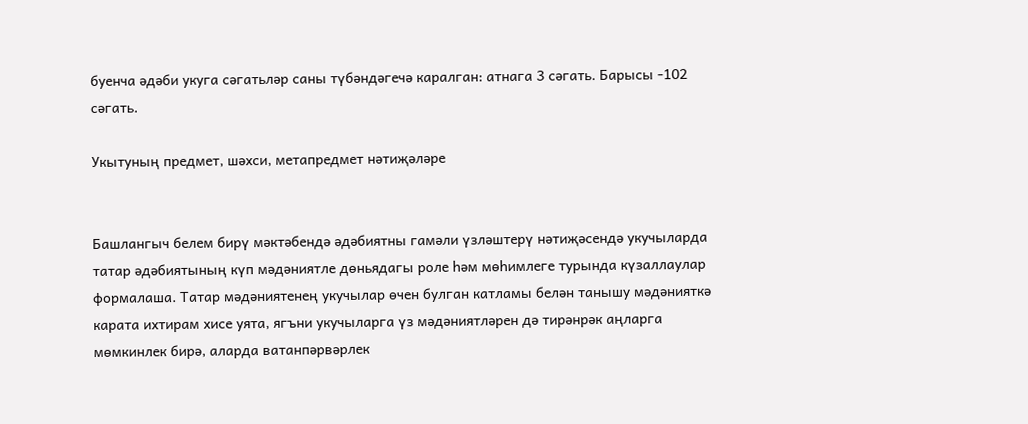буенча әдәби укуга сәгатьләр саны түбәндәгечә каралган: атнага 3 сәгать. Барысы -102 сәгать.

Укытуның предмет, шәхси, метапредмет нәтиҗәләре


Башлангыч белем бирү мәктәбендә әдәбиятны гамәли үзләштерү нәтиҗәсендә укучыларда татар әдәбиятының күп мәдәниятле дөньядагы роле һәм мөһимлеге турында күзаллаулар формалаша. Татар мәдәниятенең укучылар өчен булган катламы белән танышу мәдәнияткә карата ихтирам хисе уята, ягъни укучыларга үз мәдәниятләрен дә тирәнрәк аңларга мөмкинлек бирә, аларда ватанпәрвәрлек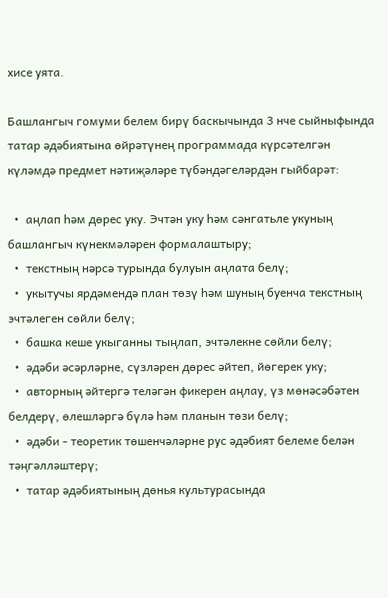хисе уята.

Башлангыч гомуми белем бирү баскычында 3 нче сыйныфында татар әдәбиятына өйрәтүнең программада күрсәтелгән күләмдә предмет нәтиҗәләре түбәндәгеләрдән гыйбарәт:

  •  аңлап һәм дөрес уку. Эчтән уку һәм сәнгатьле укуның башлангыч күнекмәләрен формалаштыру;
  •  текстның нәрсә турында булуын аңлата белү;
  •  укытучы ярдәмендә план төзү һәм шуның буенча текстның эчтәлеген сөйли белү;
  •  башка кеше укыганны тыңлап, эчтәлекне сөйли белү;
  •  әдәби әсәрләрне, сүзләрен дөрес әйтеп, йөгерек уку;
  •  авторның әйтергә теләгән фикерен аңлау, үз мөнәсәбәтен белдерү, өлешләргә бүлә һәм планын төзи белү;
  •  әдәби - теоретик төшенчәләрне рус әдәбият белеме белән тәңгәлләштерү;
  •  татар әдәбиятының дөнья культурасында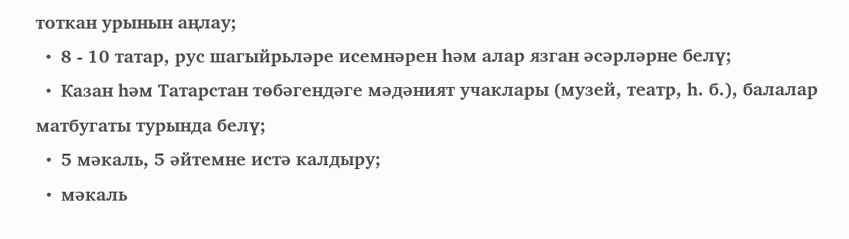тоткан урынын аңлау;
  •  8 - 10 татар, рус шагыйрьләре исемнәрен һәм алар язган әсәрләрне белү;
  •  Казан һәм Татарстан төбәгендәге мәдәният учаклары (музей, театр, һ. б.), балалар матбугаты турында белү;
  •  5 мәкаль, 5 әйтемне истә калдыру;
  •  мәкаль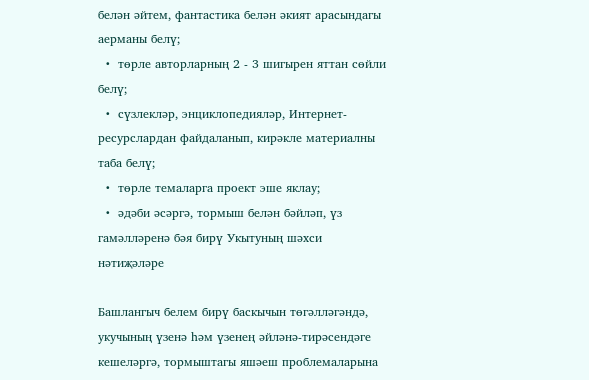белән әйтем, фантастика белән әкият арасындагы аерманы белү;
  •  төрле авторларның 2 - 3 шигырен яттан сөйли белү;
  •  сүзлекләр, энциклопедияләр, Интернет-ресурслардан файдаланып, кирәкле материалны таба белү;
  •  төрле темаларга проект эше яклау;
  •  әдәби әсәргә, тормыш белән бәйләп, үз гамәлләренә бәя бирү Укытуның шәхси нәтиҗәләре

Башлангыч белем бирү баскычын төгәлләгәндә, укучының үзенә һәм үзенең әйләнә-тирәсендәге кешеләргә, тормыштагы яшәеш проблемаларына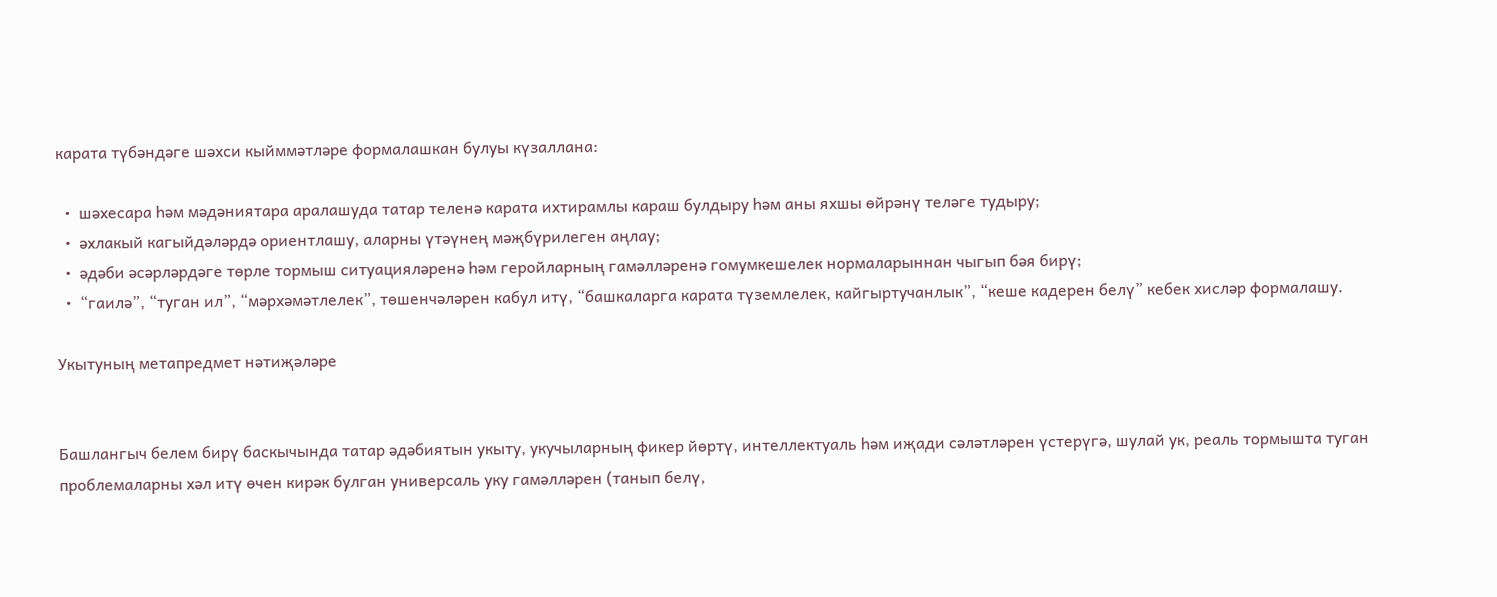карата түбәндәге шәхси кыйммәтләре формалашкан булуы күзаллана:

  •  шәхесара һәм мәдәниятара аралашуда татар теленә карата ихтирамлы караш булдыру һәм аны яхшы өйрәнү теләге тудыру;
  •  әхлакый кагыйдәләрдә ориентлашу, аларны үтәүнең мәҗбүрилеген аңлау;
  •  әдәби әсәрләрдәге төрле тормыш ситуацияләренә һәм геройларның гамәлләренә гомумкешелек нормаларыннан чыгып бәя бирү;
  •  “гаилә”, “туган ил”, “мәрхәмәтлелек”, төшенчәләрен кабул итү, “башкаларга карата түземлелек, кайгыртучанлык”, “кеше кадерен белү” кебек хисләр формалашу.

Укытуның метапредмет нәтиҗәләре


Башлангыч белем бирү баскычында татар әдәбиятын укыту, укучыларның фикер йөртү, интеллектуаль һәм иҗади сәләтләрен үстерүгә, шулай ук, реаль тормышта туган проблемаларны хәл итү өчен кирәк булган универсаль уку гамәлләрен (танып белү,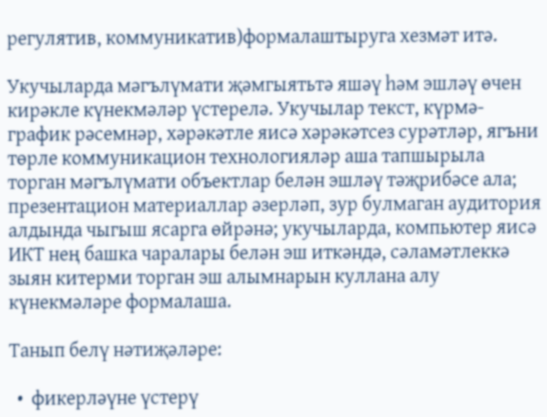регулятив, коммуникатив)формалаштыруга хезмәт итә.

Укучыларда мәгълүмати җәмгыятьтә яшәү һәм эшләү өчен кирәкле күнекмәләр үстерелә. Укучылар текст, күрмә-график рәсемнәр, хәрәкәтле яисә хәрәкәтсез сурәтләр, ягъни төрле коммуникацион технологияләр аша тапшырыла торган мәгълүмати объектлар белән эшләү тәҗрибәсе ала; презентацион материаллар әзерләп, зур булмаган аудитория алдында чыгыш ясарга өйрәнә; укучыларда, компьютер яисә ИКТ нең башка чаралары белән эш иткәндә, сәламәтлеккә зыян китерми торган эш алымнарын куллана алу күнекмәләре формалаша.

Танып белү нәтиҗәләре:

  •  фикерләүне үстерү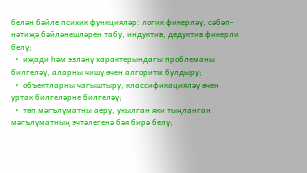белән бәйле психик функцияләр: логик фикерләү, сәбәп-нәтиҗә бәйләнешләрен табу, индуктив, дедуктив фикерли белү;
  •  иҗади һәм эзләнү характерындагы проблеманы билгеләү, аларны чишү өчен алгоритм булдыру;
  •  объектларны чагыштыру, классификацияләү өчен уртак билгеләрне билгеләү;
  •  төп мәгълүматны аеру, укылган яки тыңланган мәгълүматның эчтәлегенә бәя бирә белү;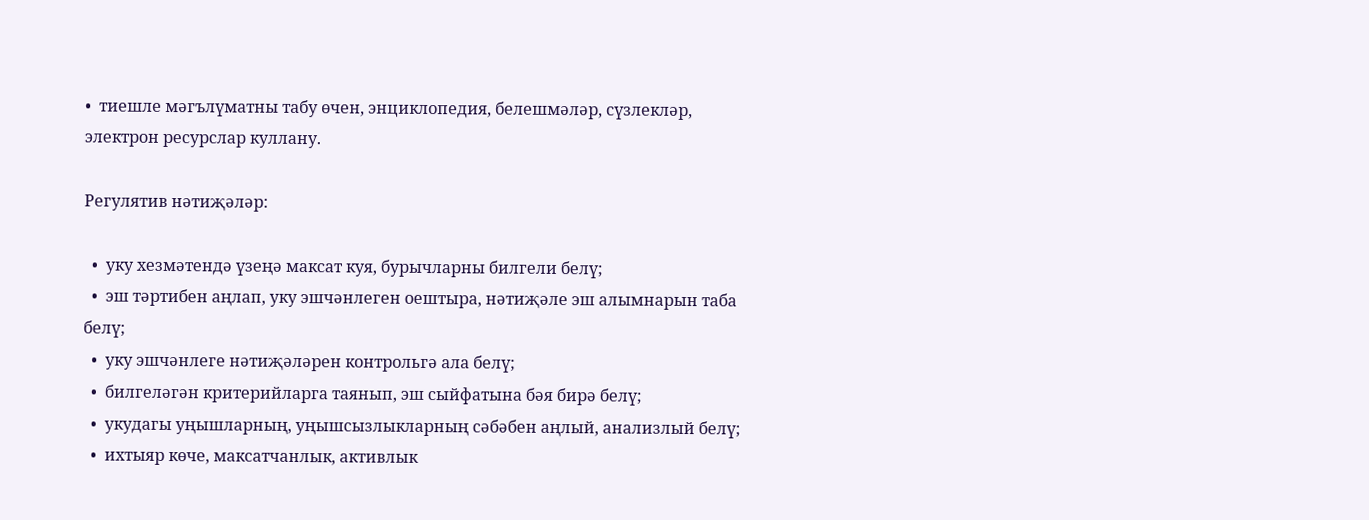•  тиешле мәгълүматны табу өчен, энциклопедия, белешмәләр, сүзлекләр, электрон ресурслар куллану.

Регулятив нәтиҗәләр:

  •  уку хезмәтендә үзеңә максат куя, бурычларны билгели белү;
  •  эш тәртибен аңлап, уку эшчәнлеген оештыра, нәтиҗәле эш алымнарын таба белү;
  •  уку эшчәнлеге нәтиҗәләрен контрольгә ала белү;
  •  билгеләгән критерийларга таянып, эш сыйфатына бәя бирә белү;
  •  укудагы уңышларның, уңышсызлыкларның сәбәбен аңлый, анализлый белү;
  •  ихтыяр көче, максатчанлык, активлык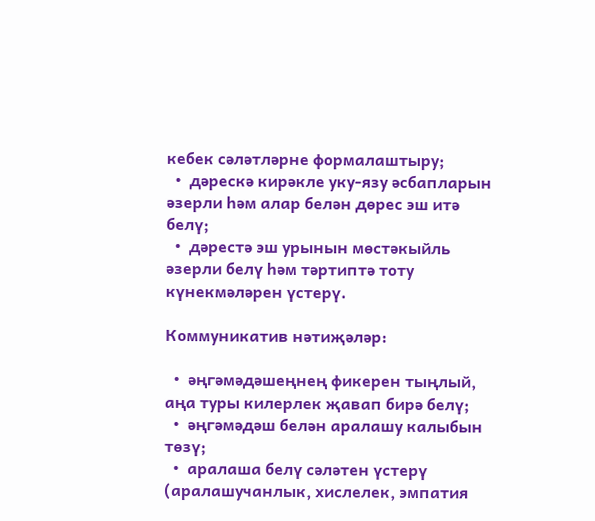кебек сәләтләрне формалаштыру;
  •  дәрескә кирәкле уку-язу әсбапларын әзерли һәм алар белән дөрес эш итә белү;
  •  дәрестә эш урынын мөстәкыйль әзерли белү һәм тәртиптә тоту күнекмәләрен үстерү.

Коммуникатив нәтиҗәләр:

  •  әңгәмәдәшеңнең фикерен тыңлый, аңа туры килерлек җавап бирә белү;
  •  әңгәмәдәш белән аралашу калыбын төзү;
  •  аралаша белү сәләтен үстерү (аралашучанлык, хислелек, эмпатия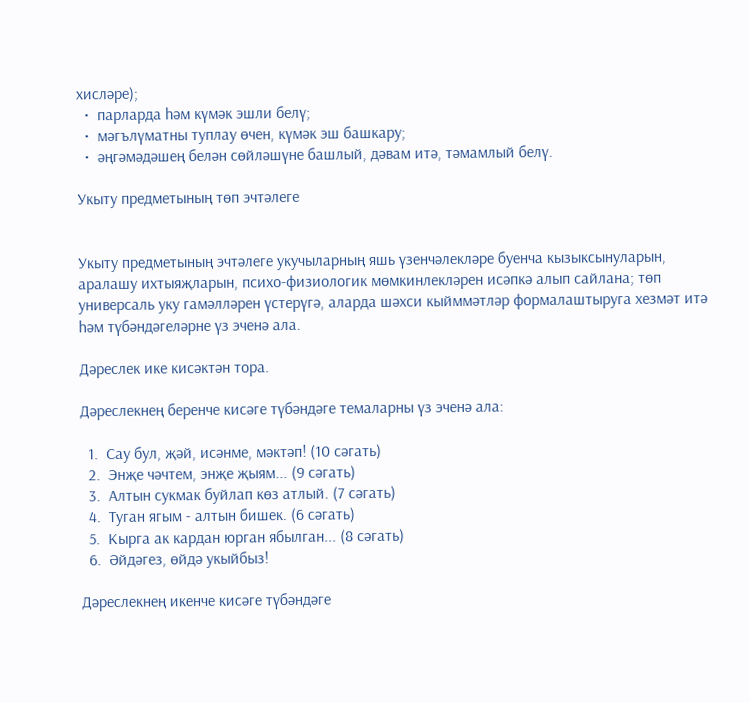хисләре);
  •  парларда һәм күмәк эшли белү;
  •  мәгълүматны туплау өчен, күмәк эш башкару;
  •  әңгәмәдәшең белән сөйләшүне башлый, дәвам итә, тәмамлый белү.

Укыту предметының төп эчтәлеге


Укыту предметының эчтәлеге укучыларның яшь үзенчәлекләре буенча кызыксынуларын, аралашу ихтыяҗларын, психо-физиологик мөмкинлекләрен исәпкә алып сайлана; төп универсаль уку гамәлләрен үстерүгә, аларда шәхси кыйммәтләр формалаштыруга хезмәт итә һәм түбәндәгеләрне үз эченә ала.

Дәреслек ике кисәктән тора.

Дәреслекнең беренче кисәге түбәндәге темаларны үз эченә ала:

  1.  Сау бул, җәй, исәнме, мәктәп! (10 сәгать)
  2.  Энҗе чәчтем, энҗе җыям... (9 сәгать)
  3.  Алтын сукмак буйлап көз атлый. (7 сәгать)
  4.  Туган ягым - алтын бишек. (6 сәгать)
  5.  Кырга ак кардан юрган ябылган... (8 сәгать)
  6.  Әйдәгез, өйдә укыйбыз!

Дәреслекнең икенче кисәге түбәндәге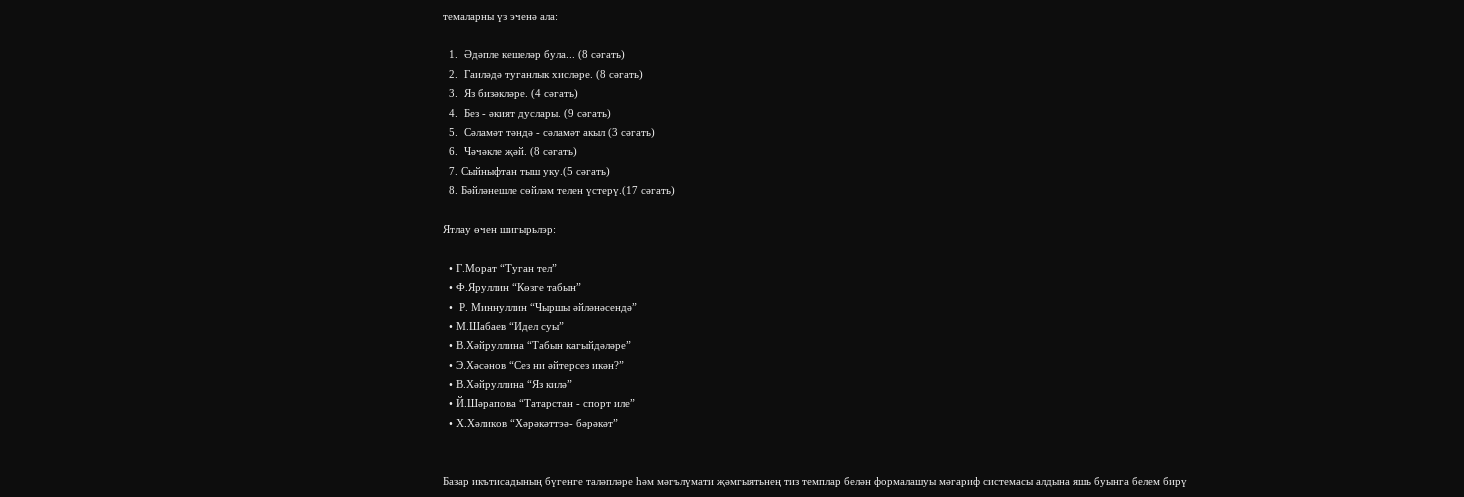темаларны үз эченә ала:

  1.  Әдәпле кешеләр була... (8 сәгать)
  2.  Гаиләдә туганлык хисләре. (8 сәгать)
  3.  Яз бизәкләре. (4 сәгать)
  4.  Без - әкият дуслары. (9 сәгать)
  5.  Сәламәт тәндә - сәламәт акыл (3 сәгать)
  6.  Чәчәкле җәй. (8 сәгать)
  7. Сыйныфтан тыш уку.(5 сәгать)
  8. Бәйләнешле сөйләм телен үстерү.(17 сәгать)

Ятлау өчен шигырьлэр:

  • Г.Морат “Туган тел”
  • Ф.Яруллин “Көзге табын”
  •  Р. Миннуллин “Чыршы әйләнәсендә”
  • М.Шабаев “Идел суы”
  • В.Хәйруллина “Табын кагыйдәләре”
  • Э.Хәсәнов “Сез ни әйтерсез икән?”
  • В.Хәйруллина “Яз килә”
  • Й.Шәрапова “Татарстан - спорт иле”
  • Х.Хәликов “Хәрәкәттэә- бәрәкәт”


Базар икътисадының бүгенге таләпләре һәм мәгълүмати җәмгыятьнең тиз темплар белән формалашуы мәгариф системасы алдына яшь буынга белем бирү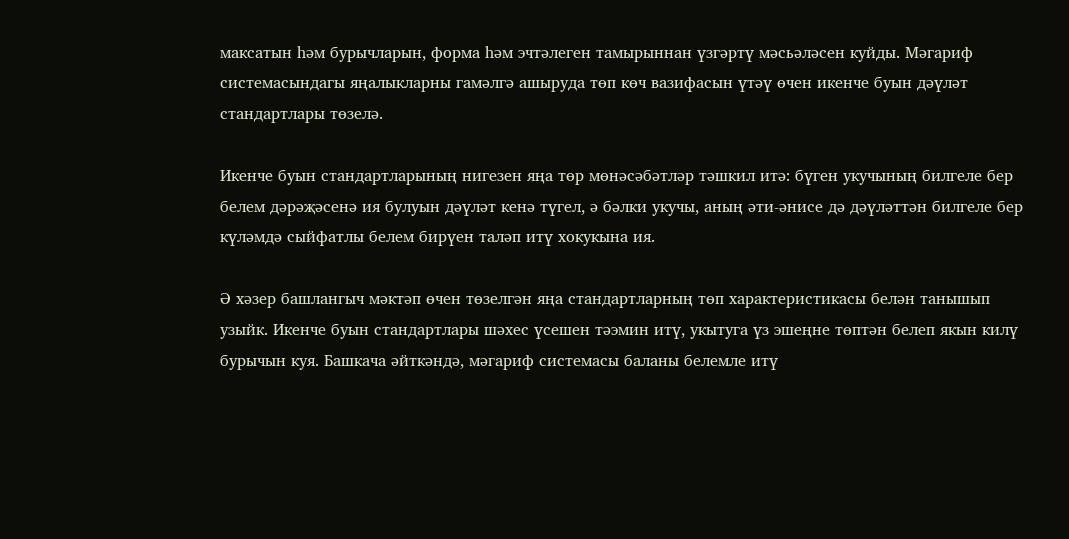максатын һәм бурычларын, форма һәм эчтәлеген тамырыннан үзгәртү мәсьәләсен куйды. Мәгариф системасындагы яңалыкларны гамәлгә ашыруда төп көч вазифасын үтәү өчен икенче буын дәүләт стандартлары төзелә.

Икенче буын стандартларының нигезен яңа төр мөнәсәбәтләр тәшкил итә: бүген укучының билгеле бер белем дәрәҗәсенә ия булуын дәүләт кенә түгел, ә бәлки укучы, аның әти-әнисе дә дәүләттән билгеле бер күләмдә сыйфатлы белем бирүен таләп итү хокукына ия.

Ә хәзер башлангыч мәктәп өчен төзелгән яңа стандартларның төп характеристикасы белән танышып узыйк. Икенче буын стандартлары шәхес үсешен тәэмин итү, укытуга үз эшеңне төптән белеп якын килү бурычын куя. Башкача әйткәндә, мәгариф системасы баланы белемле итү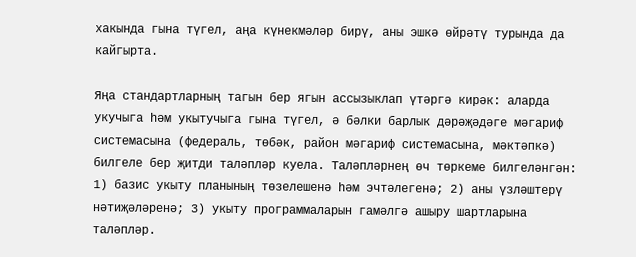хакында гына түгел, аңа күнекмәләр бирү, аны эшкә өйрәтү турында да кайгырта.

Яңа стандартларның тагын бер ягын ассызыклап үтәргә кирәк: аларда укучыга һәм укытучыга гына түгел, ә бәлки барлык дәрәҗәдәге мәгариф системасына (федераль, төбәк, район мәгариф системасына, мәктәпкә) билгеле бер җитди таләпләр куела. Таләпләрнең өч төркеме билгеләнгән: 1) базис укыту планының төзелешенә һәм эчтәлегенә; 2) аны үзләштерү нәтиҗәләренә; 3) укыту программаларын гамәлгә ашыру шартларына таләпләр.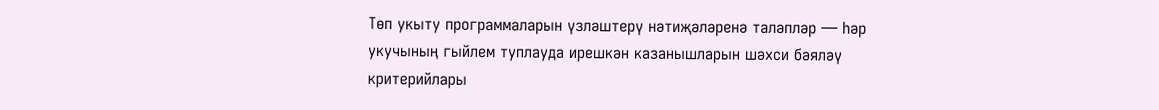Төп укыту программаларын үзләштерү нәтиҗәләренә таләпләр — һәр укучының гыйлем туплауда ирешкән казанышларын шәхси бәяләү критерийлары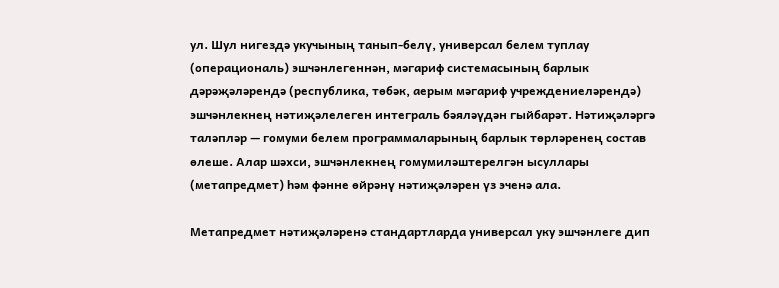ул. Шул нигездә укучының танып-белү, универсал белем туплау (операциональ) эшчәнлегеннән, мәгариф системасының барлык дәрәҗәләрендә (республика, төбәк, аерым мәгариф учреждениеләрендә) эшчәнлекнең нәтиҗәлелеген интеграль бәяләүдән гыйбарәт. Нәтиҗәләргә таләпләр — гомуми белем программаларының барлык төрләренең состав өлеше. Алар шәхси, эшчәнлекнең гомумиләштерелгән ысуллары (метапредмет) һәм фәнне өйрәнү нәтиҗәләрен үз эченә ала.

Метапредмет нәтиҗәләренә стандартларда универсал уку эшчәнлеге дип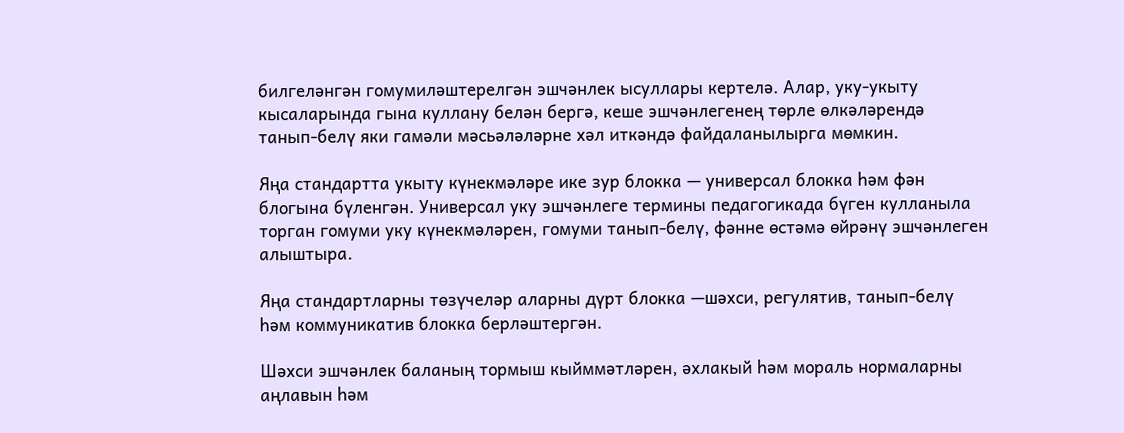билгеләнгән гомумиләштерелгән эшчәнлек ысуллары кертелә. Алар, уку-укыту кысаларында гына куллану белән бергә, кеше эшчәнлегенең төрле өлкәләрендә танып-белү яки гамәли мәсьәләләрне хәл иткәндә файдаланылырга мөмкин.

Яңа стандартта укыту күнекмәләре ике зур блокка — универсал блокка һәм фән блогына бүленгән. Универсал уку эшчәнлеге термины педагогикада бүген кулланыла торган гомуми уку күнекмәләрен, гомуми танып-белү, фәнне өстәмә өйрәнү эшчәнлеген алыштыра.

Яңа стандартларны төзүчеләр аларны дүрт блокка —шәхси, регулятив, танып-белү һәм коммуникатив блокка берләштергән.

Шәхси эшчәнлек баланың тормыш кыйммәтләрен, әхлакый һәм мораль нормаларны аңлавын һәм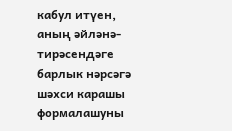кабул итүен, аның әйләнә- тирәсендәге барлык нәрсәгә шәхси карашы формалашуны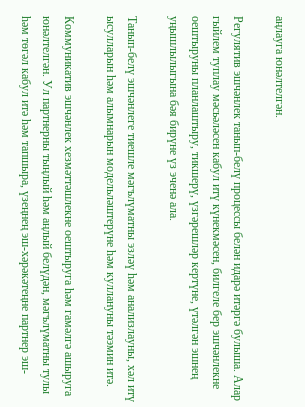аңлауга юнәлтелгән.

Регулятив эшчәнлек танып-белү процессы белән идарә итәргә булыша. Алар гыйлем туплау мәсьәләсен кабул итү күнекмәсен, билгеле бер эшчәнлекне оештыруны планлаштыру, тикшерү, үзгәрешләр кертүне, үтәлгән эшнең уңышлылыгына бәя бирүне үз эченә ала.

Танып-белү эшчәнлеге тиешле мәгълүматны эзләү һәм анализлауны, хәл итү ысулларын һәм алымнарын модельләштерүне һәм куллануны тәэмин итә.

Коммуникатив эшчәнлек хезмәттәшлекне оештыруга һәм гамәлгә ашыруга юнәлтелгән. Ул партнерны тыңлый һәм аңлый белүдән, мәгълүматны тулы һәм төгәл кабул итә һәм тапшыра, үзеңнең эш-хәрәкәтеңне партнер эш-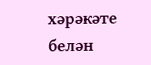хәрәкәте белән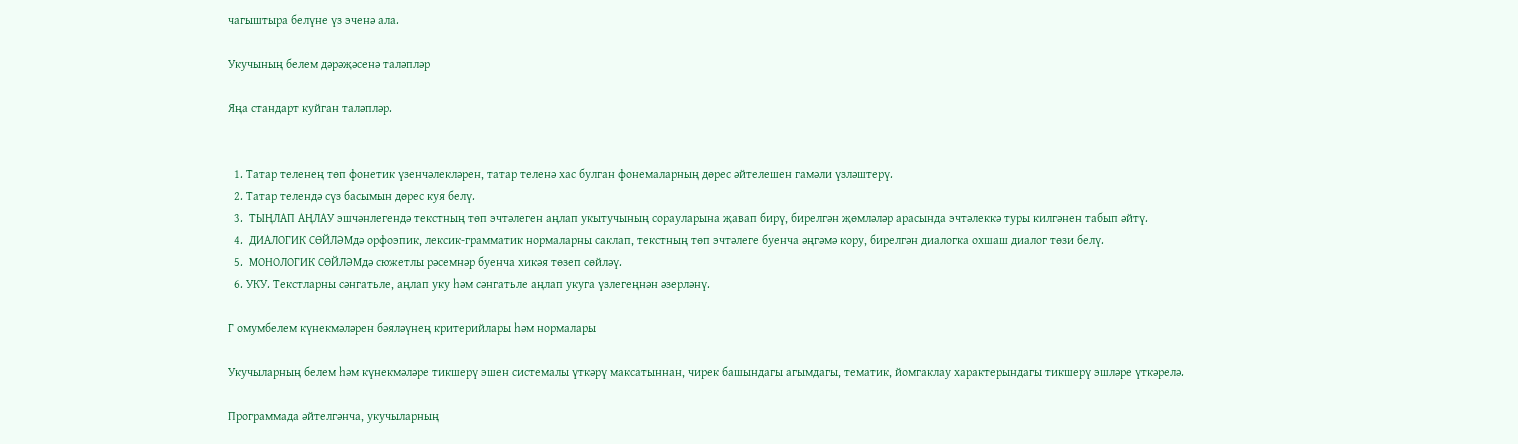чагыштыра белүне үз эченә ала.

Укучының белем дәрәҗәсенә таләпләр

Яңа стандарт куйган таләпләр.


  1. Татар теленең төп фонетик үзенчәлекләрен, татар теленә хас булган фонемаларның дөрес әйтелешен гамәли үзләштерү.
  2. Татар телендә сүз басымын дөрес куя белү.
  3.  ТЫҢЛАП АҢЛАУ эшчәнлегендә текстның төп эчтәлеген аңлап укытучының сорауларына җавап бирү, бирелгән җөмләләр арасында эчтәлеккә туры килгәнен табып әйтү.
  4.  ДИАЛОГИК СӨЙЛӘМдә орфоэпик, лексик-грамматик нормаларны саклап, текстның төп эчтәлеге буенча әңгәмә кору, бирелгән диалогка охшаш диалог төзи белү.
  5.  МОНОЛОГИК СӨЙЛӘМдә сюжетлы рәсемнәр буенча хикәя төзеп сөйләү.
  6. УКУ. Текстларны сәнгатьле, аңлап уку һәм сәнгатьле аңлап укуга үзлегеңнән әзерләнү.

Г омумбелем күнекмәләрен бәяләүнең критерийлары һәм нормалары

Укучыларның белем һәм күнекмәләре тикшерү эшен системалы үткәрү максатыннан, чирек башындагы агымдагы, тематик, йомгаклау характерындагы тикшерү эшләре үткәрелә.

Программада әйтелгәнча, укучыларның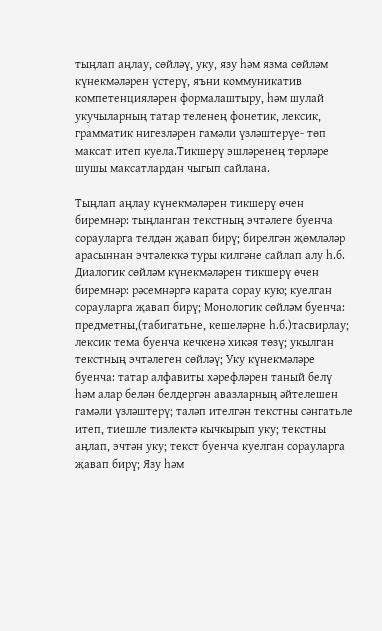тыңлап аңлау, сөйләү, уку, язу һәм язма сөйләм күнекмәләрен үстерү, яъни коммуникатив компетенцияләрен формалаштыру, һәм шулай укучыларның татар теленең фонетик, лексик, грамматик нигезләрен гамәли үзләштерүе- төп максат итеп куела.Тикшерү эшләренең төрләре шушы максатлардан чыгып сайлана.

Тыңлап аңлау күнекмәләрен тикшерү өчен биремнәр: тыңланган текстның эчтәлеге буенча сорауларга телдән җавап бирү; бирелгән җөмләләр арасыннан эчтәлеккә туры килгәне сайлап алу һ.б. Диалогик сөйләм күнекмәләрен тикшерү өчен биремнәр: рәсемнәргә карата сорау кую; куелган сорауларга җавап бирү; Монологик сөйләм буенча: предметны,(табигатьне, кешеләрне һ.б.)тасвирлау; лексик тема буенча кечкенә хикәя төзү; укылган текстның эчтәлеген сөйләү; Уку күнекмәләре буенча: татар алфавиты хәрефләрен таный белү һәм алар белән белдергән авазларның әйтелешен гамәли үзләштерү; таләп ителгән текстны сәнгатьле итеп, тиешле тизлектә кычкырып уку; текстны аңлап, эчтән уку; текст буенча куелган сорауларга җавап бирү; Язу һәм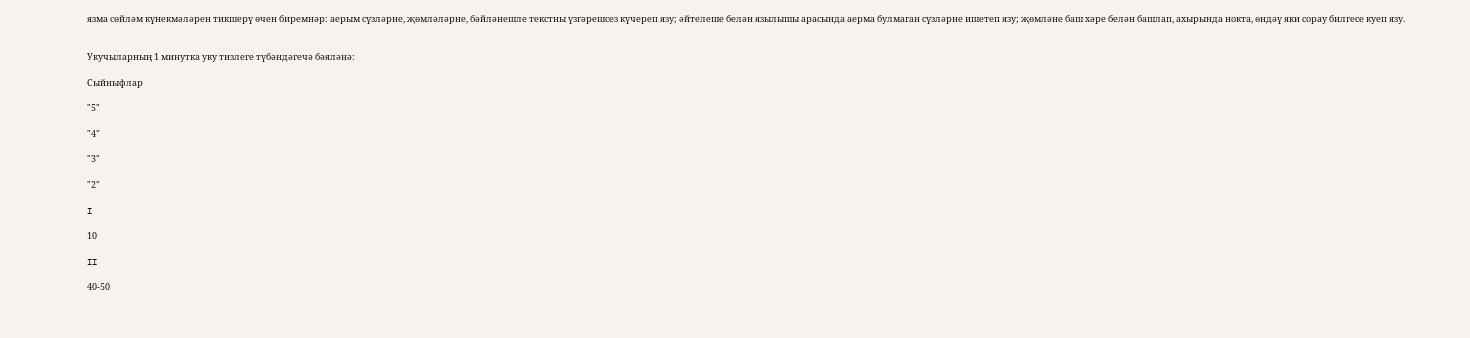язма сөйләм күнекмәләрен тикшерү өчен биремнәр: аерым сүзләрне, җөмләләрне, бәйләнешле текстны үзгәрешсез күчереп язу; әйтелеше белән язылышы арасында аерма булмаган сүзләрне ишетеп язу; җөмләне баш хәре белән башлап, ахырында нокта, өндәү яки сорау билгесе куеп язу.


Укучыларның 1 минутка уку тизлеге түбәндәгечә бәяләнә:

Сыйныфлар

"5"

"4"

"3"

"2"

I

10

II

40-50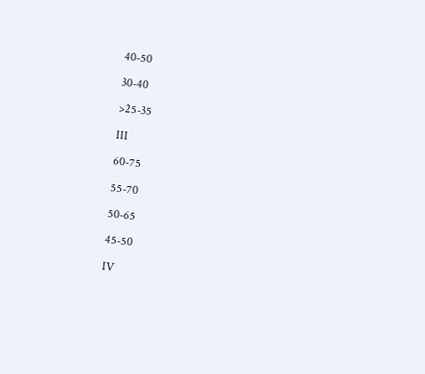40-50

30-40

>25-35

III

60-75

55-70

50-65

45-50

IV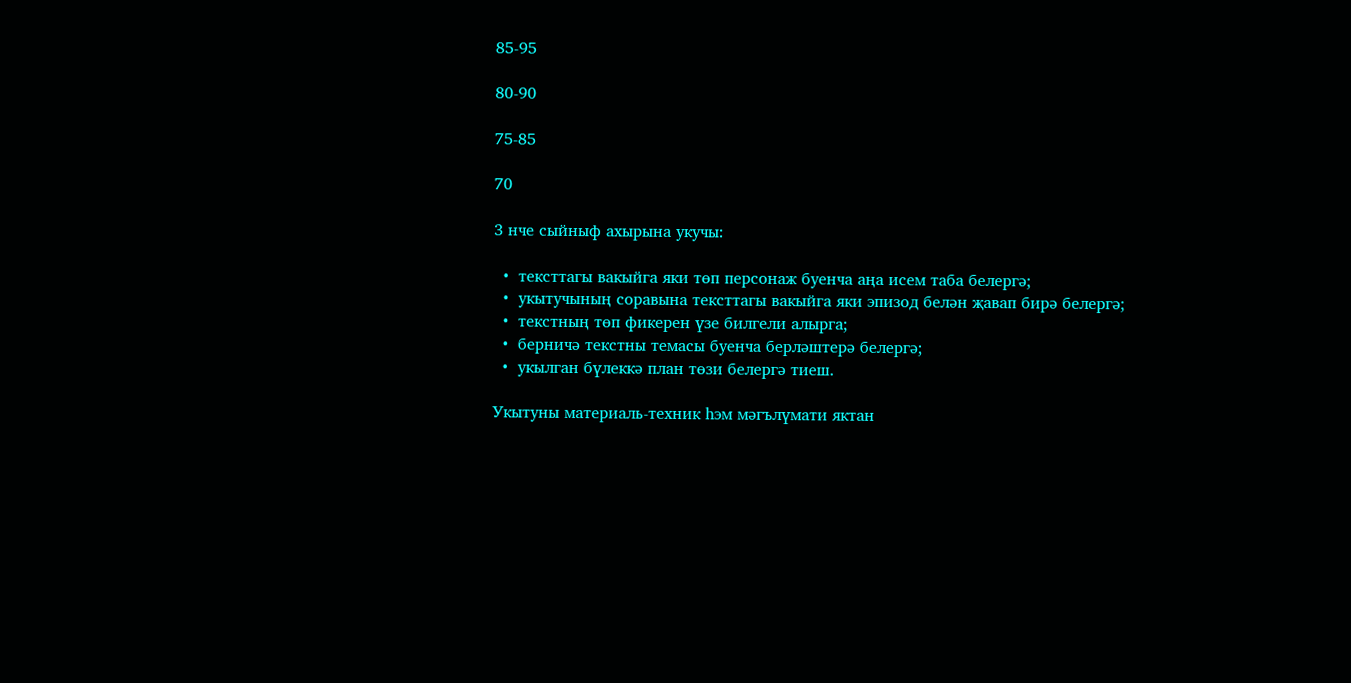85-95

80-90

75-85

70

3 нче сыйныф ахырына укучы:

  •  тексттагы вакыйга яки төп персонаж буенча аңа исем таба белергә;
  •  укытучының соравына тексттагы вакыйга яки эпизод белән җавап бирә белергә;
  •  текстның төп фикерен үзе билгели алырга;
  •  берничә текстны темасы буенча берләштерә белергә;
  •  укылган бүлеккә план төзи белергә тиеш.

Укытуны материаль-техник һэм мәгълүмати яктан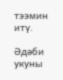тээмин итү.

Әдәби укуны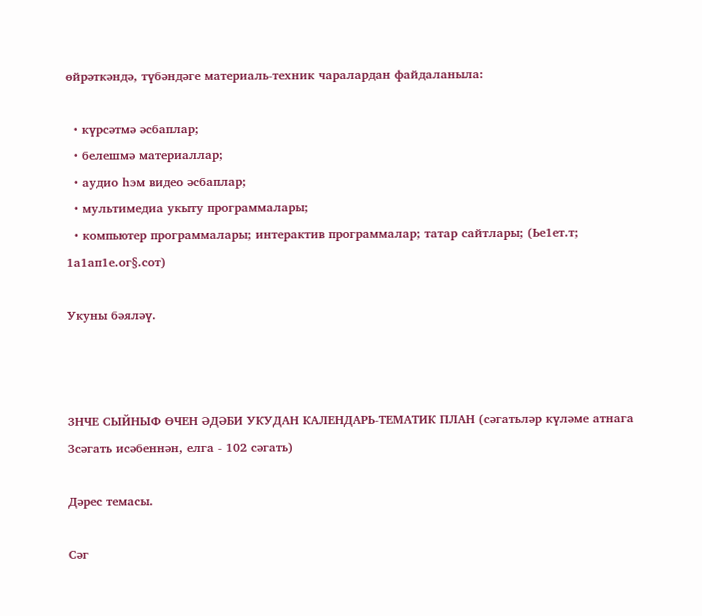өйрәткәндә, түбәндәге материаль-техник чаралардан файдаланыла:

  • күрсәтмә әсбаплар;
  • белешмә материаллар;
  • аудио һэм видео әсбаплар;
  • мультимедиа укыту программалары;
  • компьютер программалары; интерактив программалар; татар сайтлары; (Ье1ет.т; 1а1ап1е.ог§.сот)

Укуны бәяләү.



3НЧЕ СЫЙНЫФ ӨЧЕН ӘДӘБИ УКУДАН КАЛЕНДАРЬ-ТЕМАТИК ПЛАН (сәгатьләр күләме атнага Зсәгать исәбеннән, елга - 102 сәгать)

Дәрес темасы.

Сәг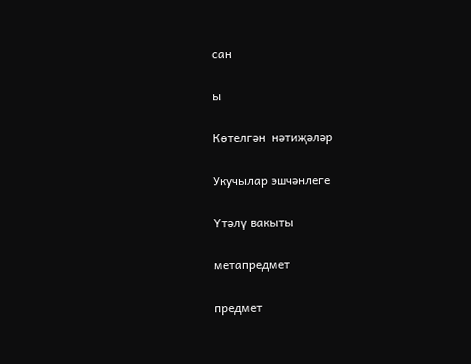сан

ы

Көтелгән  нәтиҗәләр

Укучылар эшчәнлеге

Үтәлү вакыты

метапредмет

предмет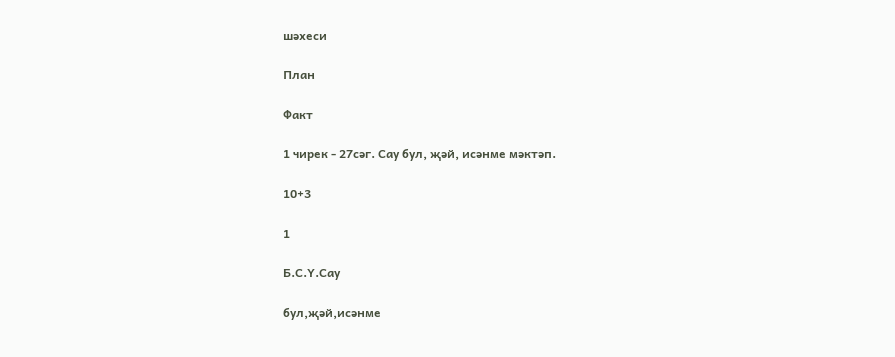шәхеси

План

Факт

1 чирек - 27сәг. Сау бул, җәй, исәнме мәктәп.

10+3

1

Б.С.Ү.Сау

бул,җәй,исәнме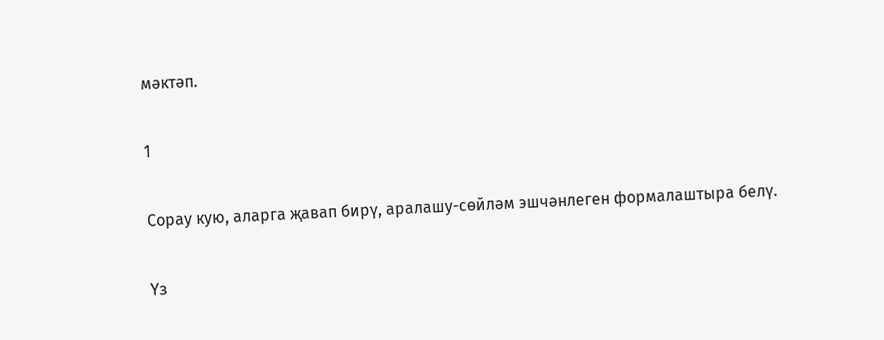мәктәп.

1

Сорау кую, аларга җавап бирү, аралашу-сөйләм эшчәнлеген формалаштыра белү.

Үз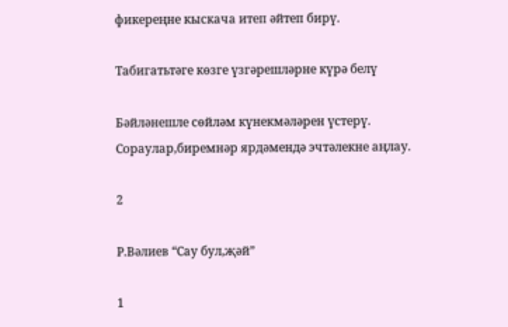фикереңне кыскача итеп әйтеп бирү.

Табигатьтәге көзге үзгәрешләрне күрә белү

Бәйләнешле сөйләм күнекмәләрен үстерү. Сораулар,биремнәр ярдәмендә эчтәлекне аңлау.

2

Р.Вәлиев “Сау бул,җәй”

1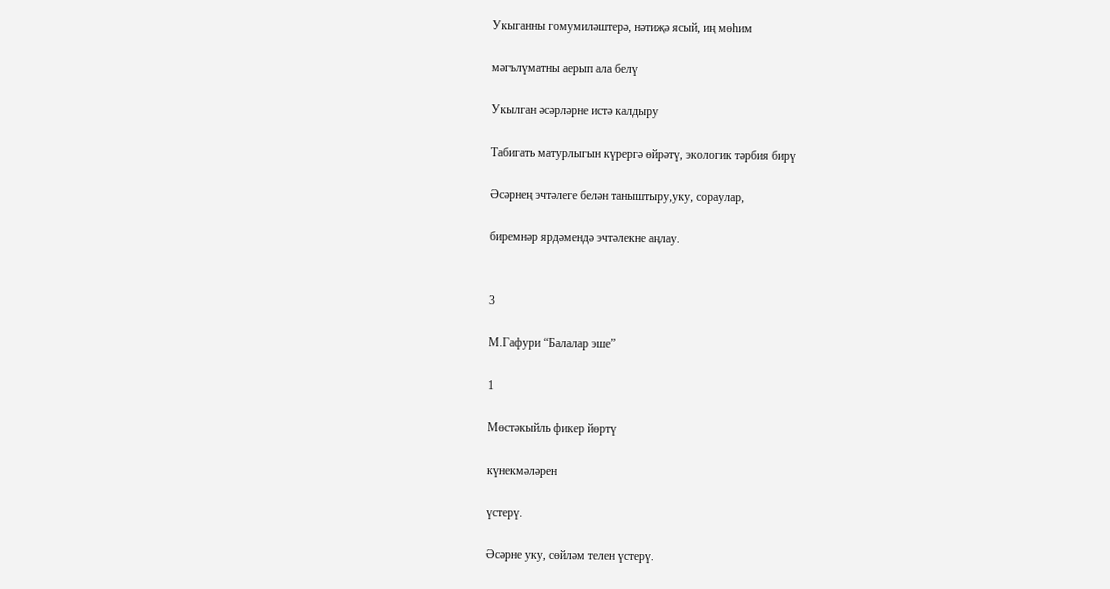Укыганны гомумиләштерә, нәтиҗә ясый, иң мөһим

мәгълүматны аерып ала белү

Укылган әсәрләрне истә калдыру

Табигать матурлыгын күрергә өйрәтү, экологик тәрбия бирү

Әсәрнең эчтәлеге белән таныштыру,уку, сораулар,

биремнәр ярдәмендә эчтәлекне аңлау.


3

М.Гафури “Балалар эше”

1

Мөстәкыйль фикер йөртү

күнекмәләрен

үстерү.

Әсәрне уку, сөйләм телен үстерү.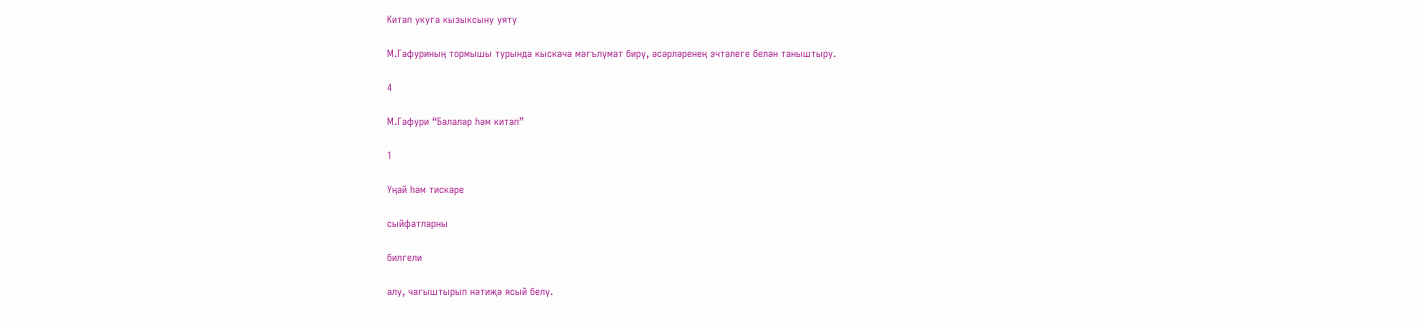Китап укуга кызыксыну уяту

М.Гафуриның тормышы турында кыскача мәгълүмат бирү, әсәрләренең эчтәлеге белән таныштыру.

4

М.Гафури “Балалар һәм китап”

1

Уңай һәм тискәре

сыйфатларны

билгели

алу, чагыштырып нәтиҗә ясый белү.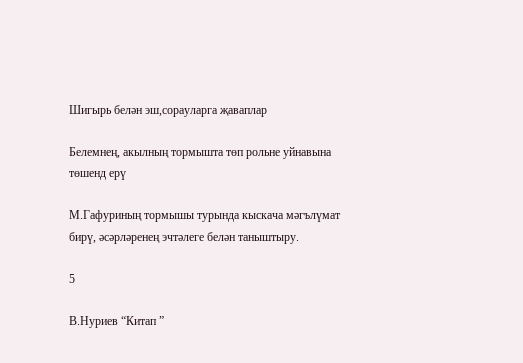Шигырь белән эш,сорауларга җаваплар

Белемнең, акылның тормышта төп рольне уйнавына төшенд ерү

М.Гафуриның тормышы турында кыскача мәгълүмат бирү, әсәрләренең эчтәлеге белән таныштыру.

5

В.Нуриев “Китап ”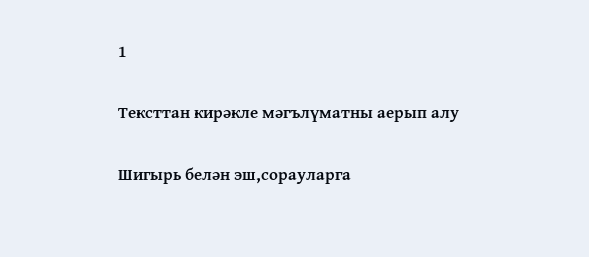1

Тексттан кирәкле мәгълүматны аерып алу

Шигырь белән эш,сорауларга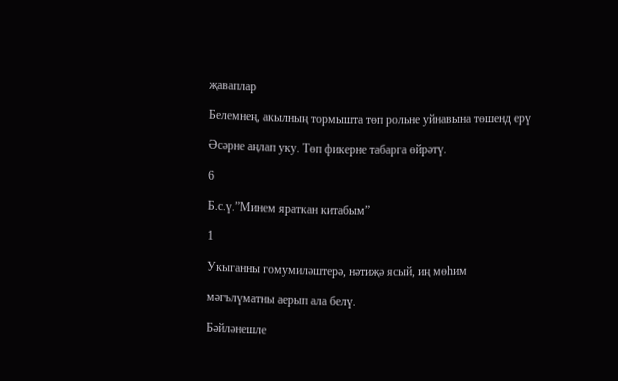җаваплар

Белемнең, акылның тормышта төп рольне уйнавына төшенд ерү

Әсәрне аңлап уку. Төп фикерне табарга өйрәтү.

6

Б.с.ү.”Минем яраткан китабым”

1

Укыганны гомумиләштерә, нәтиҗә ясый, иң мөһим

мәгълүматны аерып ала белү.

Бәйләнешле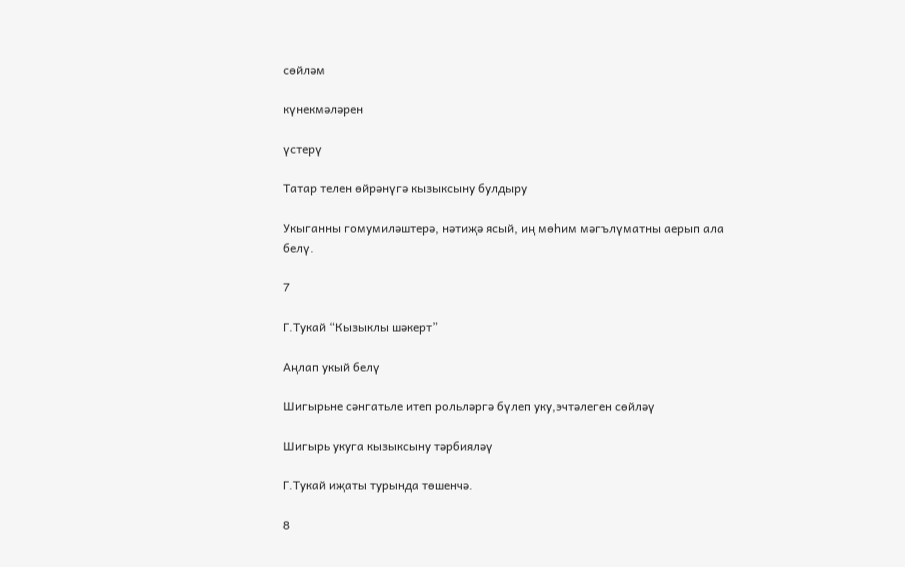сөйләм

күнекмәләрен

үстерү

Татар телен өйрәнүгә кызыксыну булдыру

Укыганны гомумиләштерә, нәтиҗә ясый, иң мөһим мәгълүматны аерып ала белү.

7

Г.Тукай “Кызыклы шәкерт”

Аңлап укый белү

Шигырьне сәнгатьле итеп рольләргә бүлеп уку,эчтәлеген сөйләү

Шигырь укуга кызыксыну тәрбияләү

Г.Тукай иҗаты турында төшенчә.

8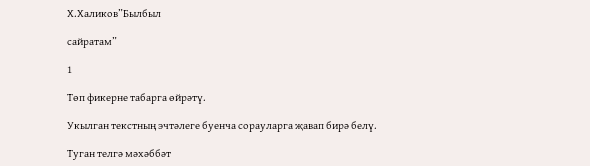Х.Халиков”Былбыл

сайратам”

1

Төп фикерне табарга өйрәтү.

Укылган текстның эчтәлеге буенча сорауларга җавап бирә белү.

Туган телгә мәхәббәт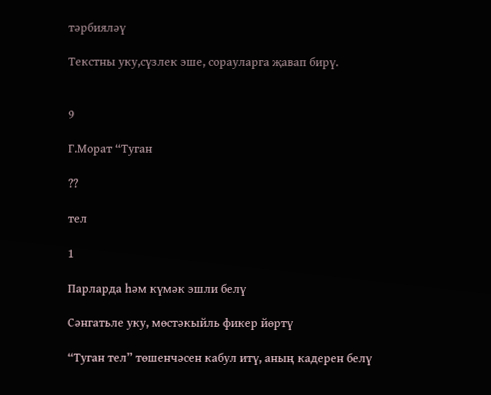тәрбияләү

Текстны уку,сүзлек эше, сорауларга җавап бирү.


9

Г.Морат “Туган

??

тел

1

Парларда һәм күмәк эшли белү

Сәнгатьле уку, мөстәкыйль фикер йөртү

“Туган тел” төшенчәсен кабул итү, аның кадерен белү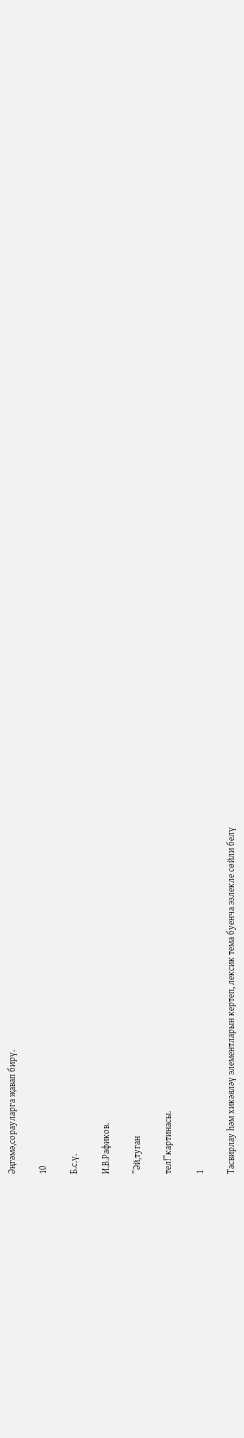Әңгәмә,сорауларга җавап бирү.

10

Б.с.ү.

И.В.Рафиков.

”Әй,туган

тел!”картинасы.

1

Тасвирлау һәм хикәяләү элементларын кертеп, лексик тема буенча эзлекле сөйли белү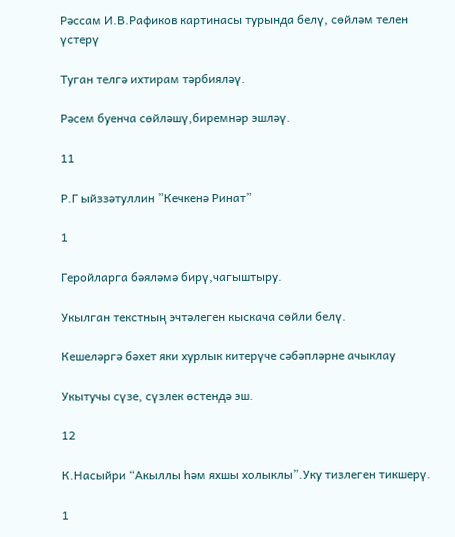Рәссам И.В.Рафиков картинасы турында белү, сөйләм телен үстерү

Туган телгә ихтирам тәрбияләү.

Рәсем буенча сөйләшү,биремнәр эшләү.

11

Р.Г ыйззәтуллин ”Кечкенә Ринат”

1

Геройларга бәяләмә бирү,чагыштыру.

Укылган текстның эчтәлеген кыскача сөйли белү.

Кешеләргә бәхет яки хурлык китерүче сәбәпләрне ачыклау

Укытучы сүзе, сүзлек өстендә эш.

12

К.Насыйри “Акыллы һәм яхшы холыклы”.Уку тизлеген тикшерү.

1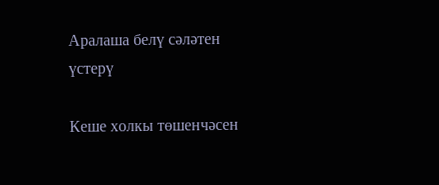Аралаша белү сәләтен үстерү

Кеше холкы төшенчәсен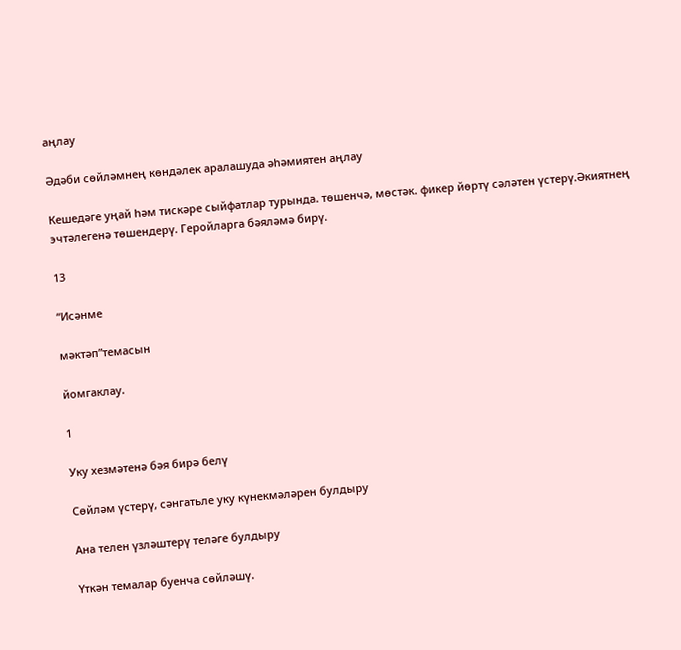аңлау

Әдәби сөйләмнең көндәлек аралашуда әһәмиятен аңлау

Кешедәге уңай һәм тискәре сыйфатлар турында. төшенчә, мөстәк. фикер йөртү сәләтен үстерү.Әкиятнең эчтәлегенә төшендерү. Геройларга бәяләмә бирү.

13

“Исәнме

мәктәп”темасын

йомгаклау.

1

Уку хезмәтенә бәя бирә белү

Сөйләм үстерү, сәнгатьле уку күнекмәләрен булдыру

Ана телен үзләштерү теләге булдыру

Үткән темалар буенча сөйләшү.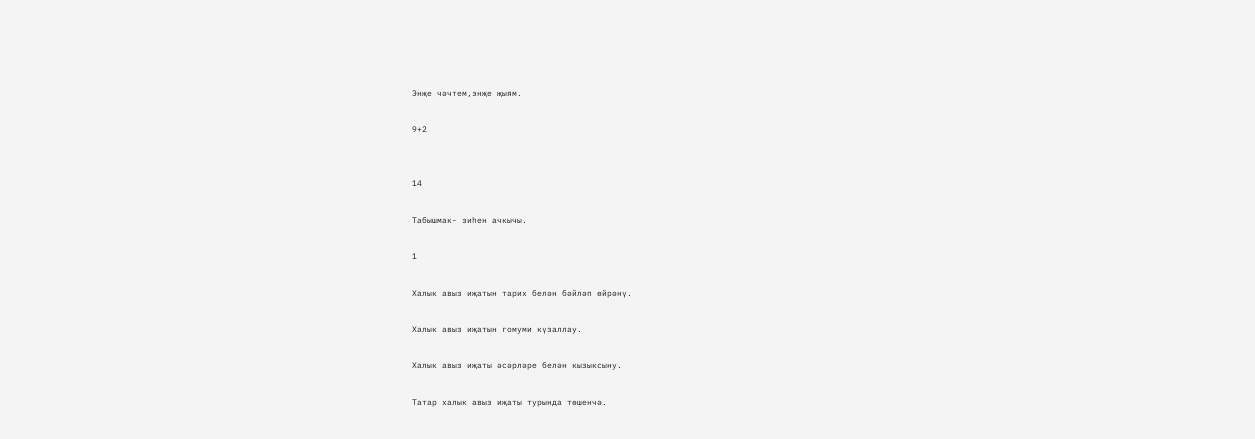Энҗе чәчтем,энҗе җыям.

9+2


14

Табышмак- зиһен ачкычы.

1

Халык авыз иҗатын тарих белән бәйләп өйрәнү.

Халык авыз иҗатын гомуми күзаллау.

Халык авыз иҗаты әсәрләре белән кызыксыну.

Татар халык авыз иҗаты турында төшенчә.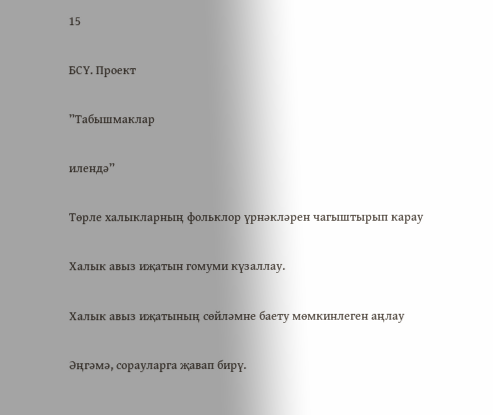15

БСҮ. Проект

”Табышмаклар

илендә”

Төрле халыкларның фольклор үрнәкләрен чагыштырып карау

Халык авыз иҗатын гомуми күзаллау.

Халык авыз иҗатының сөйләмне баету мөмкинлеген аңлау

Әңгәмә, сорауларга җавап бирү.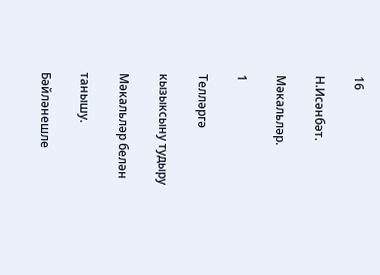16

Н.Исәнбәт.

Мәкальләр.

1

Телләргә

кызыксыну тудыру

Мәкальләр белән

танышу.

Бәйләнешле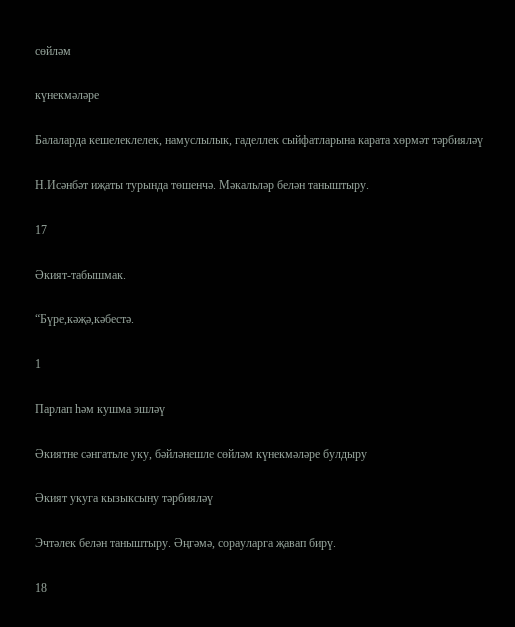сөйләм

күнекмәләре

Балаларда кешелеклелек, намуслылык, гаделлек сыйфатларына карата хөрмәт тәрбияләү

Н.Исәнбәт иҗаты турында төшенчә. Мәкальләр белән таныштыру.

17

Әкият-табышмак.

“Бүре,кәҗә,кәбестә.

1

Парлап һәм кушма эшләү

Әкиятне сәнгатьле уку, бәйләнешле сөйләм күнекмәләре булдыру

Әкият укуга кызыксыну тәрбияләү

Эчтәлек белән таныштыру. Әңгәмә, сорауларга җавап бирү.

18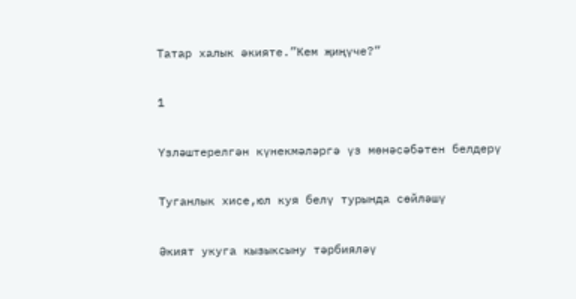Татар халык әкияте.”Кем җиңүче?”

1

Үзләштерелгән күнекмәләргә үз мөнәсәбәтен белдерү

Туганлык хисе,юл куя белү турында сөйләшү

Әкият укуга кызыксыну тәрбияләү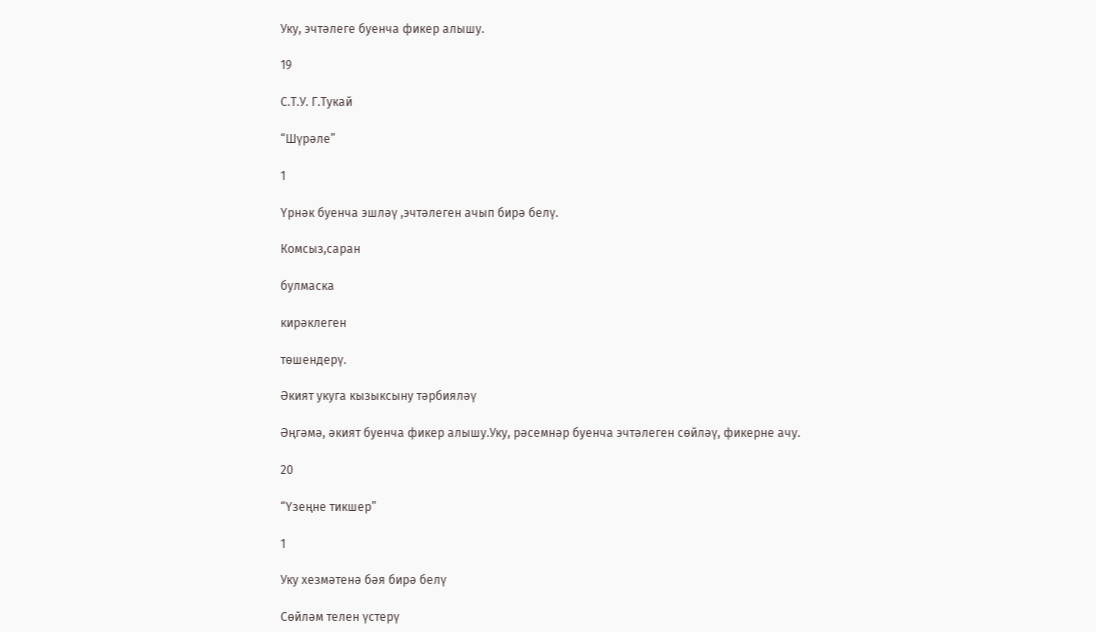Уку, эчтәлеге буенча фикер алышу.

19

С.Т.У. Г.Тукай

“Шүрәле”

1

Үрнәк буенча эшләү ,эчтәлеген ачып бирә белү.

Комсыз,саран

булмаска

кирәклеген

төшендерү.

Әкият укуга кызыксыну тәрбияләү

Әңгәмә, әкият буенча фикер алышу.Уку, рәсемнәр буенча эчтәлеген сөйләү, фикерне ачу.

20

“Үзеңне тикшер”

1

Уку хезмәтенә бәя бирә белү

Сөйләм телен үстерү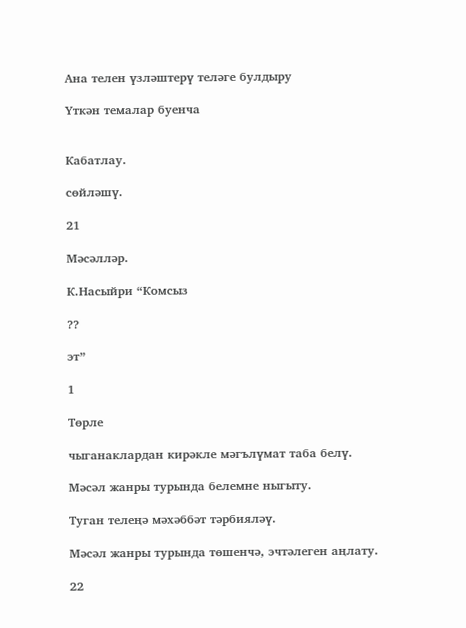Ана телен үзләштерү теләге булдыру

Үткән темалар буенча


Кабатлау.

сөйләшү.

21

Мәсәлләр.

К.Насыйри “Комсыз

??

эт”

1

Төрле

чыганаклардан кирәкле мәгълүмат таба белү.

Мәсәл жанры турында белемне ныгыту.

Туган телеңә мәхәббәт тәрбияләү.

Мәсәл жанры турында төшенчә, эчтәлеген аңлату.

22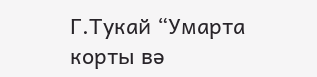Г.Тукай “Умарта корты вә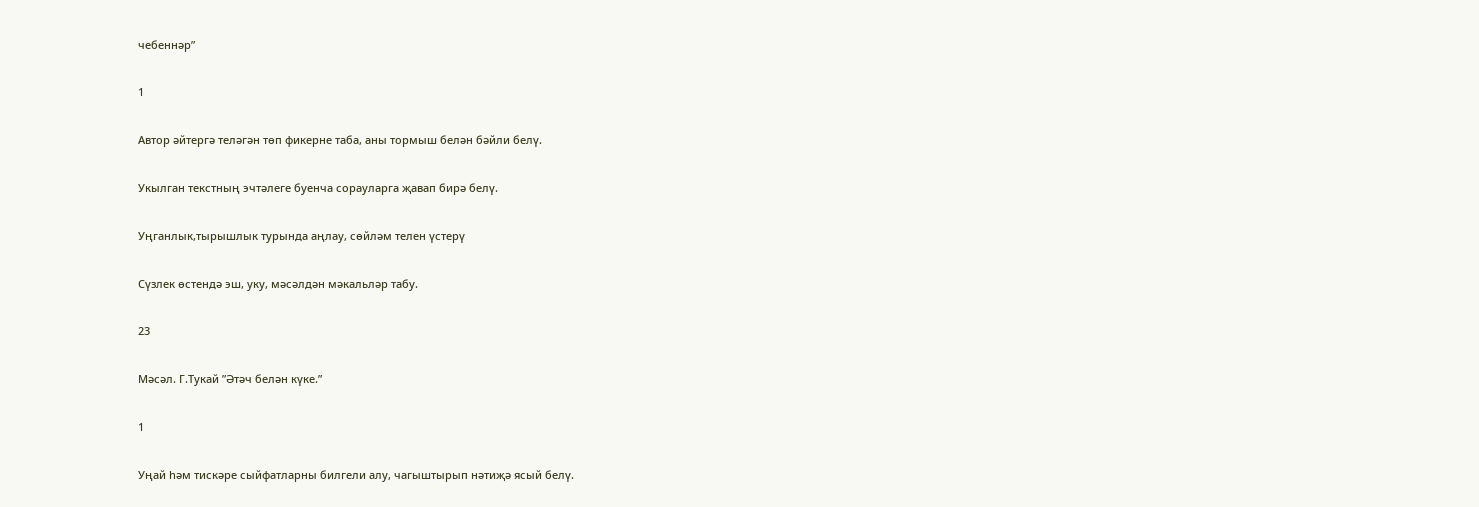чебеннәр”

1

Автор әйтергә теләгән төп фикерне таба, аны тормыш белән бәйли белү.

Укылган текстның эчтәлеге буенча сорауларга җавап бирә белү.

Уңганлык,тырышлык турында аңлау, сөйләм телен үстерү

Сүзлек өстендә эш, уку, мәсәлдән мәкальләр табу.

23

Мәсәл. Г.Тукай ”Әтәч белән күке.”

1

Уңай һәм тискәре сыйфатларны билгели алу, чагыштырып нәтиҗә ясый белү.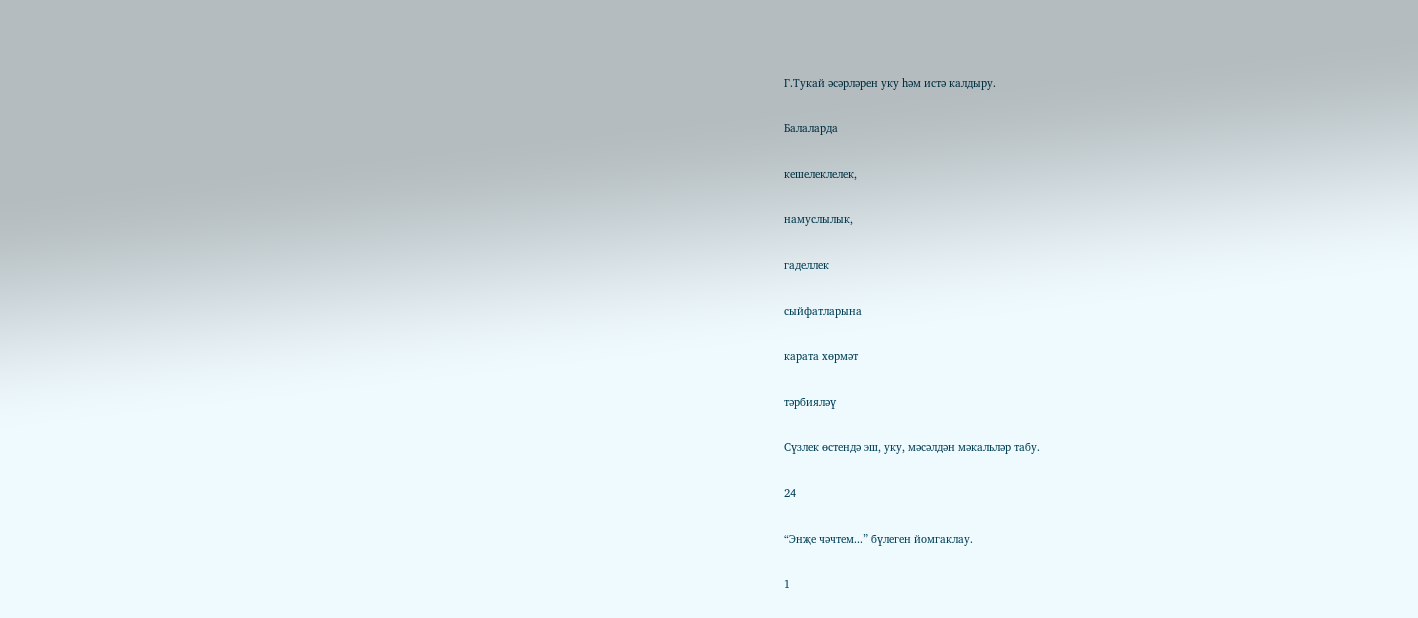Г.Тукай әсәрләрен уку һәм истә калдыру.

Балаларда

кешелеклелек,

намуслылык,

гаделлек

сыйфатларына

карата хөрмәт

тәрбияләү

Сүзлек өстендә эш, уку, мәсәлдән мәкальләр табу.

24

“Энҗе чәчтем...” бүлеген йомгаклау.

1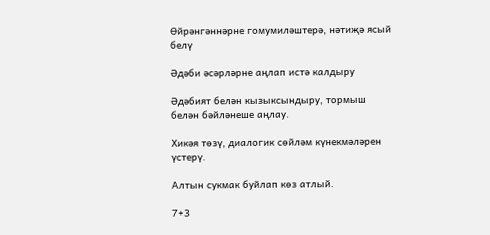Өйрәнгәннәрне гомумиләштерә, нәтиҗә ясый белү

Әдәби әсәрләрне аңлап истә калдыру

Әдәбият белән кызыксындыру, тормыш белән бәйләнеше аңлау.

Хикәя төзү, диалогик сөйләм күнекмәләрен үстерү.

Алтын сукмак буйлап көз атлый.

7+3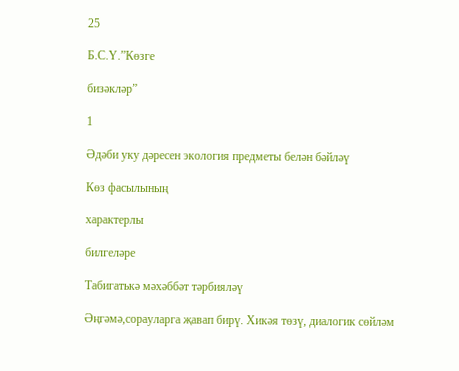25

Б.С.Ү.”Көзге

бизәкләр”

1

Әдәби уку дәресен экология предметы белән бәйләү

Көз фасылының

характерлы

билгеләре

Табигатькә мәхәббәт тәрбияләү

Әңгәмә,сорауларга җавап бирү. Хикәя төзү, диалогик сөйләм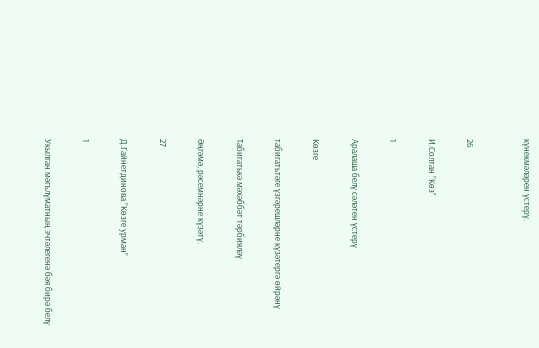күнекмәләрен үстерү.


26

И.Солтан ”Көз”

1

Аралаша белү сәләтен үстерү

Көзге

табигатьтәге үзгәрешләрне күзәтергә өйрәнү

Табигатькә мәхәббәт тәрбияләү

Әңгәмә, рәсемнәрне күзәтү.

27

Д.Гайнетдинова ”Көзге урман”

1

Укылган мәгълүматның эчтәлегенә бәя бирә белү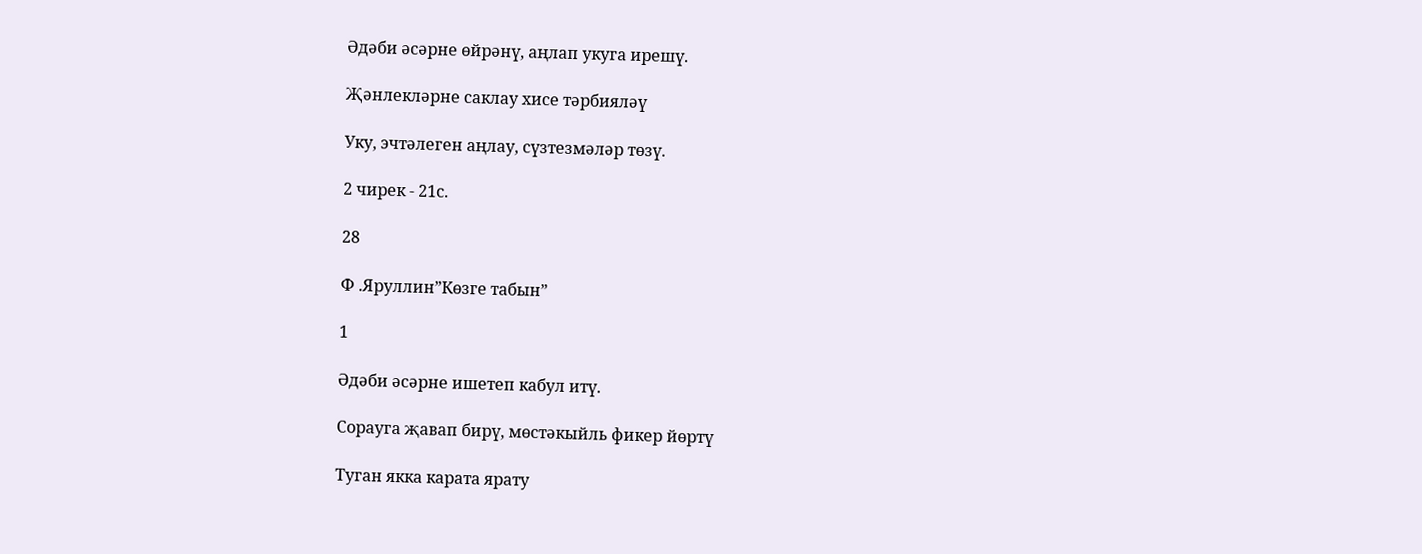Әдәби әсәрне өйрәнү, аңлап укуга ирешү.

Җәнлекләрне саклау хисе тәрбияләү

Уку, эчтәлеген аңлау, сүзтезмәләр төзү.

2 чирек - 21с.

28

Ф .Яруллин”Көзге табын”

1

Әдәби әсәрне ишетеп кабул итү.

Сорауга җавап бирү, мөстәкыйль фикер йөртү

Туган якка карата ярату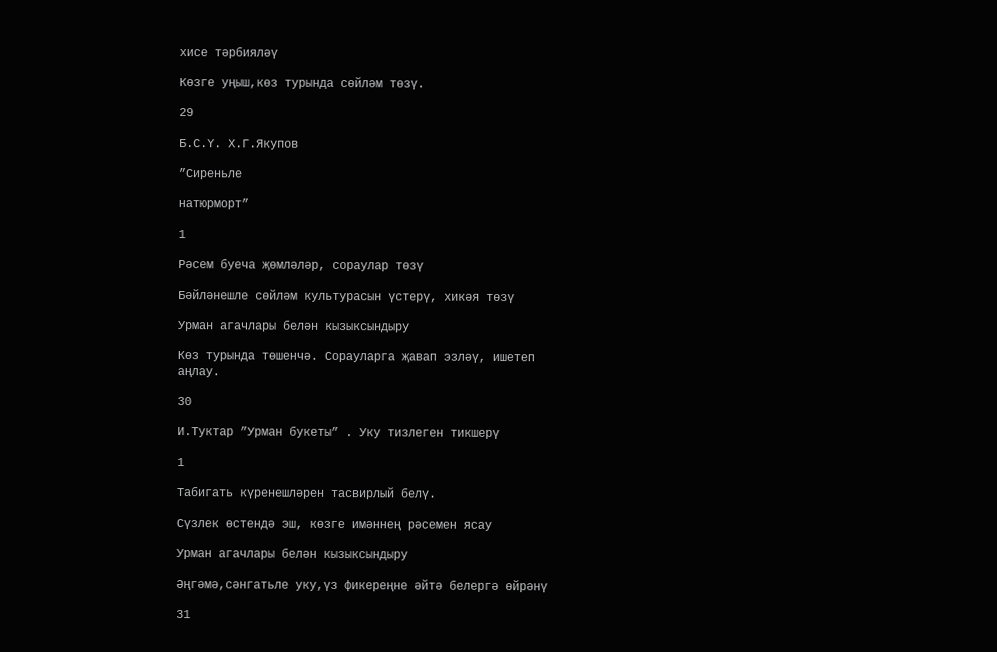хисе тәрбияләү

Көзге уңыш,көз турында сөйләм төзү.

29

Б.С.Ү. Х.Г.Якупов

”Сиреньле

натюрморт”

1

Рәсем буеча җөмләләр, сораулар төзү

Бәйләнешле сөйләм культурасын үстерү, хикәя төзү

Урман агачлары белән кызыксындыру

Көз турында төшенчә. Сорауларга җавап эзләү, ишетеп аңлау.

30

И.Туктар ”Урман букеты” . Уку тизлеген тикшерү

1

Табигать күренешләрен тасвирлый белү.

Сүзлек өстендә эш, көзге имәннең рәсемен ясау

Урман агачлары белән кызыксындыру

Әңгәмә,сәнгатьле уку,үз фикереңне әйтә белергә өйрәнү

31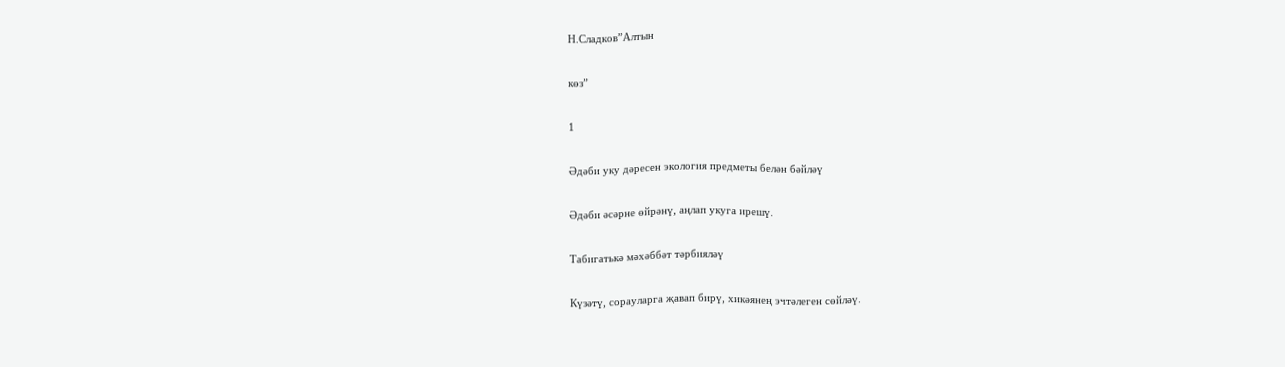Н.Сладков”Алтын

көз”

1

Әдәби уку дәресен экология предметы белән бәйләү

Әдәби әсәрне өйрәнү, аңлап укуга ирешү.

Табигатькә мәхәббәт тәрбияләү

Күзәтү, сорауларга җавап бирү, хикәянең эчтәлеген сөйләү.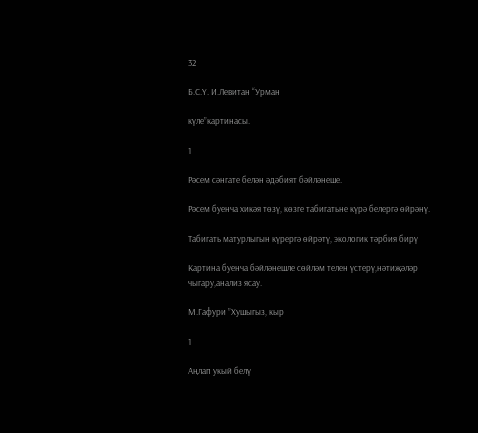32

Б.С.Ү. И.Левитан “Урман

күле”картинасы.

1

Рәсем сәнгате белән әдәбият бәйләнеше.

Рәсем буенча хикәя төзү, көзге табигатьне күрә белергә өйрәнү.

Табигать матурлыгын күрергә өйрәтү, экологик тәрбия бирү

Картина буенча бәйләнешле сөйләм телен үстерү,нәтиҗәләр чыгару,анализ ясау.

М.Гафури ”Хушыгыз, кыр

1

Аңлап укый белү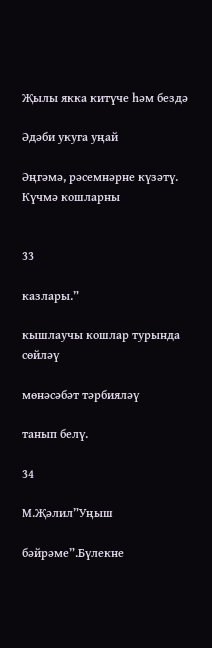Җылы якка китүче һәм бездә

Әдәби укуга уңай

Әңгәмә, рәсемнәрне күзәтү. Күчмә кошларны


33

казлары.”

кышлаучы кошлар турында сөйләү

мөнәсәбәт тәрбияләү

танып белү.

34

М.Җәлил”Уңыш

бәйрәме”.Бүлекне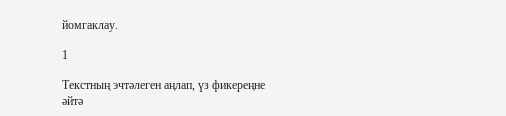йомгаклау.

1

Текстның эчтәлеген аңлап, үз фикереңне әйтә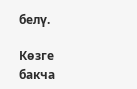белү.

Көзге бакча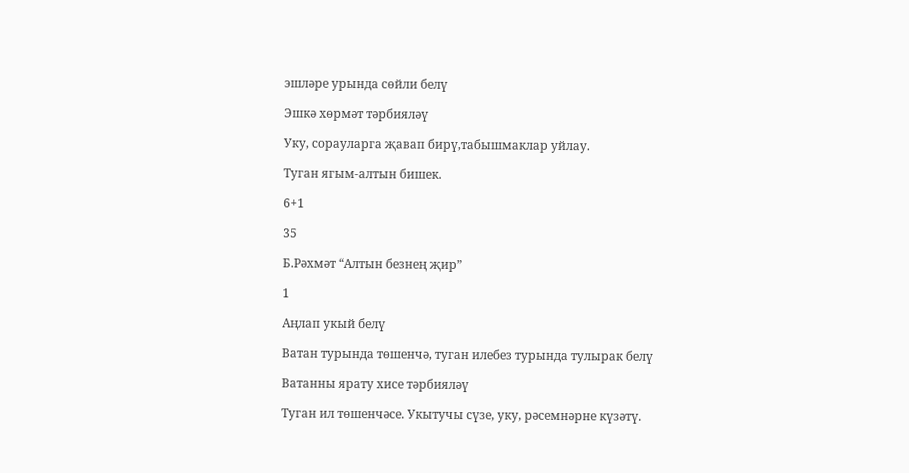эшләре урында сөйли белү

Эшкә хөрмәт тәрбияләү

Уку, сорауларга җавап бирү,табышмаклар уйлау.

Туган ягым-алтын бишек.

6+1

35

Б.Рәхмәт “Алтын безнең җир”

1

Аңлап укый белү

Ватан турында төшенчә, туган илебез турында тулырак белү

Ватанны ярату хисе тәрбияләү

Туган ил төшенчәсе. Укытучы сүзе, уку, рәсемнәрне күзәтү.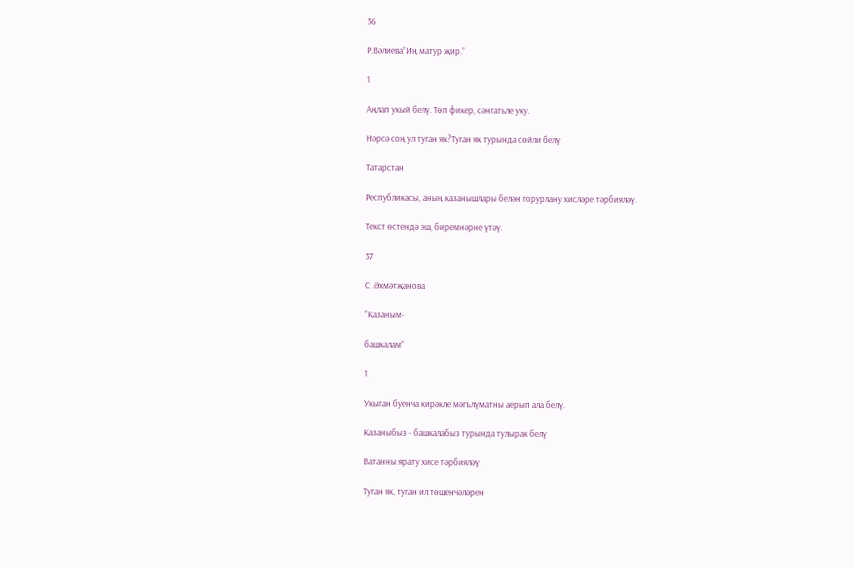36

Р.Вәлиева”Иң матур җир.”

1

Аңлап укый белү. Төп фикер, сәнгатьле уку.

Нәрсә соң ул туган як?Туган як турында сөйли белү

Татарстан

Республикасы, аның казанышлары белән горурлану хисләре тәрбияләү.

Текст өстендә эш, биремнәрне үтәү.

37

С .Әхмәтҗанова

”Казаным-

башкалам”

1

Укыган буенча кирәкле мәгълүматны аерып ала белү.

Казаныбыз - башкалабыз турында тулырак белү

Ватанны ярату хисе тәрбияләү

Туган як, туган ил төшенчәләрен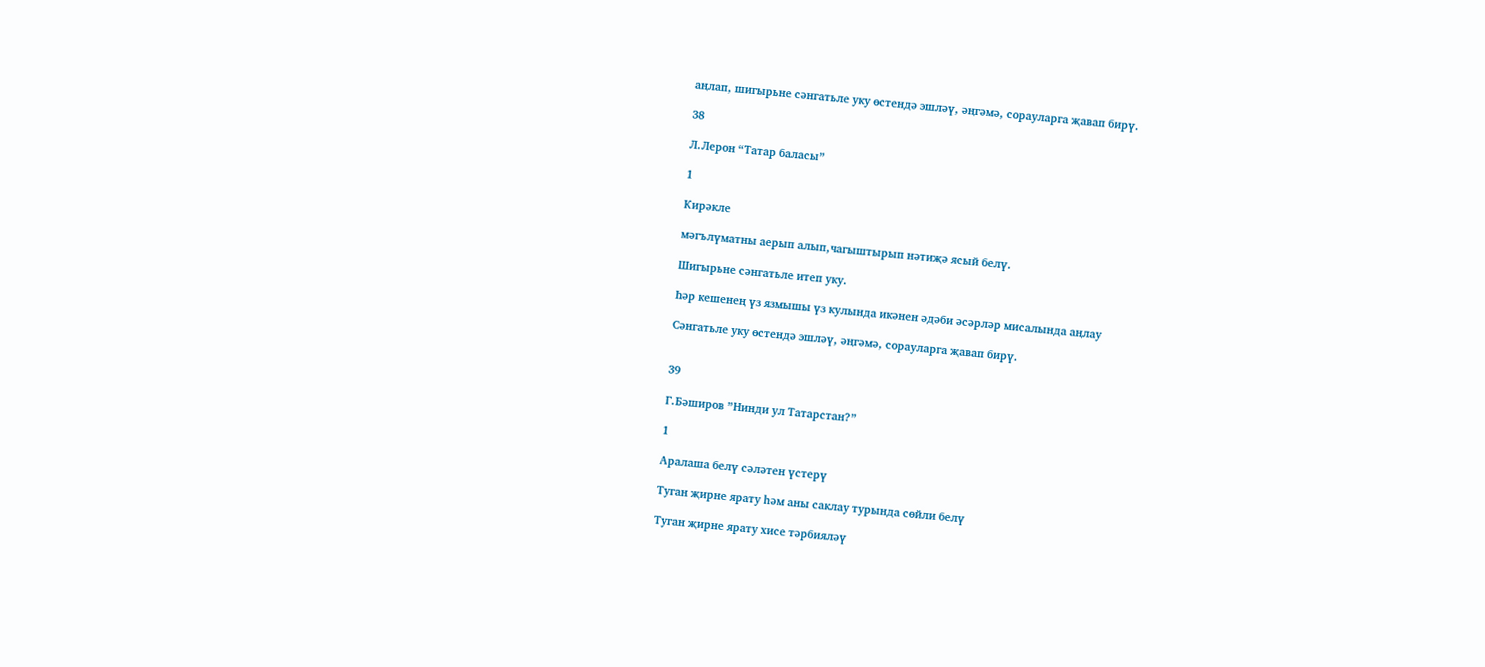аңлап, шигырьне сәнгатьле уку өстендә эшләү, әңгәмә, сорауларга җавап бирү.

38

Л.Лерон “Татар баласы”

1

Кирәкле

мәгълүматны аерып алып,чагыштырып нәтиҗә ясый белү.

Шигырьне сәнгатьле итеп уку.

Һәр кешенең үз язмышы үз кулында икәнен әдәби әсәрләр мисалында аңлау

Сәнгатьле уку өстендә эшләү, әңгәмә, сорауларга җавап бирү.


39

Г.Бәширов ”Нинди ул Татарстан?”

1

Аралаша белү сәләтен үстерү

Туган җирне ярату һәм аны саклау турында сөйли белү

Туган җирне ярату хисе тәрбияләү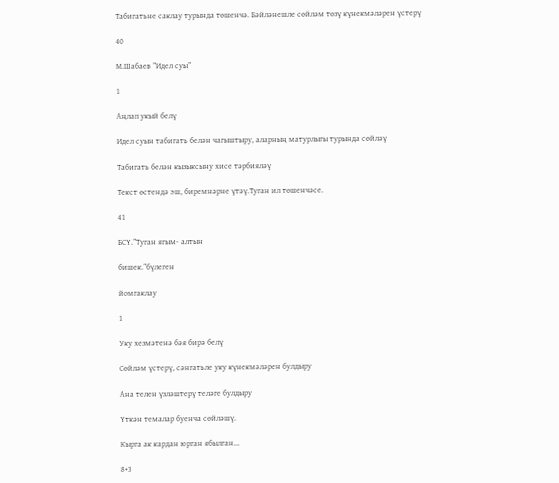Табигатьне саклау турында төшенчә. Бәйләнешле сөйләм төзү күнекмәләрен үстерү

40

М.Шабаев ”Идел суы”

1

Аңлап укый белү

Идел суын табигать белән чагыштыру, аларның матурлыгы турында сөйләү

Табигать белән кызыксыну хисе тәрбияләү

Текст өстендә эш, биремнәрне үтәү.Туган ил төшенчәсе.

41

БСҮ.”Туган ягым- алтын

бишек.”бүлеген

йомгаклау

1

Уку хезмәтенә бәя бирә белү

Сөйләм үстерү, сәнгатьле уку күнекмәләрен булдыру

Ана телен үзләштерү теләге булдыру

Үткән темалар буенча сөйләшү.

Кырга ак кардан юрган ябылган...

8+3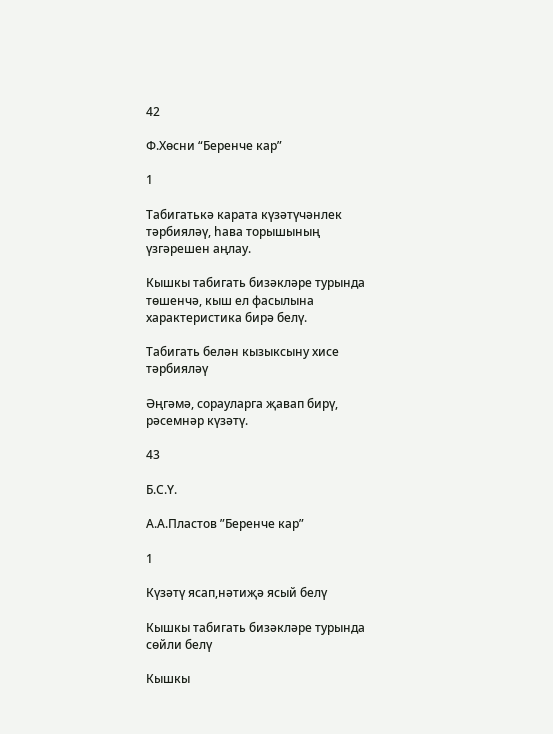42

Ф.Хөсни “Беренче кар”

1

Табигатькә карата күзәтүчәнлек тәрбияләү, һава торышының үзгәрешен аңлау.

Кышкы табигать бизәкләре турында төшенчә, кыш ел фасылына характеристика бирә белү.

Табигать белән кызыксыну хисе тәрбияләү

Әңгәмә, сорауларга җавап бирү, рәсемнәр күзәтү.

43

Б.С.Ү.

А.А.Пластов ”Беренче кар”

1

Күзәтү ясап,нәтиҗә ясый белү

Кышкы табигать бизәкләре турында сөйли белү

Кышкы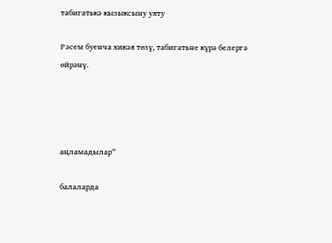табигатькә кызыксыну уяту

Рәсем буенча хикәя төзү, табигатьне күрә белергә өйрәнү.




аңламадылар”

балаларда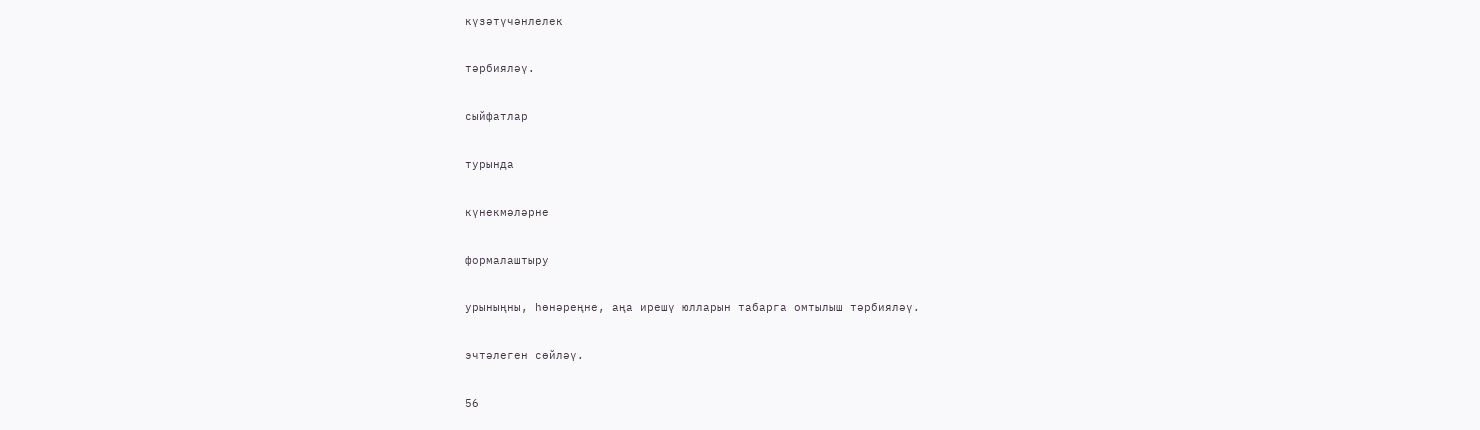күзәтүчәнлелек

тәрбияләү.

сыйфатлар

турында

күнекмәләрне

формалаштыру

урыныңны, һөнәреңне, аңа ирешү юлларын табарга омтылыш тәрбияләү.

эчтәлеген сөйләү.

56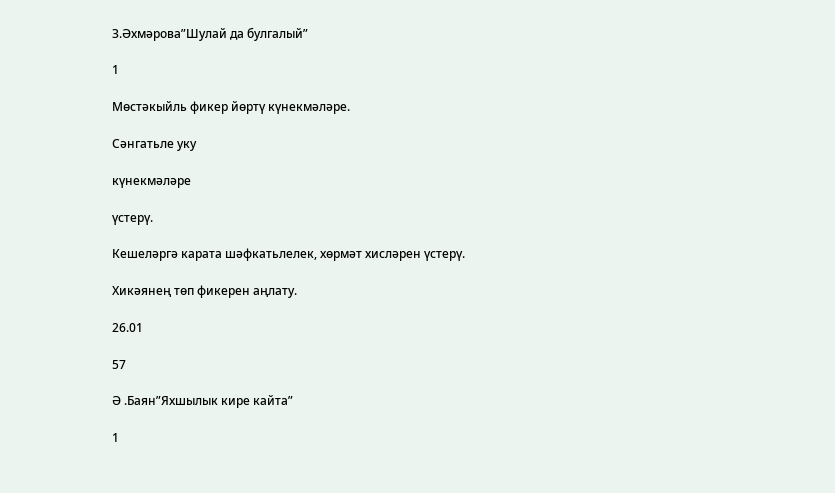З.Әхмәрова”Шулай да булгалый”

1

Мөстәкыйль фикер йөртү күнекмәләре.

Сәнгатьле уку

күнекмәләре

үстерү.

Кешеләргә карата шәфкатьлелек, хөрмәт хисләрен үстерү.

Хикәянең төп фикерен аңлату.

26.01

57

Ә .Баян”Яхшылык кире кайта”

1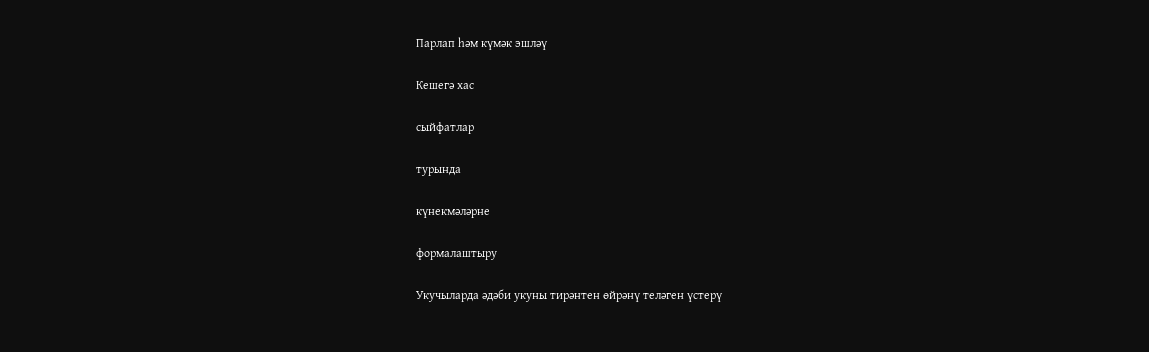Парлап һәм күмәк эшләү

Кешегә хас

сыйфатлар

турында

күнекмәләрне

формалаштыру

Укучыларда әдәби укуны тирәнтен өйрәнү теләген үстерү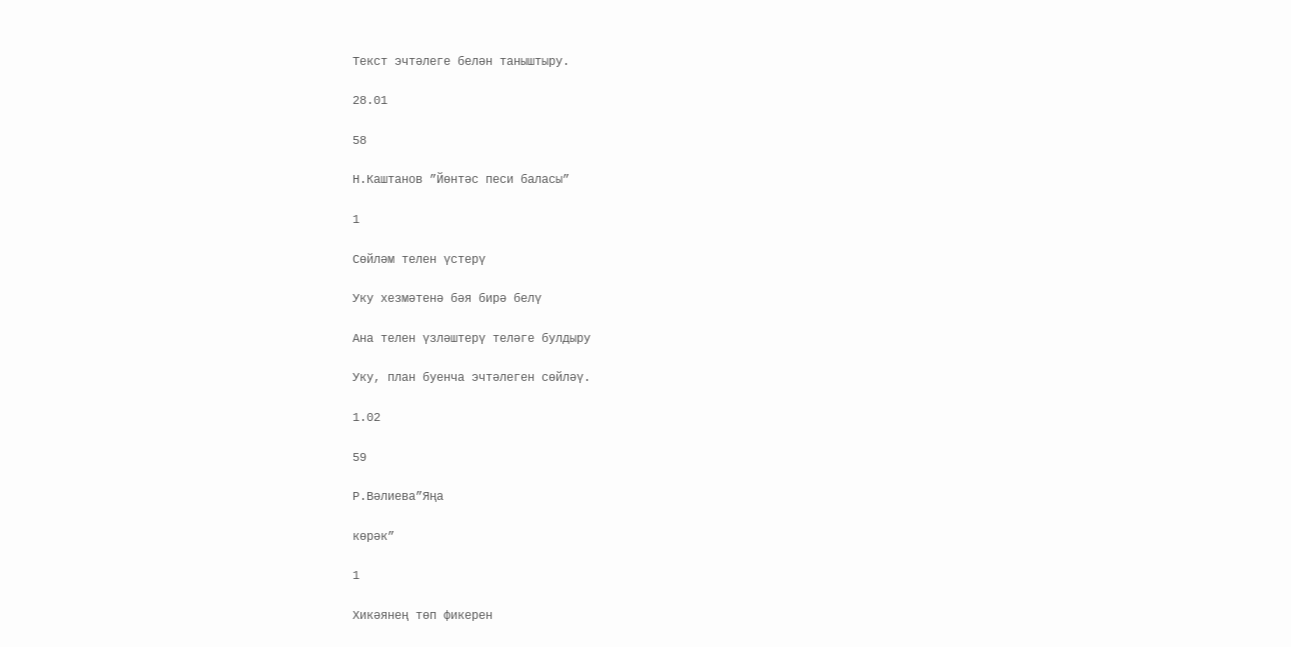Текст эчтәлеге белән таныштыру.

28.01

58

Н.Каштанов ”Йөнтәс песи баласы”

1

Сөйләм телен үстерү

Уку хезмәтенә бәя бирә белү

Ана телен үзләштерү теләге булдыру

Уку, план буенча эчтәлеген сөйләү.

1.02

59

Р.Вәлиева”Яңа

көрәк”

1

Хикәянең төп фикерен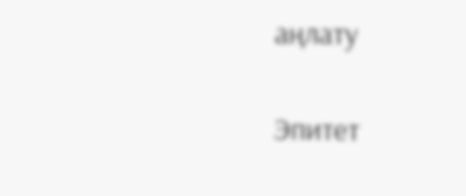аңлату

Эпитет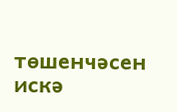төшенчәсен искә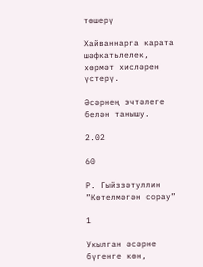төшерү

Хайваннарга карата шәфкатьлелек, хөрмәт хисләрен үстерү.

Әсәрнең эчтәлеге белән танышу.

2.02

60

Р. Гыйззәтуллин ”Көтелмәгән сорау”

1

Укылган әсәрне бүгенге көн,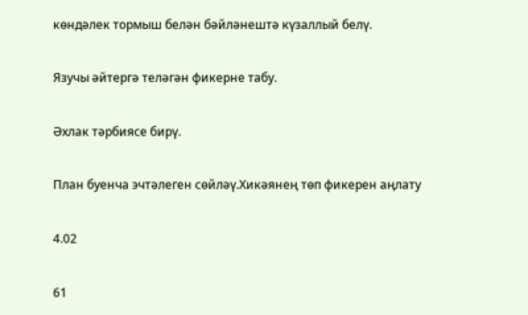көндәлек тормыш белән бәйләнештә күзаллый белү.

Язучы әйтергә теләгән фикерне табу.

Әхлак тәрбиясе бирү.

План буенча эчтәлеген сөйләү.Хикәянең төп фикерен аңлату

4.02

61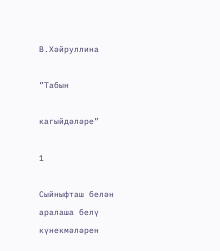В.Хәйруллина

”Табын

кагыйдәләре”

1

Сыйныфташ белән аралаша белү күнекмәләрен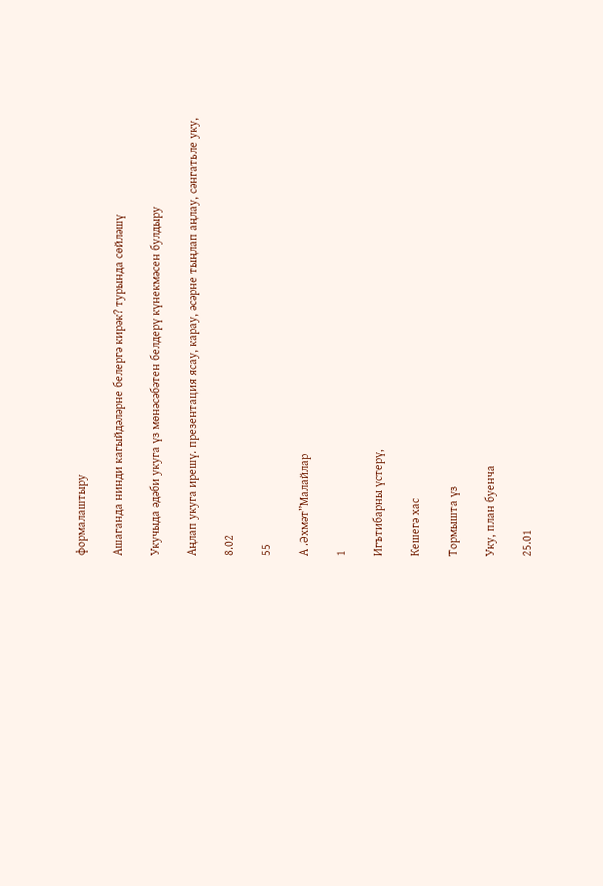формалаштыру

Ашаганда нинди кагыйдәләрне белергә кирәк? турында сөйләшү

Укучыда әдәби укуга үз мөнәсәбәтен белдерү күнекмәсен булдыру

Аңлап укуга ирешү. презентация ясау, карау, әсәрне тыңлап аңлау, сәнгатьле уку,

8.02

55

А .Әхмәт”Малайлар

1

Игътибарны үстерү,

Кешегә хас

Тормышта үз

Уку, план буенча

25.01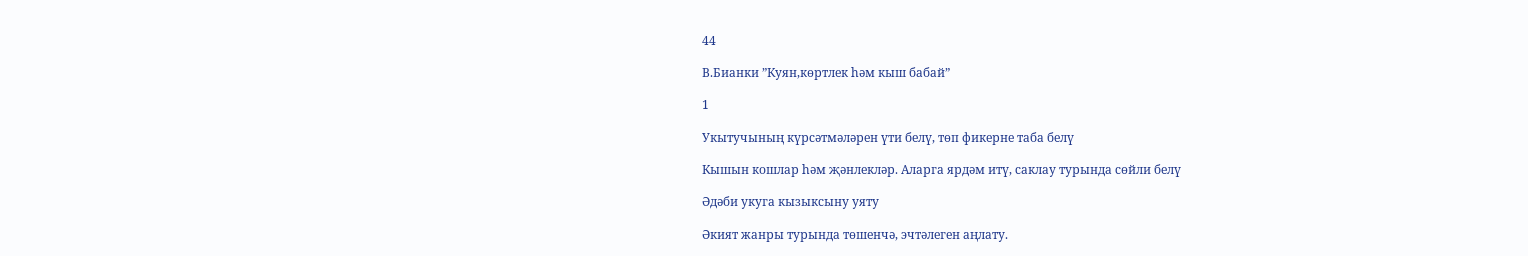44

В.Бианки ”Куян,көртлек һәм кыш бабай”

1

Укытучының күрсәтмәләрен үти белү, төп фикерне таба белү

Кышын кошлар һәм җәнлекләр. Аларга ярдәм итү, саклау турында сөйли белү

Әдәби укуга кызыксыну уяту

Әкият жанры турында төшенчә, эчтәлеген аңлату.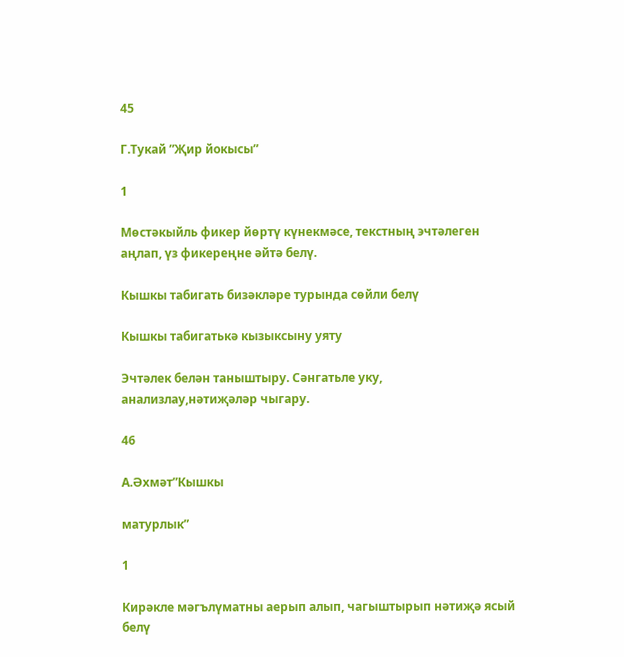45

Г.Тукай ”Җир йокысы”

1

Мөстәкыйль фикер йөртү күнекмәсе, текстның эчтәлеген аңлап, үз фикереңне әйтә белү.

Кышкы табигать бизәкләре турында сөйли белү

Кышкы табигатькә кызыксыну уяту

Эчтәлек белән таныштыру. Сәнгатьле уку, анализлау,нәтиҗәләр чыгару.

46

А.Әхмәт”Кышкы

матурлык”

1

Кирәкле мәгълүматны аерып алып, чагыштырып нәтиҗә ясый белү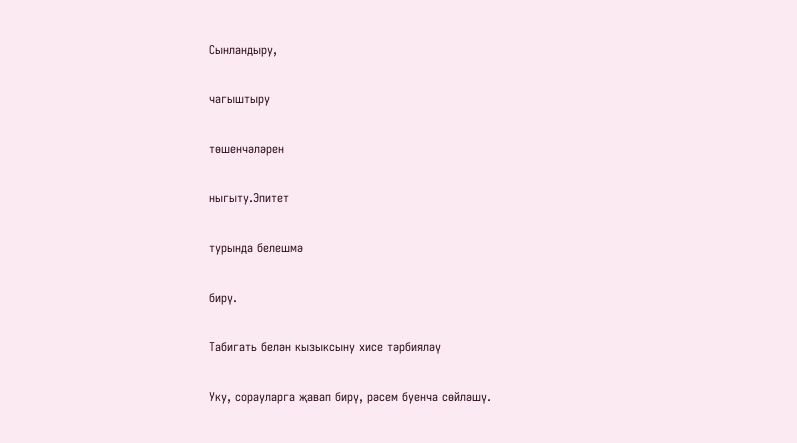Сынландыру,

чагыштыру

төшенчәләрен

ныгыту.Эпитет

турында белешмә

бирү.

Табигать белән кызыксыну хисе тәрбияләү

Уку, сорауларга җавап бирү, рәсем буенча сөйләшү.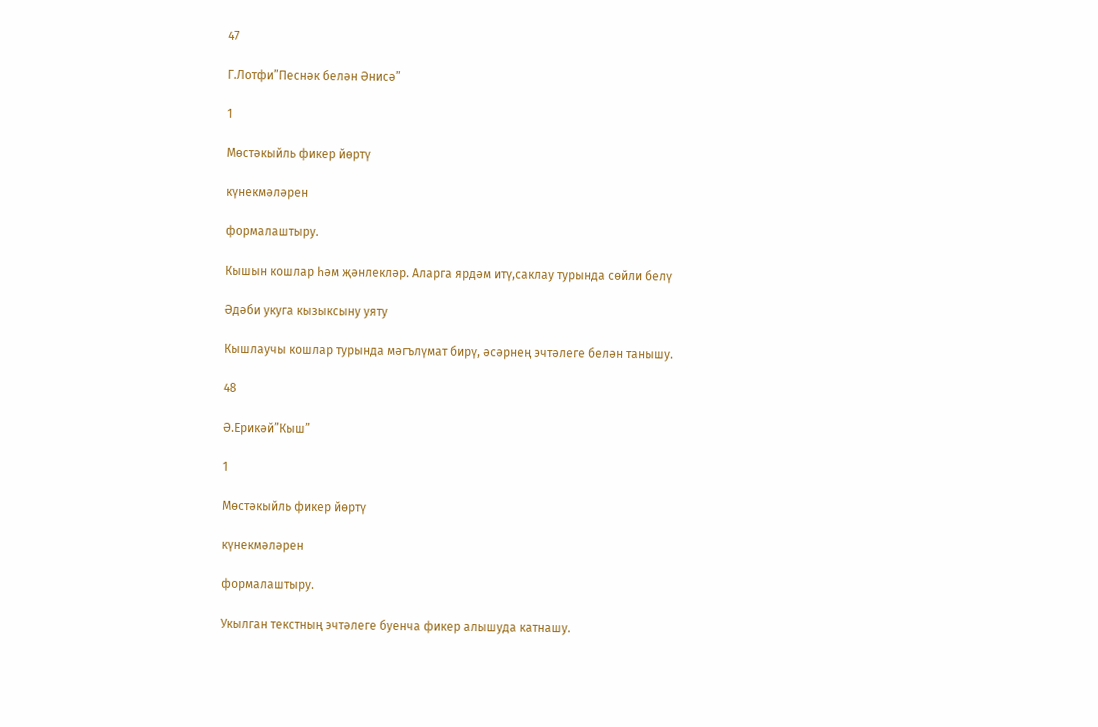47

Г.Лотфи”Песнәк белән Әнисә”

1

Мөстәкыйль фикер йөртү

күнекмәләрен

формалаштыру.

Кышын кошлар һәм җәнлекләр. Аларга ярдәм итү,саклау турында сөйли белү

Әдәби укуга кызыксыну уяту

Кышлаучы кошлар турында мәгълүмат бирү, әсәрнең эчтәлеге белән танышу.

48

Ә.Ерикәй”Кыш”

1

Мөстәкыйль фикер йөртү

күнекмәләрен

формалаштыру.

Укылган текстның эчтәлеге буенча фикер алышуда катнашу.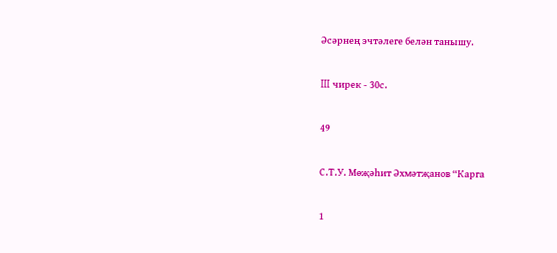Әсәрнең эчтәлеге белән танышу.

III чирек - 30с.

49

С.Т.У. Мөҗәһит Әхмәтҗанов “Карга

1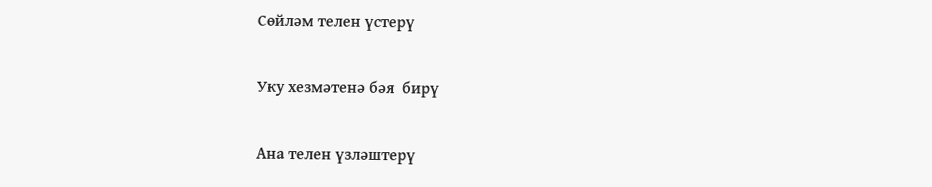Сөйләм телен үстерү

Уку хезмәтенә бәя  бирү

Ана телен үзләштерү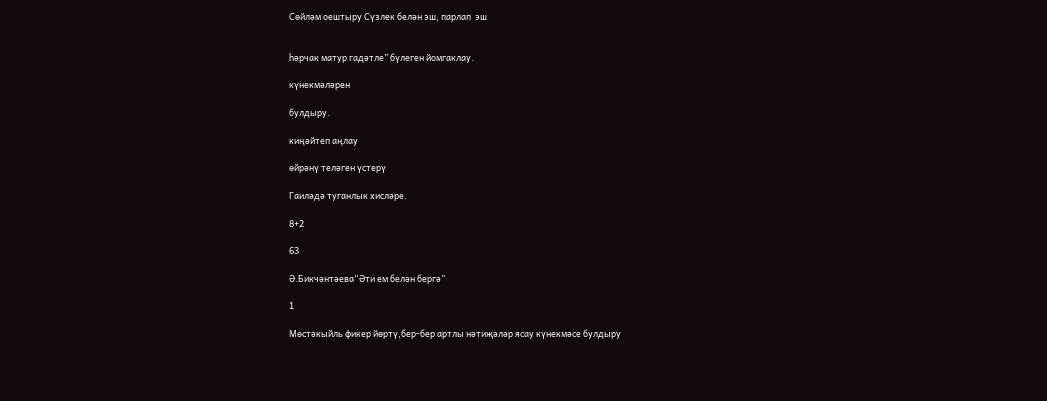Сөйләм оештыру Сүзлек белән эш, парлап  эш


һәрчак матур гадәтле” бүлеген йомгаклау.

күнекмәләрен

булдыру.

киңәйтеп аңлау

өйрәнү теләген үстерү

Гаиләдә туганлык хисләре.

8+2

63

Ә.Бикчәнтәева“Әти ем белән бергә”

1

Мөстәкыйль фикер йөртү,бер-бер артлы нәтиҗәләр ясау күнекмәсе булдыру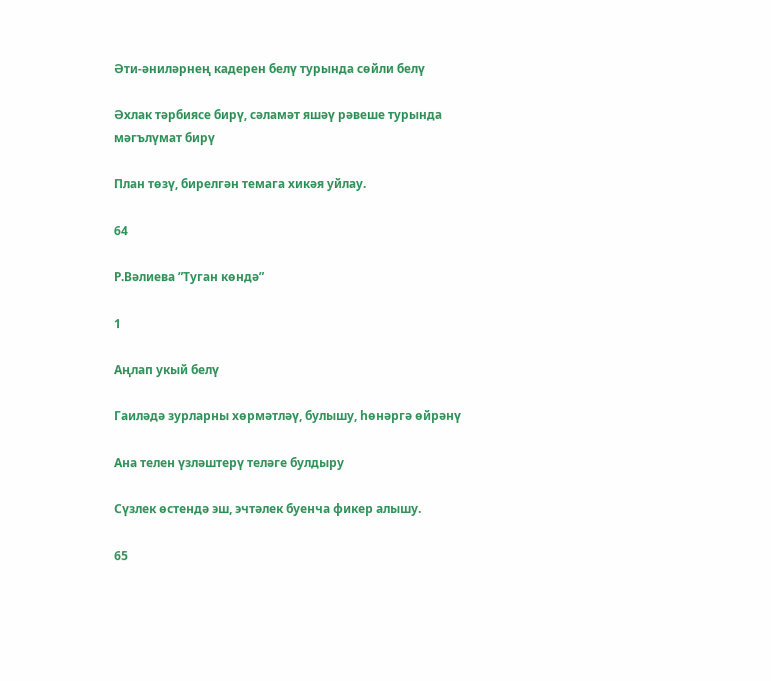Әти-әниләрнең кадерен белү турында сөйли белү

Әхлак тәрбиясе бирү, сәламәт яшәү рәвеше турында мәгълүмат бирү

План төзү, бирелгән темага хикәя уйлау.

64

Р.Вәлиева ”Туган көндә”

1

Аңлап укый белү

Гаиләдә зурларны хөрмәтләү, булышу, һөнәргә өйрәнү

Ана телен үзләштерү теләге булдыру

Сүзлек өстендә эш, эчтәлек буенча фикер алышу.

65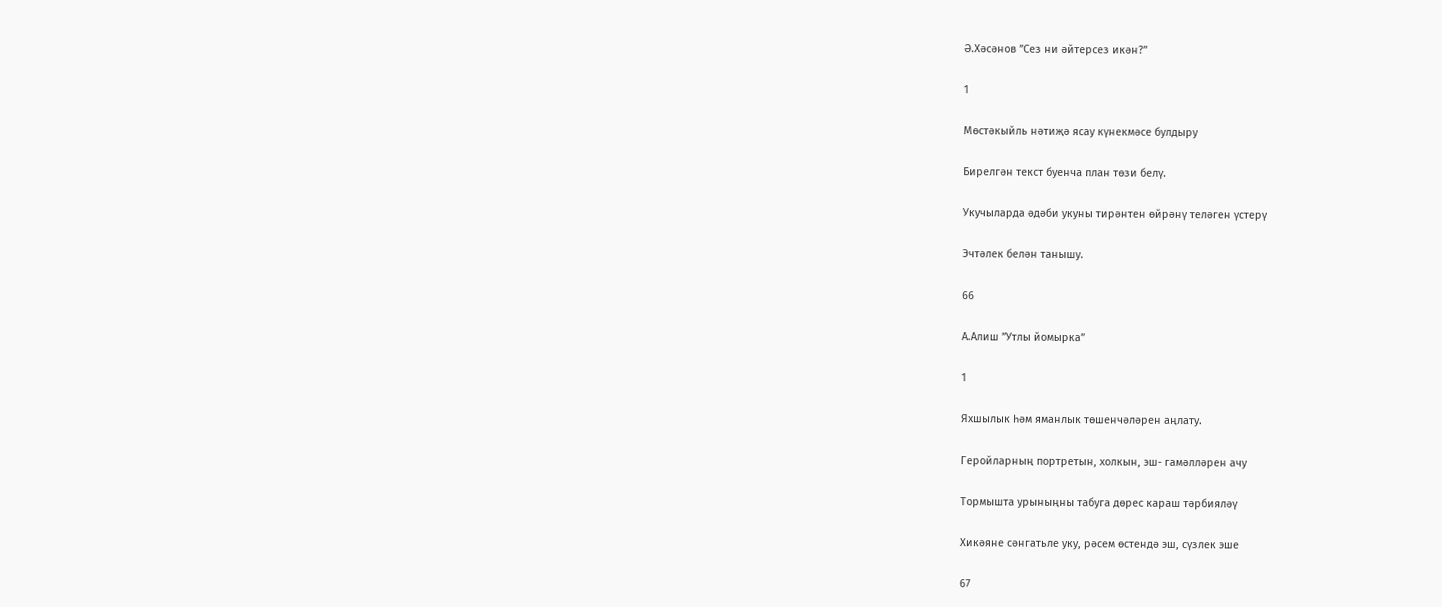Ә.Хәсәнов ”Сез ни әйтерсез икән?”

1

Мөстәкыйль нәтиҗә ясау күнекмәсе булдыру

Бирелгән текст буенча план төзи белү.

Укучыларда әдәби укуны тирәнтен өйрәнү теләген үстерү

Эчтәлек белән танышу.

66

А.Алиш ”Утлы йомырка”

1

Яхшылык һәм яманлык төшенчәләрен аңлату.

Геройларның портретын, холкын, эш- гамәлләрен ачу

Тормышта урыныңны табуга дөрес караш тәрбияләү

Хикәяне сәнгатьле уку, рәсем өстендә эш, сүзлек эше

67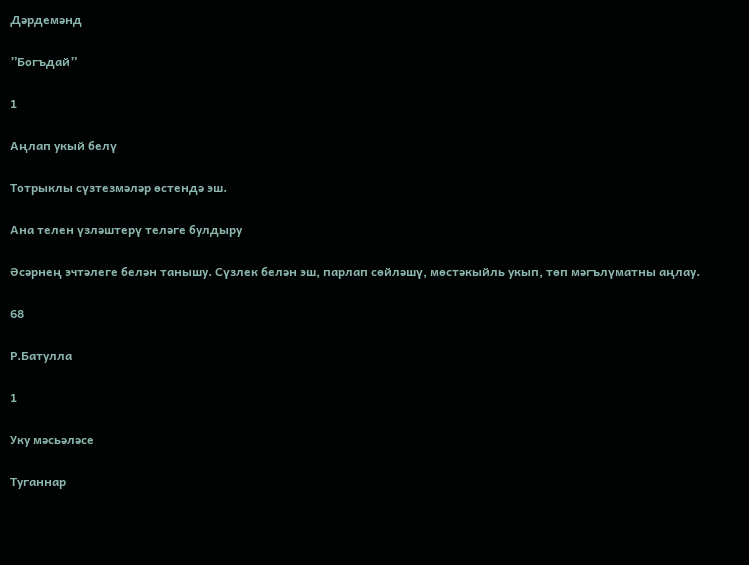Дәрдемәнд

”Богъдай”

1

Аңлап укый белү

Тотрыклы сүзтезмәләр өстендә эш.

Ана телен үзләштерү теләге булдыру

Әсәрнең эчтәлеге белән танышу. Сүзлек белән эш, парлап сөйләшү, мөстәкыйль укып, төп мәгълүматны аңлау.

68

Р.Батулла

1

Уку мәсьәләсе

Туганнар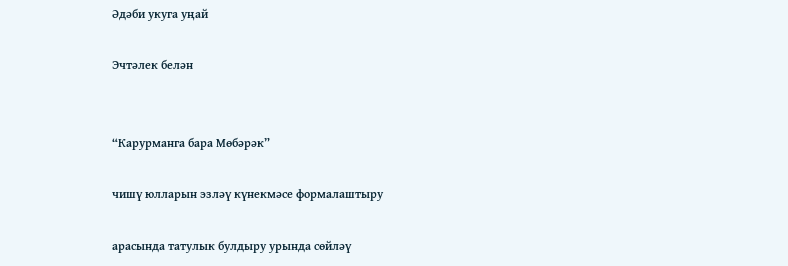Әдәби укуга уңай

Эчтәлек белән


“Карурманга бара Мөбәрәк”

чишү юлларын эзләү күнекмәсе формалаштыру

арасында татулык булдыру урында сөйләү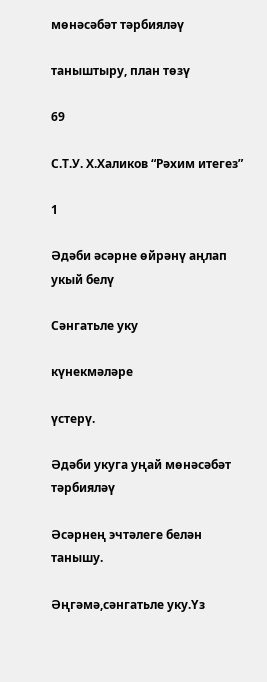мөнәсәбәт тәрбияләү

таныштыру, план төзү

69

С.Т.У. Х.Халиков “Рәхим итегез”

1

Әдәби әсәрне өйрәнү аңлап укый белү

Сәнгатьле уку

күнекмәләре

үстерү.

Әдәби укуга уңай мөнәсәбәт тәрбияләү

Әсәрнең эчтәлеге белән танышу.

Әңгәмә,сәнгатьле уку.Үз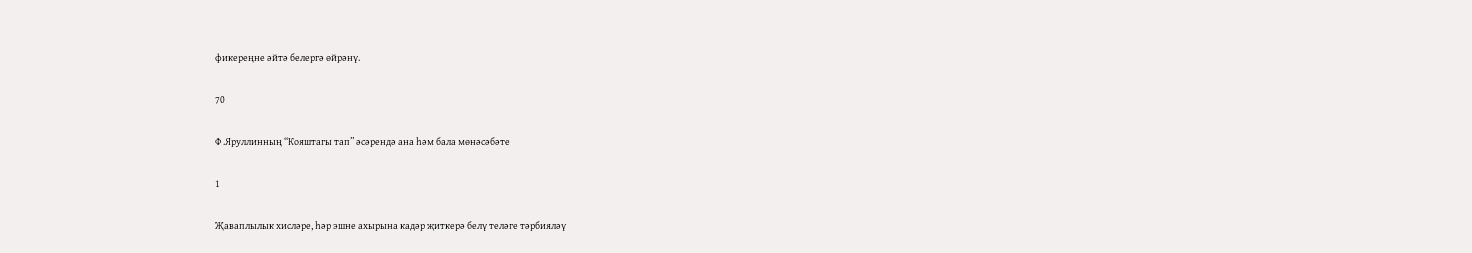фикереңне әйтә белергә өйрәнү.

70

Ф .Яруллинның “Кояштагы тап” әсәрендә ана һәм бала мөнәсәбәте

1

Җаваплылык хисләре, һәр эшне ахырына кадәр җиткерә белү теләге тәрбияләү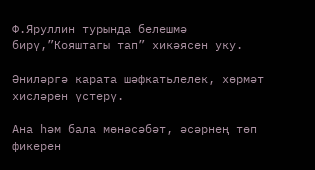Ф.Яруллин турында белешмә бирү,”Кояштагы тап” хикәясен уку.

Әниләргә карата шәфкатьлелек, хөрмәт хисләрен үстерү.

Ана һәм бала мөнәсәбәт, әсәрнең төп фикерен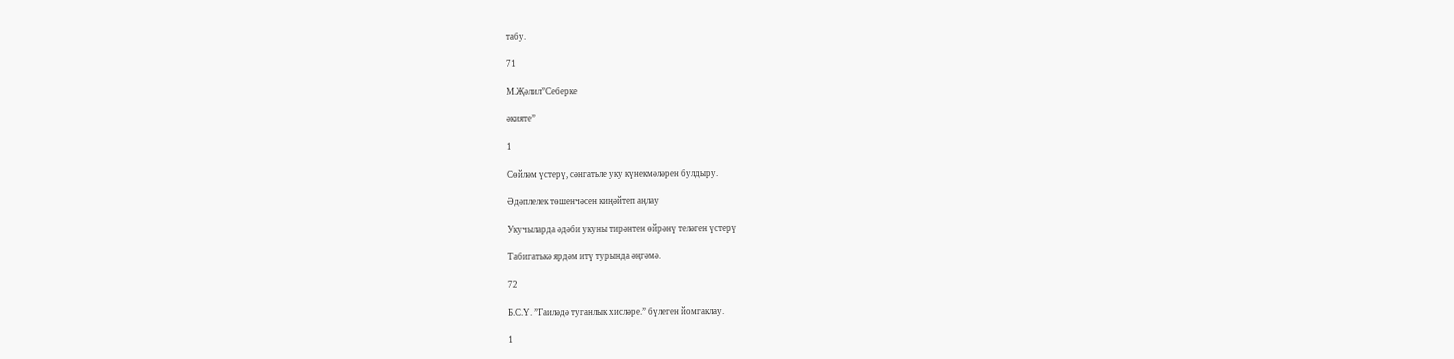табу.

71

М.Җәлил”Себерке

әкияте”

1

Сөйләм үстерү, сәнгатьле уку күнекмәләрен булдыру.

Әдәплелек төшенчәсен киңәйтеп аңлау

Укучыларда әдәби укуны тирәнтен өйрәнү теләген үстерү

Табигатькә ярдәм итү турында әңгәмә.

72

Б.С.Ү. ”Гаиләдә туганлык хисләре.” бүлеген йомгаклау.

1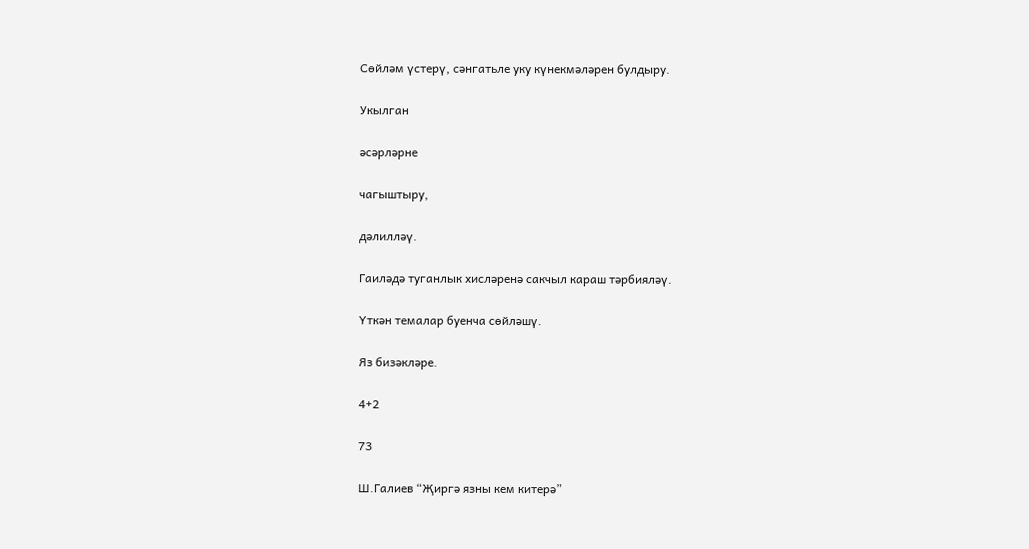Сөйләм үстерү, сәнгатьле уку күнекмәләрен булдыру.

Укылган

әсәрләрне

чагыштыру,

дәлилләү.

Гаиләдә туганлык хисләренә сакчыл караш тәрбияләү.

Үткән темалар буенча сөйләшү.

Яз бизәкләре.

4+2

73

Ш.Галиев “Җиргә язны кем китерә”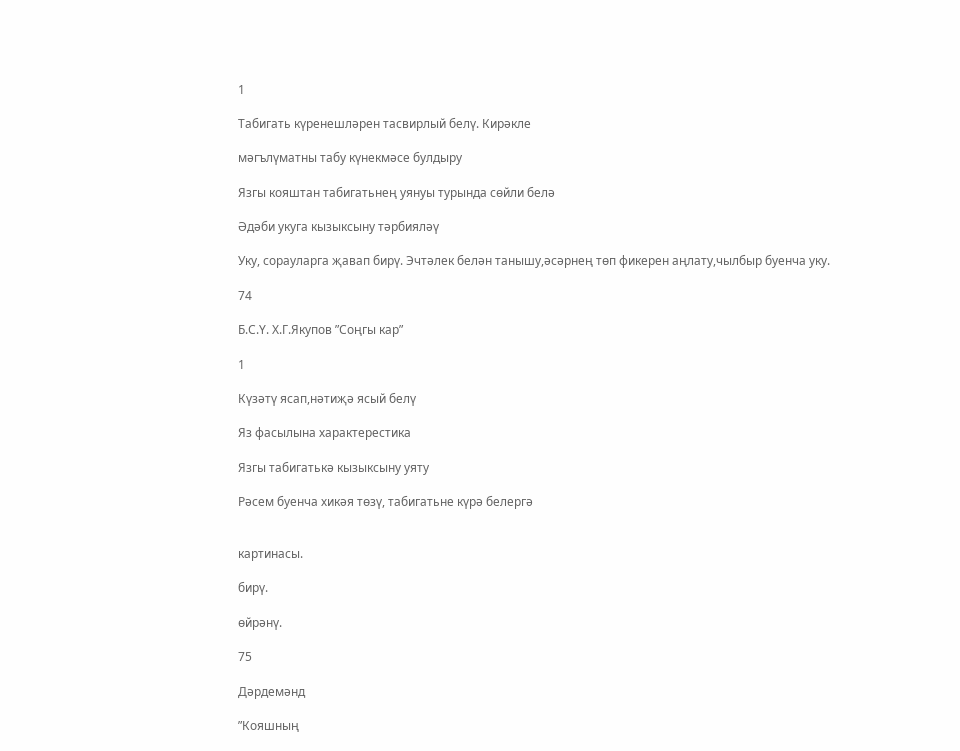1

Табигать күренешләрен тасвирлый белү. Кирәкле

мәгълүматны табу күнекмәсе булдыру

Язгы кояштан табигатьнең уянуы турында сөйли белә

Әдәби укуга кызыксыну тәрбияләү

Уку, сорауларга җавап бирү. Эчтәлек белән танышу,әсәрнең төп фикерен аңлату,чылбыр буенча уку.

74

Б.С.Ү. Х.Г.Якупов ”Соңгы кар”

1

Күзәтү ясап,нәтиҗә ясый белү

Яз фасылына характерестика

Язгы табигатькә кызыксыну уяту

Рәсем буенча хикәя төзү, табигатьне күрә белергә


картинасы.

бирү.

өйрәнү.

75

Дәрдемәнд

”Кояшның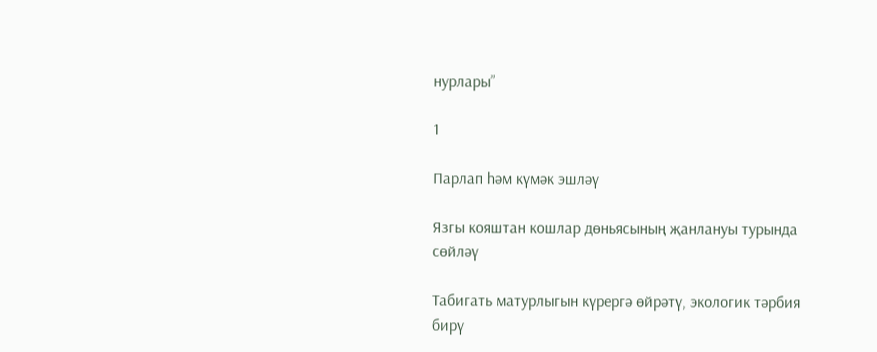нурлары”

1

Парлап һәм күмәк эшләү

Язгы кояштан кошлар дөньясының җанлануы турында сөйләү

Табигать матурлыгын күрергә өйрәтү, экологик тәрбия бирү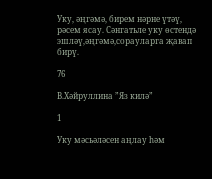Уку, әңгәмә, бирем нәрне үтәү, рәсем ясау. Сәнгатьле уку өстендә эшләү,әңгәмә,сорауларга җавап бирү.

76

В.Хәйруллина ”Яз килә”

1

Уку мәсьәләсен аңлау һәм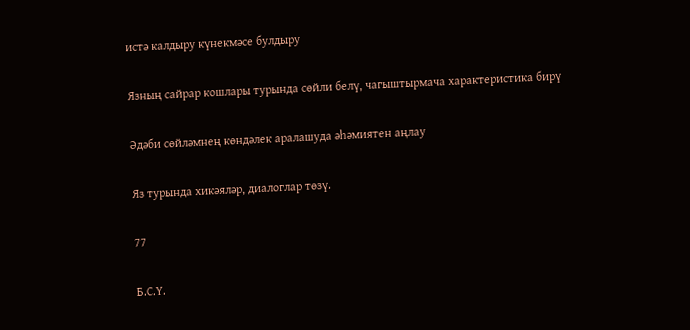истә калдыру күнекмәсе булдыру

Язның сайрар кошлары турында сөйли белү, чагыштырмача характеристика бирү

Әдәби сөйләмнең көндәлек аралашуда әһәмиятен аңлау

Яз турында хикәяләр, диалоглар төзү.

77

Б.С.Ү.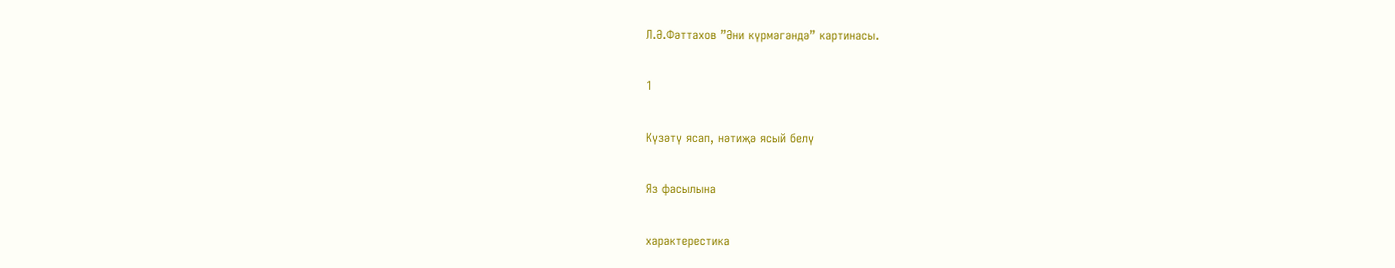Л.Ә.Фәттахов ”Әни күрмәгәндә” картинасы.

1

Күзәтү ясап, нәтиҗә ясый белү

Яз фасылына

характерестика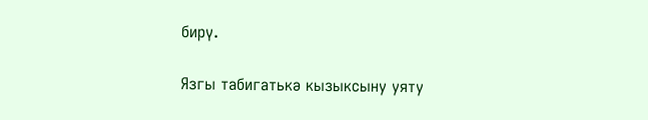бирү.

Язгы табигатькә кызыксыну уяту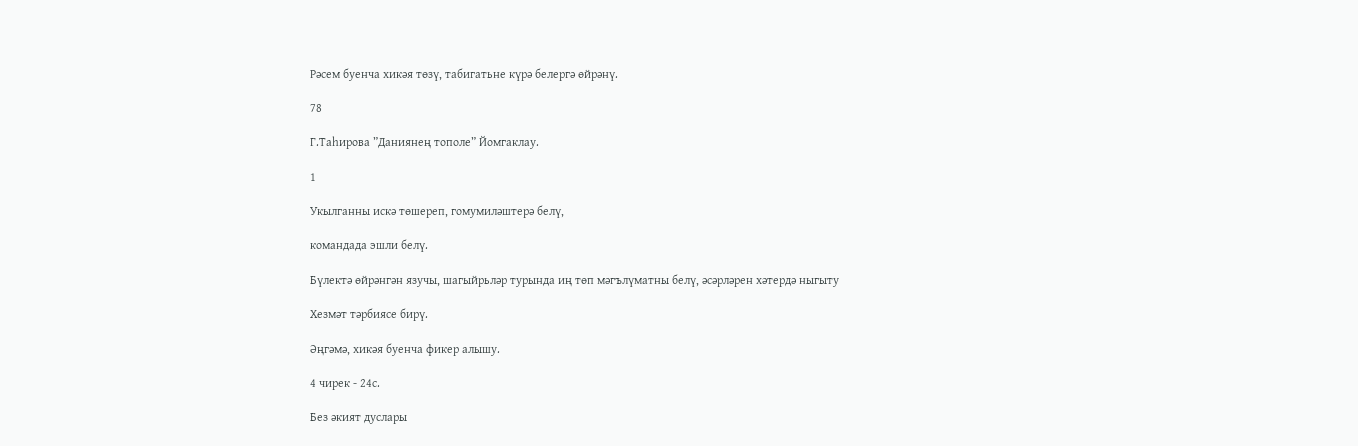Рәсем буенча хикәя төзү, табигатьне күрә белергә өйрәнү.

78

Г.Таһирова ”Даниянең тополе” Йомгаклау.

1

Укылганны искә төшереп, гомумиләштерә белү,

командада эшли белү.

Бүлектә өйрәнгән язучы, шагыйрьләр турында иң төп мәгълүматны белү, әсәрләрен хәтердә ныгыту

Хезмәт тәрбиясе бирү.

Әңгәмә, хикәя буенча фикер алышу.

4 чирек - 24с.

Без әкият дуслары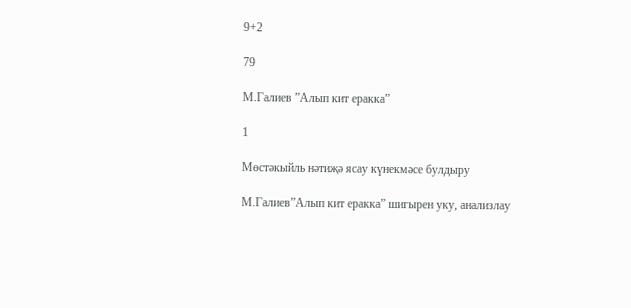9+2

79

М.Галиев ”Алып кит еракка”

1

Мөстәкыйль нәтиҗә ясау күнекмәсе булдыру

М.Галиев”Алып кит еракка” шигырен уку, анализлау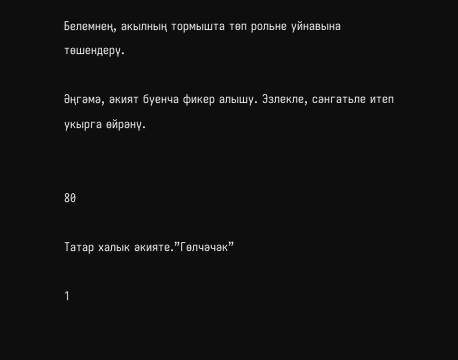Белемнең, акылның тормышта төп рольне уйнавына төшендерү.

Әңгәмә, әкият буенча фикер алышу. Эзлекле, сәнгатьле итеп укырга өйрәнү.


80

Татар халык әкияте.”Гөлчәчәк”

1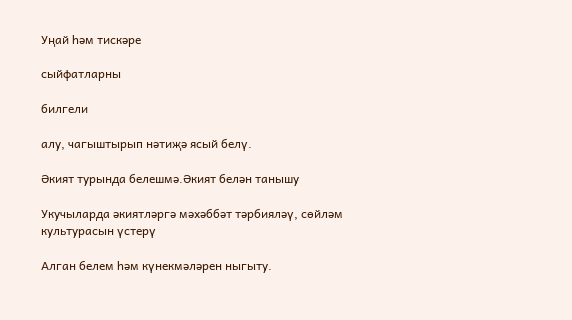Уңай һәм тискәре

сыйфатларны

билгели

алу, чагыштырып нәтиҗә ясый белү.

Әкият турында белешмә.Әкият белән танышу

Укучыларда әкиятләргә мәхәббәт тәрбияләү, сөйләм культурасын үстерү

Алган белем һәм күнекмәләрен ныгыту.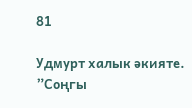81

Удмурт халык әкияте. ”Соңгы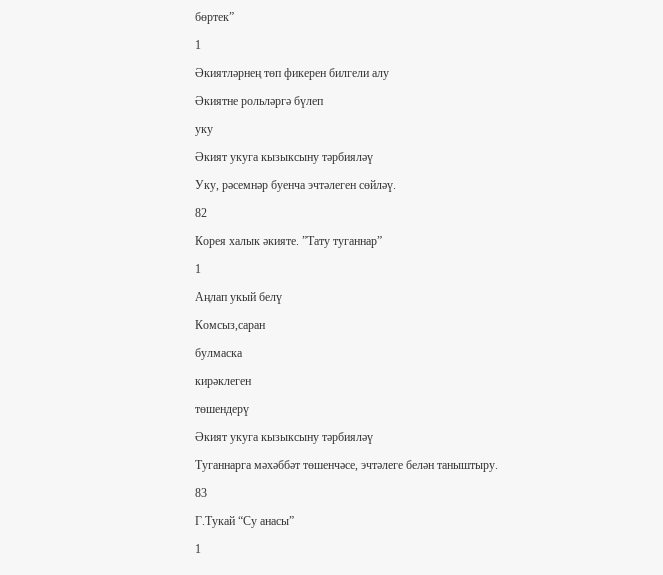бөртек”

1

Әкиятләрнең төп фикерен билгели алу

Әкиятне рольләргә бүлеп

уку

Әкият укуга кызыксыну тәрбияләү

Уку, рәсемнәр буенча эчтәлеген сөйләү.

82

Корея халык әкияте. ”Тату туганнар”

1

Аңлап укый белү

Комсыз,саран

булмаска

кирәклеген

төшендерү

Әкият укуга кызыксыну тәрбияләү

Туганнарга мәхәббәт төшенчәсе, эчтәлеге белән таныштыру.

83

Г.Тукай “Су анасы”

1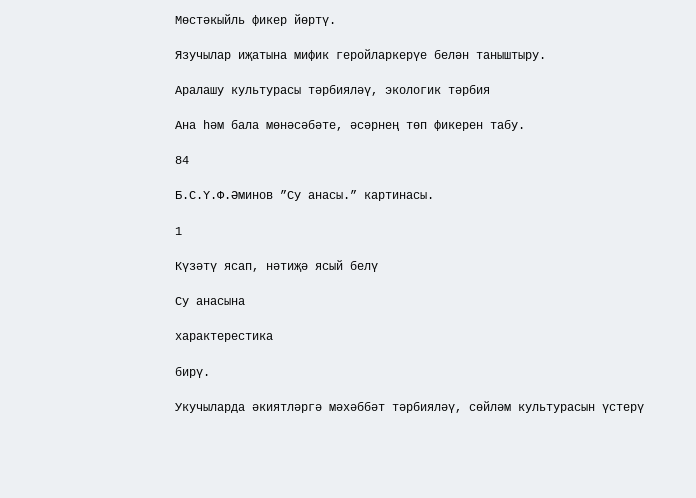Мөстәкыйль фикер йөртү.

Язучылар иҗатына мифик геройларкерүе белән таныштыру.

Аралашу культурасы тәрбияләү, экологик тәрбия

Ана һәм бала мөнәсәбәте, әсәрнең төп фикерен табу.

84

Б.С.Ү.Ф.Әминов ”Су анасы.” картинасы.

1

Күзәтү ясап, нәтиҗә ясый белү

Су анасына

характерестика

бирү.

Укучыларда әкиятләргә мәхәббәт тәрбияләү, сөйләм культурасын үстерү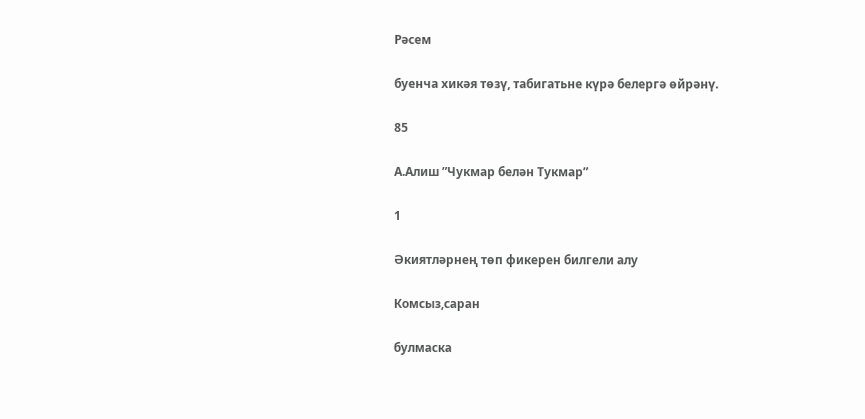Рәсем

буенча хикәя төзү, табигатьне күрә белергә өйрәнү.

85

А.Алиш ”Чукмар белән Тукмар”

1

Әкиятләрнең төп фикерен билгели алу

Комсыз,саран

булмаска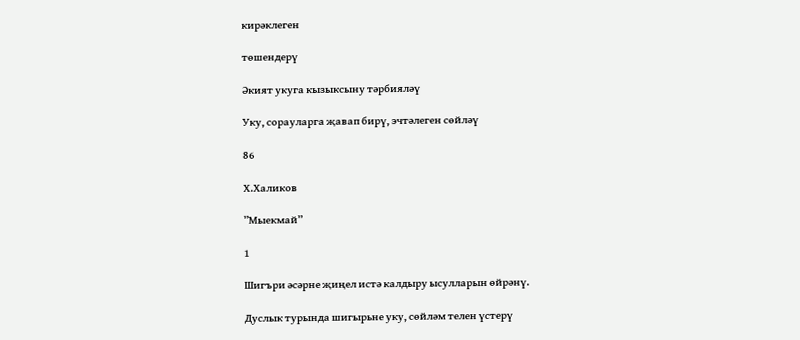кирәклеген

төшендерү

Әкият укуга кызыксыну тәрбияләү

Уку, сорауларга җавап бирү, эчтәлеген сөйләү

86

Х.Халиков

”Мыекмай”

1

Шигъри әсәрне җиңел истә калдыру ысулларын өйрәнү.

Дуслык турында шигырьне уку, сөйләм телен үстерү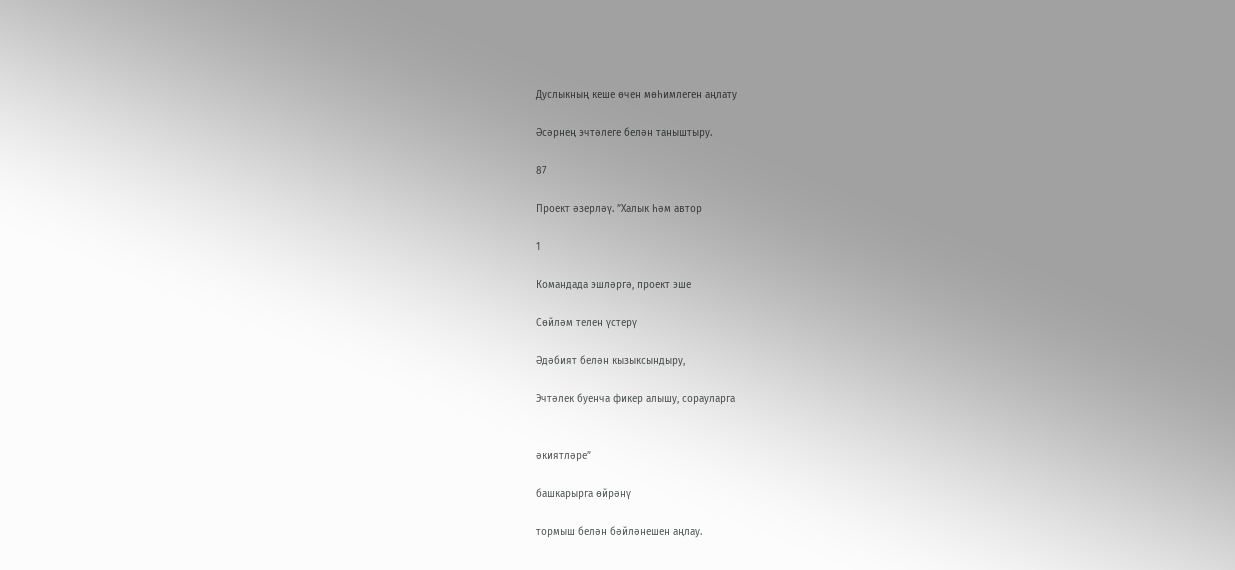Дуслыкның кеше өчен мөһимлеген аңлату

Әсәрнең эчтәлеге белән таныштыру.

87

Проект әзерләү. ”Халык һәм автор

1

Командада эшләргә, проект эше

Сөйләм телен үстерү

Әдәбият белән кызыксындыру,

Эчтәлек буенча фикер алышу, сорауларга


әкиятләре”

башкарырга өйрәнү

тормыш белән бәйләнешен аңлау.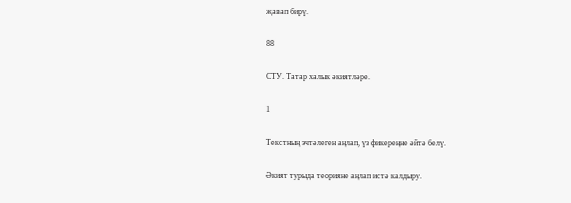җавап бирү.

88

СТУ. Татар халык әкиятләре.

1

Текстның эчтәлеген аңлап, үз фикереңне әйтә белү.

Әкият турыда теорияне аңлап истә калдыру.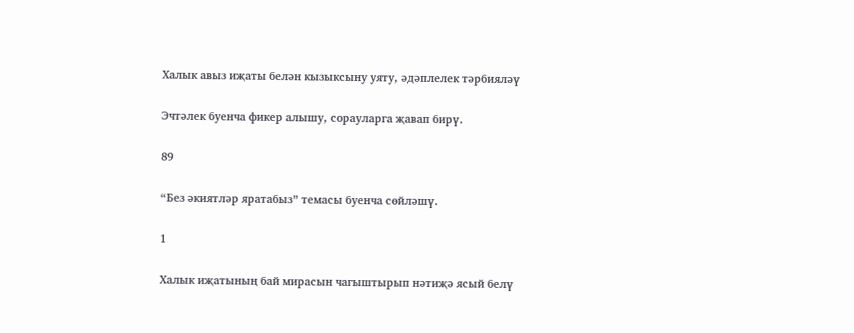Халык авыз иҗаты белән кызыксыну уяту, әдәплелек тәрбияләү

Эчтәлек буенча фикер алышу, сорауларга җавап бирү.

89

“Без әкиятләр яратабыз” темасы буенча сөйләшү.

1

Халык иҗатының бай мирасын чагыштырып нәтиҗә ясый белү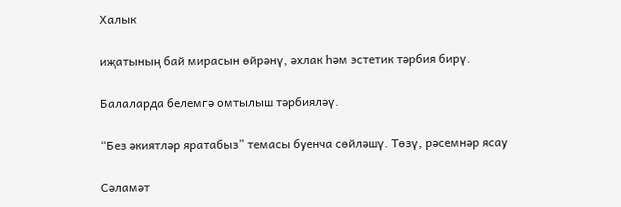Халык

иҗатының бай мирасын өйрәнү, әхлак һәм эстетик тәрбия бирү.

Балаларда белемгә омтылыш тәрбияләү.

“Без әкиятләр яратабыз” темасы буенча сөйләшү. Төзү, рәсемнәр ясау

Сәламәт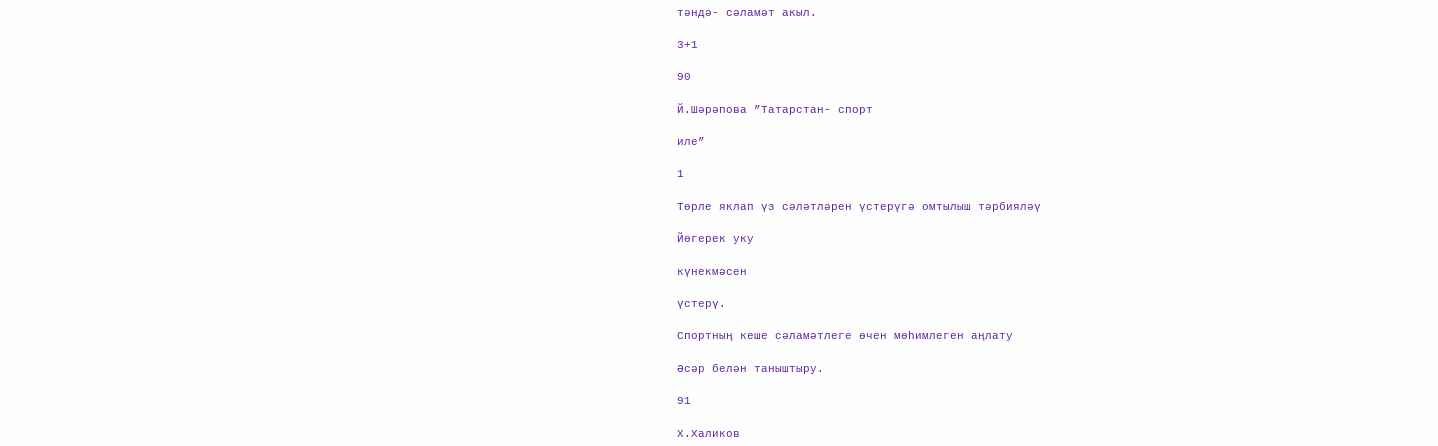тәндә- сәламәт акыл.

3+1

90

Й.Шәрәпова ”Татарстан- спорт

иле”

1

Төрле яклап үз сәләтләрен үстерүгә омтылыш тәрбияләү

Йөгерек уку

күнекмәсен

үстерү.

Спортның кеше сәламәтлеге өчен мөһимлеген аңлату

Әсәр белән таныштыру.

91

Х.Халиков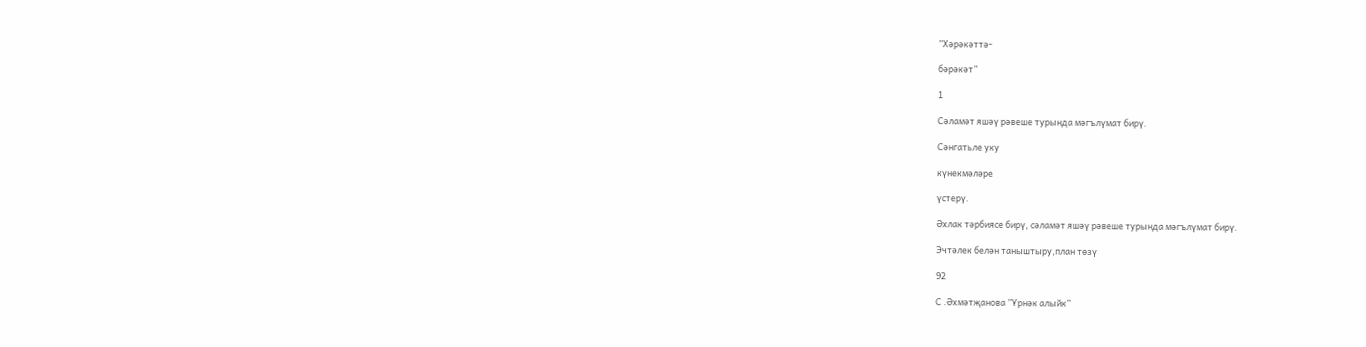”Хәрәкәттә-

бәрәкәт”

1

Сәламәт яшәү рәвеше турында мәгълүмат бирү.

Сәнгатьле уку

күнекмәләре

үстерү.

Әхлак тәрбиясе бирү, сәламәт яшәү рәвеше турында мәгълүмат бирү.

Эчтәлек белән таныштыру,план төзү

92

С .Әхмәтҗанова ”Үрнәк алыйк”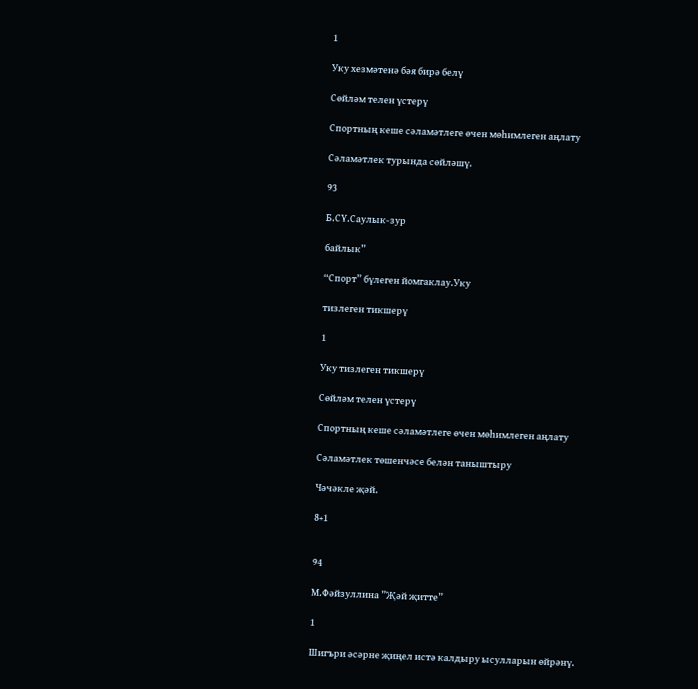1

Уку хезмәтенә бәя бирә белү

Сөйләм телен үстерү

Спортның кеше сәламәтлеге өчен мөһимлеген аңлату

Сәламәтлек турында сөйләшү.

93

Б.СҮ.Саулык-зур

байлык”

“Спорт” бүлеген йомгаклау.Уку

тизлеген тикшерү

1

Уку тизлеген тикшерү

Сөйләм телен үстерү

Спортның кеше сәламәтлеге өчен мөһимлеген аңлату

Сәламәтлек төшенчәсе белән таныштыру

Чәчәкле җәй.

8+1


94

М.Фәйзуллина ”Җәй җитте”

1

Шигъри әсәрне җиңел истә калдыру ысулларын өйрәнү.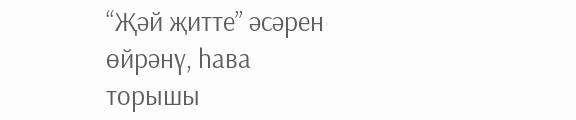“Җәй җитте” әсәрен өйрәнү, һава торышы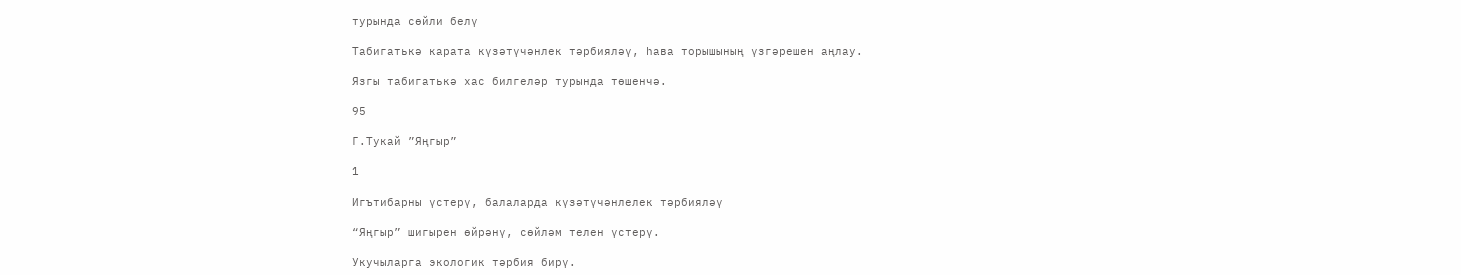турында сөйли белү

Табигатькә карата күзәтүчәнлек тәрбияләү, һава торышының үзгәрешен аңлау.

Язгы табигатькә хас билгеләр турында төшенчә.

95

Г.Тукай ”Яңгыр”

1

Игътибарны үстерү, балаларда күзәтүчәнлелек тәрбияләү

“Яңгыр” шигырен өйрәнү, сөйләм телен үстерү.

Укучыларга экологик тәрбия бирү.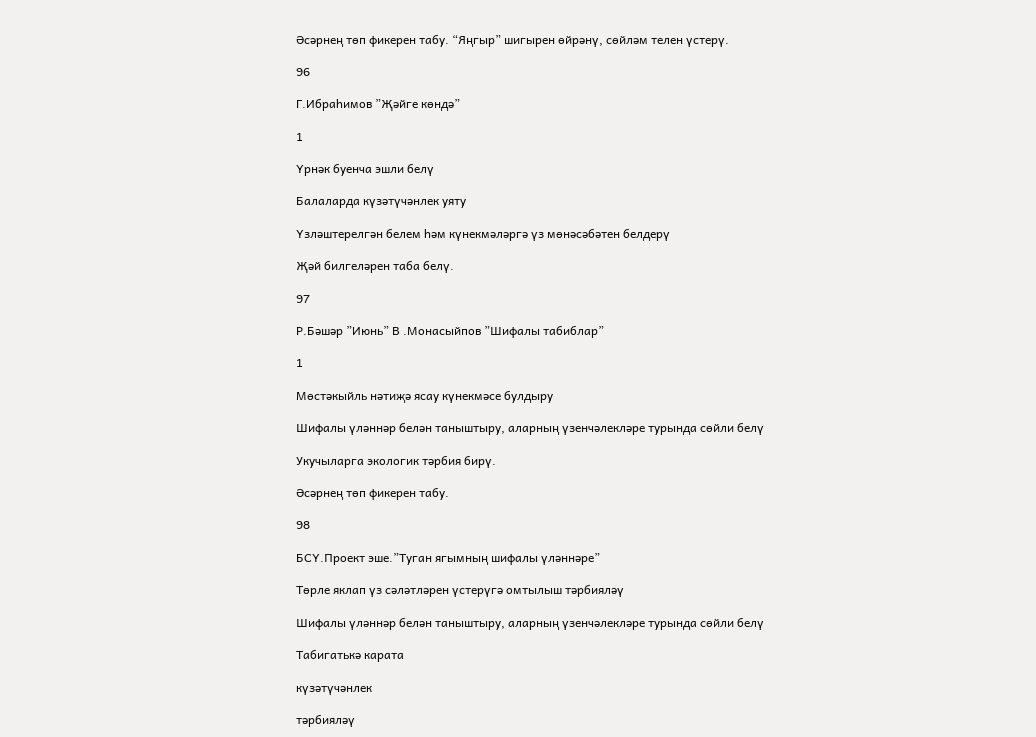Әсәрнең төп фикерен табу. “Яңгыр” шигырен өйрәнү, сөйләм телен үстерү.

96

Г.Ибраһимов ”Җәйге көндә”

1

Үрнәк буенча эшли белү

Балаларда күзәтүчәнлек уяту

Үзләштерелгән белем һәм күнекмәләргә үз мөнәсәбәтен белдерү

Җәй билгеләрен таба белү.

97

Р.Бәшәр ”Июнь” В .Монасыйпов ”Шифалы табиблар”

1

Мөстәкыйль нәтиҗә ясау күнекмәсе булдыру

Шифалы үләннәр белән таныштыру, аларның үзенчәлекләре турында сөйли белү

Укучыларга экологик тәрбия бирү.

Әсәрнең төп фикерен табу.

98

БСҮ.Проект эше.”Туган ягымның шифалы үләннәре”

Төрле яклап үз сәләтләрен үстерүгә омтылыш тәрбияләү

Шифалы үләннәр белән таныштыру, аларның үзенчәлекләре турында сөйли белү

Табигатькә карата

күзәтүчәнлек

тәрбияләү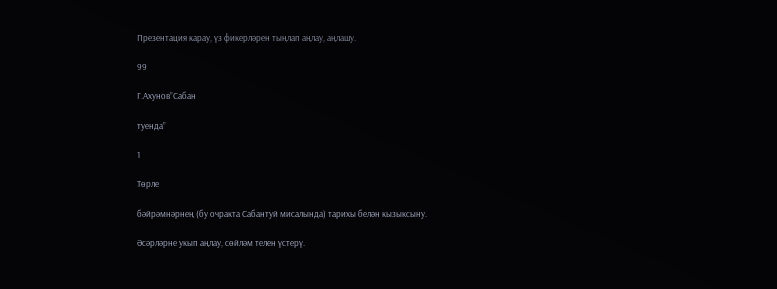Презентация карау, үз фикерләрен тыңлап аңлау, аңлашу.

99

Г.Ахунов”Сабан

туенда”

1

Төрле

бәйрәмнәрнең (бу очракта Сабантуй мисалында) тарихы белән кызыксыну.

Әсәрләрне укып аңлау, сөйләм телен үстерү.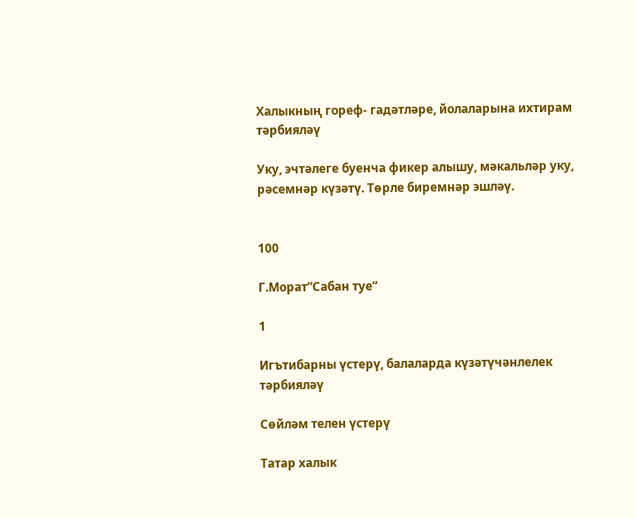Халыкның гореф- гадәтләре, йолаларына ихтирам тәрбияләү

Уку, эчтәлеге буенча фикер алышу, мәкальләр уку, рәсемнәр күзәтү. Төрле биремнәр эшләү.


100

Г.Морат”Сабан туе”

1

Игътибарны үстерү, балаларда күзәтүчәнлелек тәрбияләү

Сөйләм телен үстерү

Татар халык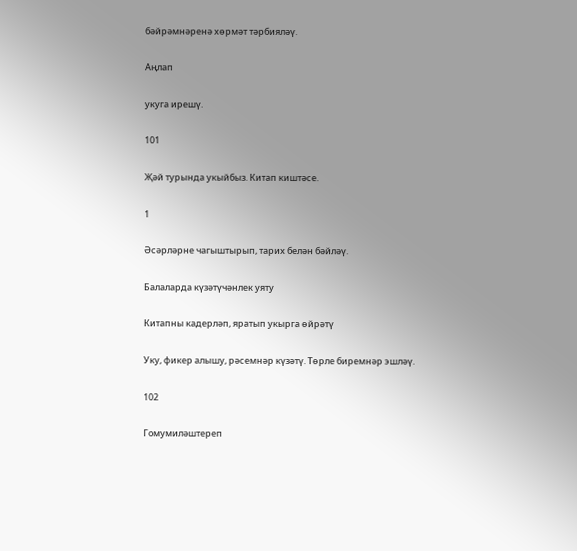бәйрәмнәренә хөрмәт тәрбияләү.

Аңлап

укуга ирешү.

101

Җәй турында укыйбыз. Китап киштәсе.

1

Әсәрләрне чагыштырып, тарих белән бәйләү.

Балаларда күзәтүчәнлек уяту

Китапны кадерләп, яратып укырга өйрәтү

Уку, фикер алышу, рәсемнәр күзәтү. Төрле биремнәр эшләү.

102

Гомумиләштереп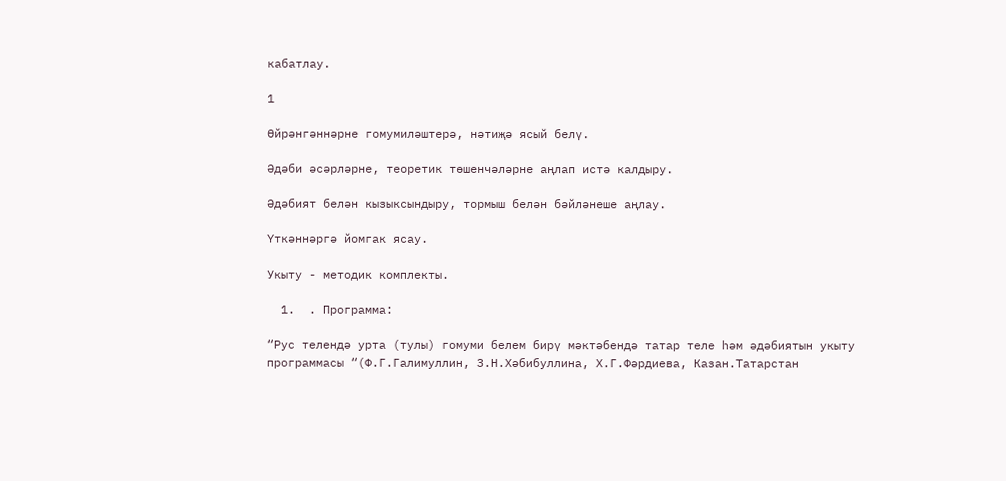кабатлау.

1

Өйрәнгәннәрне гомумиләштерә, нәтиҗә ясый белү.

Әдәби әсәрләрне, теоретик төшенчәләрне аңлап истә калдыру.

Әдәбият белән кызыксындыру, тормыш белән бәйләнеше аңлау.

Үткәннәргә йомгак ясау.

Укыту - методик комплекты.

  1.  . Программа:

“Рус телендә урта (тулы) гомуми белем бирү мәктәбендә татар теле һәм әдәбиятын укыту программасы “(Ф.Г.Галимуллин, З.Н.Хәбибуллина, Х.Г.Фәрдиева, Казан.Татарстан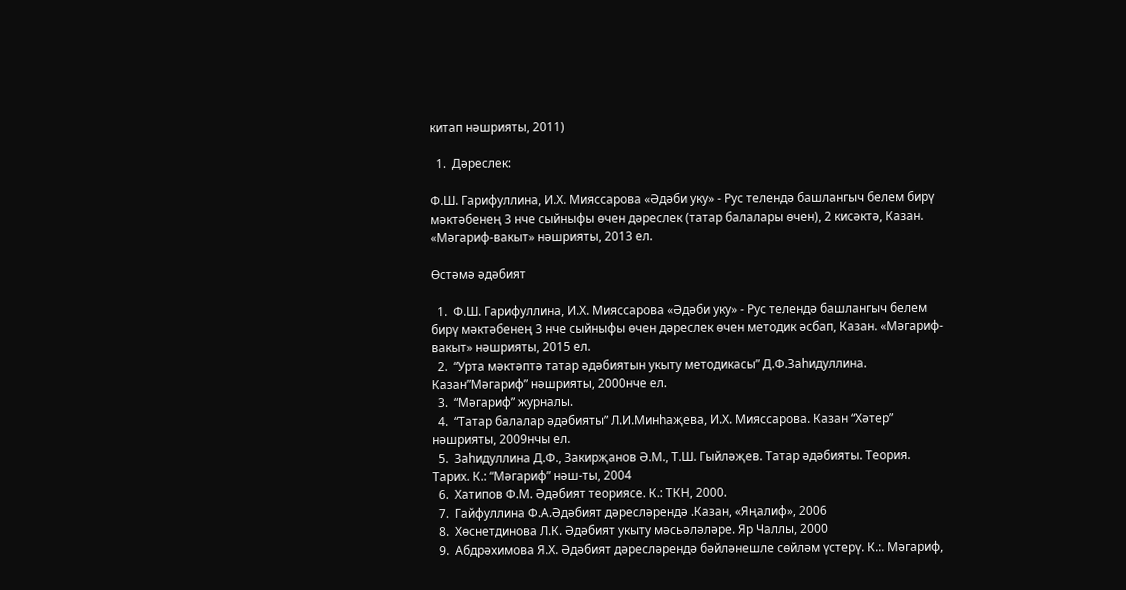китап нәшрияты, 2011)

  1.  Дәреслек:

Ф.Ш. Гарифуллина, И.Х. Мияссарова «Әдәби уку» - Рус телендә башлангыч белем бирү мәктәбенең 3 нче сыйныфы өчен дәреслек (татар балалары өчен), 2 кисәктә, Казан. «Мәгариф-вакыт» нәшрияты, 2013 ел.

Өстәмә әдәбият

  1.  Ф.Ш. Гарифуллина, И.Х. Мияссарова «Әдәби уку» - Рус телендә башлангыч белем бирү мәктәбенең 3 нче сыйныфы өчен дәреслек өчен методик әсбап, Казан. «Мәгариф-вакыт» нәшрияты, 2015 ел.
  2.  “Урта мәктәптә татар әдәбиятын укыту методикасы” Д.Ф.Заһидуллина. Казан”Мәгариф” нәшрияты, 2000нче ел.
  3.  “Мәгариф” журналы.
  4.  “Татар балалар әдәбияты” Л.И.Минһаҗева, И.Х. Мияссарова. Казан “Хәтер” нәшрияты, 2009нчы ел.
  5.  Заһидуллина Д.Ф., Закирҗанов Ә.М., Т.Ш. Гыйләҗев. Татар әдәбияты. Теория. Тарих. К.: “Мәгариф” нәш-ты, 2004
  6.  Хатипов Ф.М. Әдәбият теориясе. К.: ТКН, 2000.
  7.  Гайфуллина Ф.А.Әдәбият дәресләрендә .Казан, «Яңалиф», 2006
  8.  Хөснетдинова Л.К. Әдәбият укыту мәсьәләләре. Яр Чаллы, 2000
  9.  Абдрәхимова Я.Х. Әдәбият дәресләрендә бәйләнешле сөйләм үстерү. К.:. Мәгариф,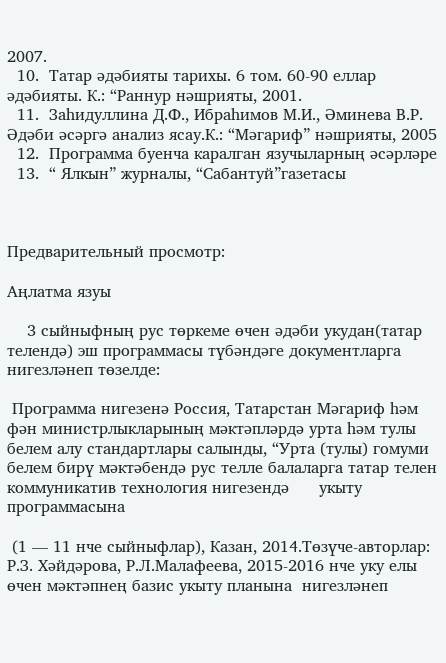2007.
  10.  Татар әдәбияты тарихы. 6 том. 60-90 еллар әдәбияты. К.: “Раннур нәшрияты, 2001.
  11.  Заһидуллина Д.Ф., Ибраһимов М.И., Әминева В.Р. Әдәби әсәргә анализ ясау.К.: “Мәгариф” нәшрияты, 2005
  12.  Программа буенча каралган язучыларның әсәрләре
  13.  “ Ялкын” журналы, “Сабантуй”газетасы



Предварительный просмотр:

Аңлатма язуы

    3 сыйныфның рус төркеме өчен әдәби укудан(татар телендә) эш программасы түбәндәге документларга нигезләнеп төзелде:

 Программа нигезенә Россия, Татарстан Мәгариф һәм фән министрлыкларының мәктәпләрдә урта һәм тулы белем алу стандартлары салынды, “Урта (тулы) гомуми белем бирү мәктәбендә рус телле балаларга татар телен коммуникатив технология нигезендә      укыту программасына

 (1 — 11 нче сыйныфлар), Казан, 2014.Төзүче-авторлар: Р.З. Хәйдәрова, Р.Л.Малафеева, 2015-2016 нче уку елы өчен мәктәпнең базис укыту планына  нигезләнеп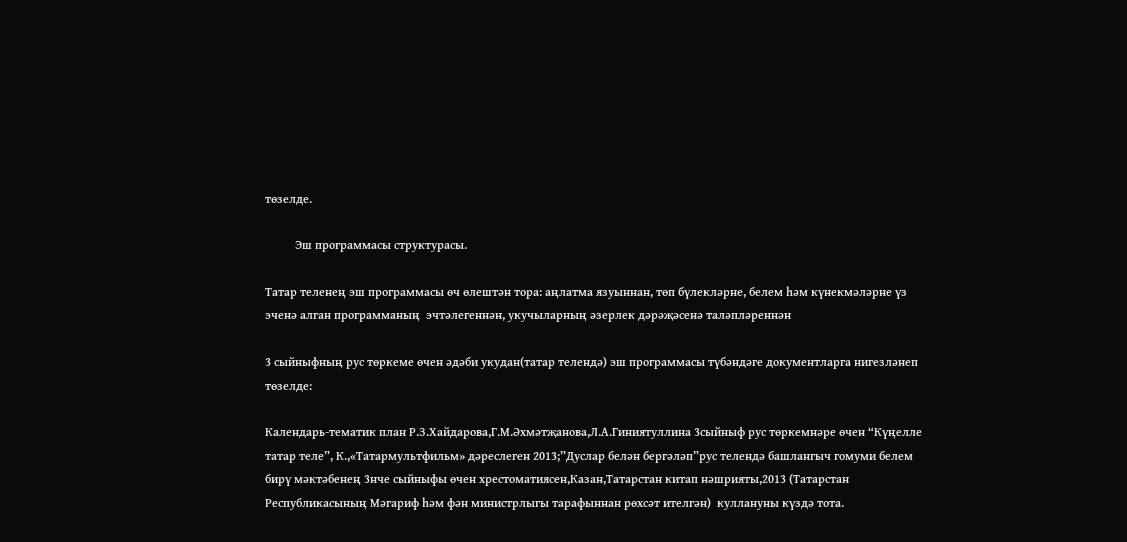төзелде.

          Эш программасы структурасы.

Татар теленең эш программасы өч өлештән тора: аңлатма язуыннан, төп бүлекләрне, белем һәм күнекмәләрне үз эченә алган программаның  эчтәлегеннән, укучыларның әзерлек дәрәҗәсенә таләпләреннән

3 сыйныфның рус төркеме өчен әдәби укудан(татар телендә) эш программасы түбәндәге документларга нигезләнеп төзелде:

Календарь-тематик план Р.З.Хайдарова,Г.М.Әхмәтҗанова,Л.А.Гиниятуллина 3сыйныф рус төркемнәре өчен “Күңелле татар теле”, К.,«Татармультфильм» дәреслеген 2013;”Дуслар белән бергәләп”рус телендә башлангыч гомуми белем бирү мәктәбенең 3нче сыйныфы өчен хрестоматиясен,Казан,Татарстан китап нәшрияты,2013 (Татарстан Республикасының Мәгариф һәм фән министрлыгы тарафыннан рөхсәт ителгән)  куллануны күздә тота.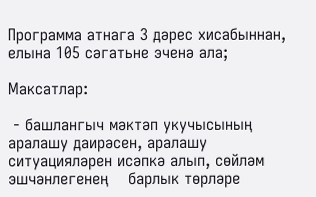Программа атнага 3 дәрес хисабыннан, елына 105 сәгатьне эченә ала;

Максатлар:

 - башлангыч мәктәп укучысының аралашу даирәсен, аралашу ситуацияләрен исәпкә алып, сөйләм эшчәнлегенең    барлык төрләре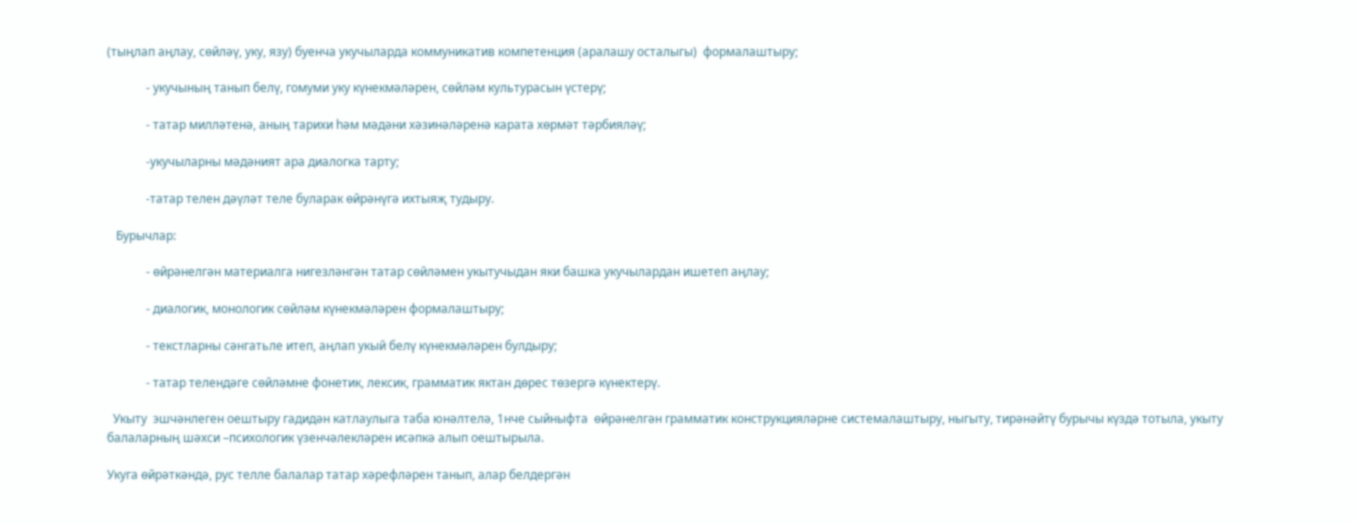(тыңлап аңлау, сөйләү, уку, язу) буенча укучыларда коммуникатив компетенция (аралашу осталыгы)  формалаштыру;

             - укучының танып белү, гомуми уку күнекмәләрен, сөйләм культурасын үстерү;

             - татар милләтенә, аның тарихи һәм мәдәни хәзинәләренә карата хөрмәт тәрбияләү;

             -укучыларны мәдәният ара диалогка тарту;

             -татар телен дәүләт теле буларак өйрәнүгә ихтыяҗ тудыру.

   Бурычлар:

             - өйрәнелгән материалга нигезләнгән татар сөйләмен укытучыдан яки башка укучылардан ишетеп аңлау;

             - диалогик, монологик сөйләм күнекмәләрен формалаштыру;

             - текстларны сәнгатьле итеп, аңлап укый белү күнекмәләрен булдыру;

             - татар телендәге сөйләмне фонетик, лексик, грамматик яктан дөрес төзергә күнектерү.

  Укыту  эшчәнлеген оештыру гадидән катлаулыга таба юнәлтелә, 1нче сыйныфта  өйрәнелгән грамматик конструкцияләрне системалаштыру, ныгыту, тирәнәйтү бурычы күздә тотыла, укыту балаларның шәхси –психологик үзенчәлекләрен исәпкә алып оештырыла.

Укуга өйрәткәндә, рус телле балалар татар хәрефләрен танып, алар белдергән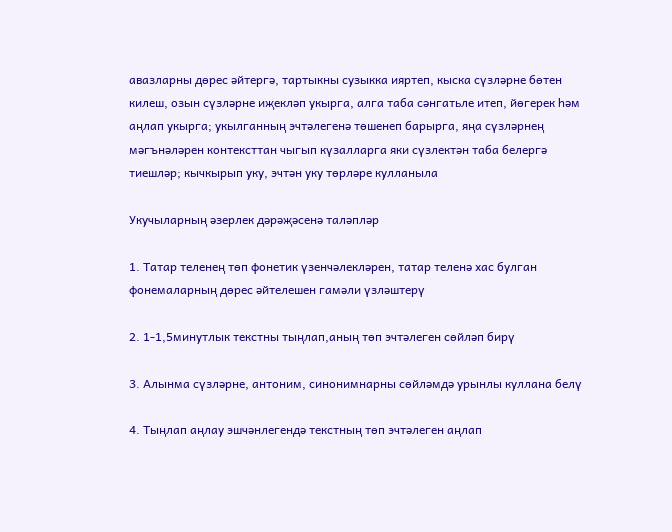авазларны дөрес әйтергә, тартыкны сузыкка ияртеп, кыска сүзләрне бөтен килеш, озын сүзләрне иҗекләп укырга, алга таба сәнгатьле итеп, йөгерек һәм аңлап укырга; укылганның эчтәлегенә төшенеп барырга, яңа сүзләрнең мәгънәләрен контексттан чыгып күзалларга яки сүзлектән таба белергә тиешләр; кычкырып уку, эчтән уку төрләре кулланыла

Укучыларның әзерлек дәрәҗәсенә таләпләр

1. Татар теленең төп фонетик үзенчәлекләрен, татар теленә хас булган фонемаларның дөрес әйтелешен гамәли үзләштерү

2. 1-1,5минутлык текстны тыңлап,аның төп эчтәлеген сөйләп бирү

3. Алынма сүзләрне, антоним, синонимнарны сөйләмдә урынлы куллана белү

4. Тыңлап аңлау эшчәнлегендә текстның төп эчтәлеген аңлап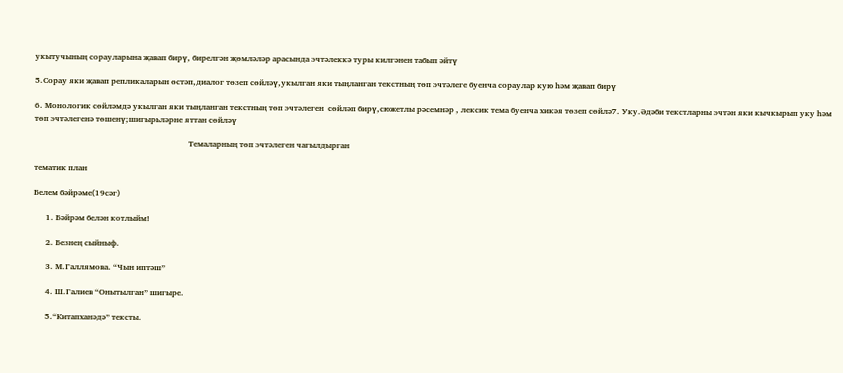укытучының сорауларына җавап бирү, бирелгән җөмләләр арасында эчтәлеккә туры килгәнен табып әйтү

5.Сорау яки җавап репликаларын өстәп,диалог төзеп сөйләү,укылган яки тыңланган текстның төп эчтәлеге буенча сораулар кую һәм җавап бирү

6. Монологик сөйләмдә укылган яки тыңланган текстның төп эчтәлеген  сөйләп бирү,сюжетлы рәсемнәр , лексик тема буенча хикәя төзеп сөйлә7. Уку.Әдәби текстларны эчтән яки кычкырып уку һәм төп эчтәлегенә төшенү;шигырьләрне яттан сөйләү

                                                                             Темаларның төп эчтәлеген чагылдырган

тематик план

Белем бәйрәме(19сәг)

      1. Бәйрәм белән котлыйм!

      2. Безнең сыйныф.

      3. М.Галлямова. “Чын иптәш”

      4. Ш.Галиев “Онытылган” шигыре.

      5.“Китапханәдә” тексты.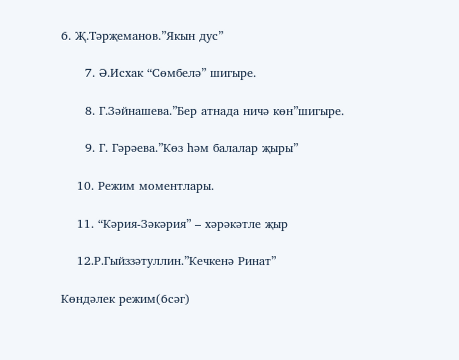6. Җ.Тәрҗеманов.”Якын дус”

      7. Ә.Исхак “Сөмбелә” шигыре.

      8. Г.Зәйнашева.”Бер атнада ничә көн”шигыре.

      9. Г. Гәрәева.”Көз һәм балалар җыры”

    10. Режим моментлары.

    11. “Кәрия-Зәкәрия” – хәрәкәтле җыр

    12.Р.Гыйззәтуллин.”Кечкенә Ринат”

Көндәлек режим(6сәг)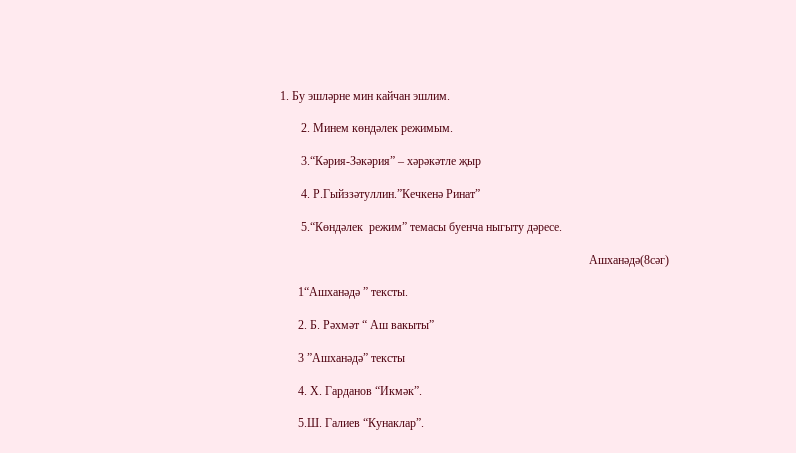1. Бу эшләрне мин кайчан эшлим.

       2. Минем көндәлек режимым.

       3.“Кәрия-Зәкәрия” – хәрәкәтле җыр

       4. Р.Гыйззәтуллин.”Кечкенә Ринат”

       5.“Көндәлек  режим” темасы буенча ныгыту дәресе.

                                                                                                       Ашханәдә(8сәг)

      1“Ашханәдә ” тексты.

      2. Б. Рәхмәт “ Аш вакыты”

      3 ”Ашханәдә” тексты

      4. Х. Гарданов “Икмәк”.

      5.Ш. Галиев “Кунаклар”.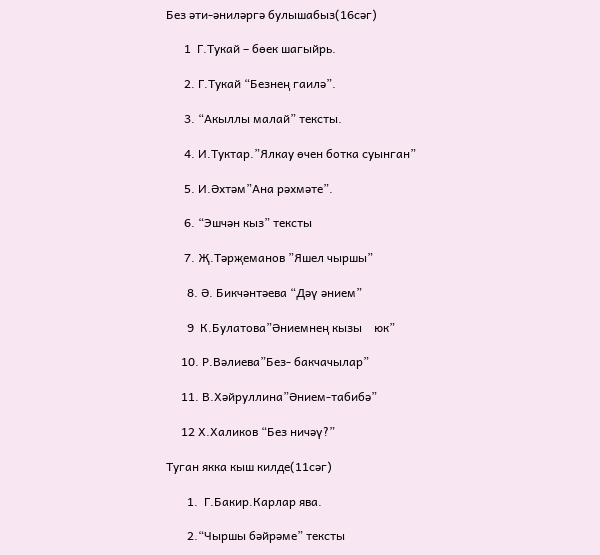Без әти-әниләргә булышабыз(16сәг)

      1  Г.Тукай – бөек шагыйрь.

      2. Г.Тукай “Безнең гаилә”.

      3. “Акыллы малай” тексты.

      4. И.Туктар.”Ялкау өчен ботка суынган”

      5. И.Әхтәм”Ана рәхмәте”.

      6. “Эшчән кыз” тексты

      7. Җ.Тәрҗеманов ”Яшел чыршы”

       8. Ә. Бикчәнтәева “Дәү әнием”

       9  К.Булатова”Әниемнең кызы    юк”

     10. Р.Вәлиева”Без- бакчачылар”

     11. В.Хәйруллина”Әнием-табибә”

     12 Х.Халиков “Без ничәү?”

Туган якка кыш килде(11сәг)

       1.  Г.Бакир.Карлар ява.

       2.“Чыршы бәйрәме” тексты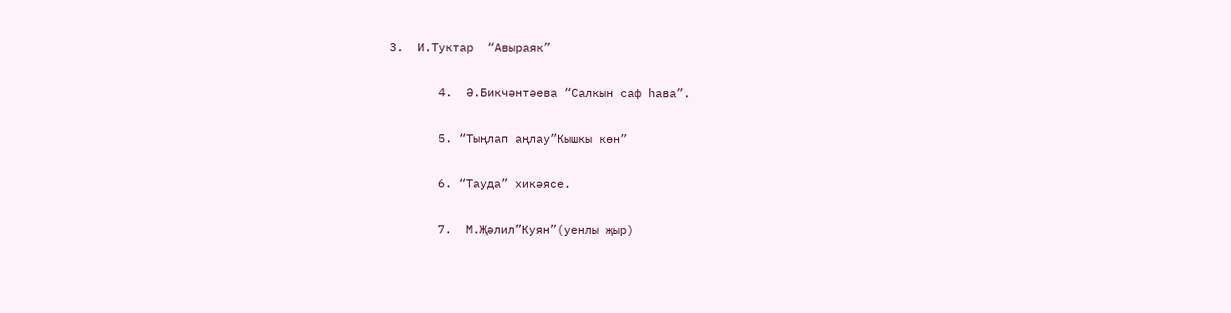3.  И.Туктар  “Авыраяк”

       4.  Ә.Бикчәнтәева “Салкын саф һава”.

       5. “Тыңлап аңлау”Кышкы көн”

       6. “Тауда” хикәясе.

       7.  М.Җәлил”Куян”(уенлы җыр)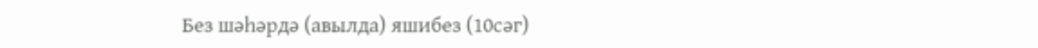Без шәһәрдә (авылда) яшибез (10сәг)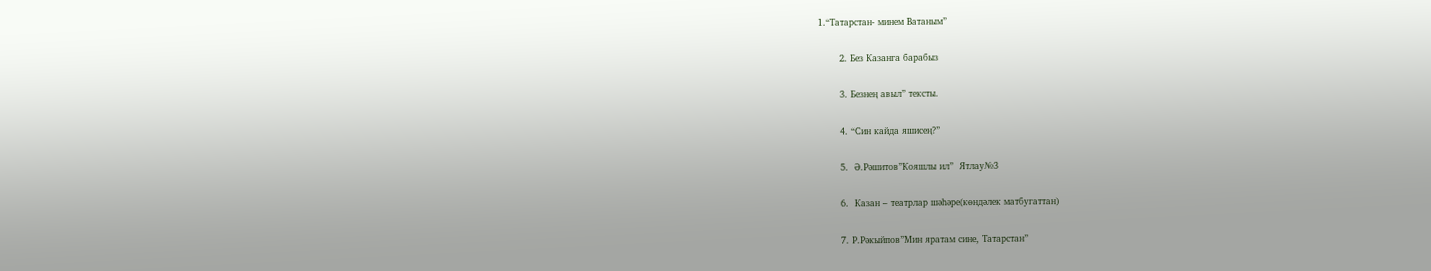1.“Татарстан- минем Ватаным”

       2. Без Казанга барабыз

       3. Безнең авыл” тексты.

       4. “Син кайда яшисең?”

       5.  Ә.Рәшитов”Кояшлы ил”  Ятлау№3

       6.  Казан – театрлар шәһәре(көндәлек матбугаттан)

       7. Р.Рәкыйпов”Мин яратам сине, Татарстан”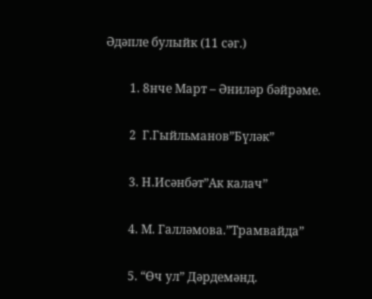Әдәпле булыйк (11 сәг.)

        1. 8нче Март – Әниләр бәйрәме.

        2  Г.Гыйльманов”Бүләк”

        3. Н.Исәнбәт”Ак калач”

        4. М. Галләмова.”Трамвайда”

        5. “Өч ул” Дәрдемәнд.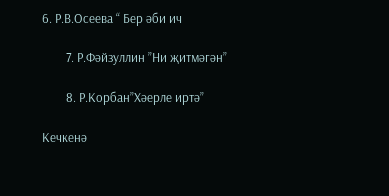6. Р.В.Осеева “ Бер әби ич

        7. Р.Фәйзуллин ”Ни җитмәгән”

        8. Р.Корбан”Хәерле иртә”

Кечкенә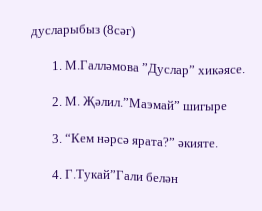дусларыбыз (8сәг)

       1. М.Галләмова ”Дуслар” хикәясе.

       2. М. Җәлил.”Маэмай” шигыре

       3. “Кем нәрсә ярата?” әкияте.

       4. Г.Тукай”Гали белән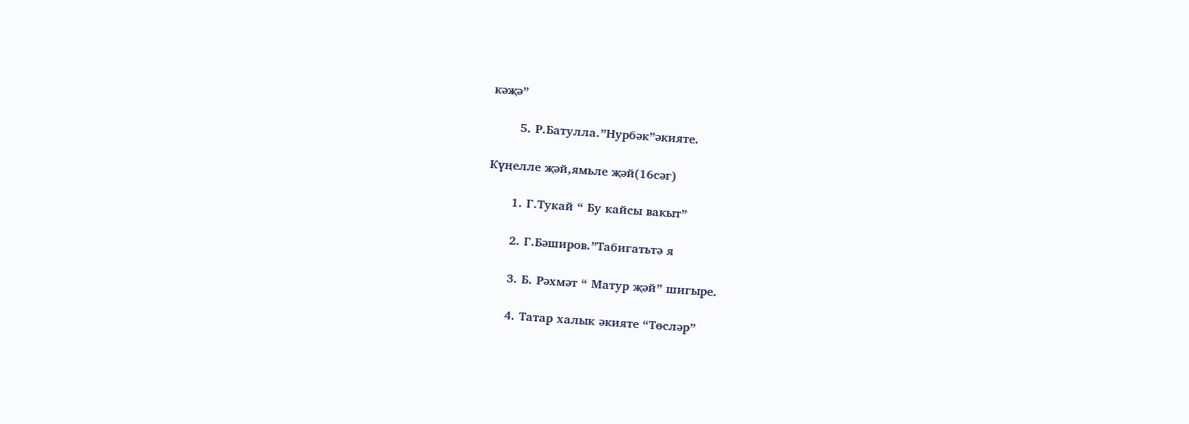кәҗә”

       5. Р.Батулла.”Нурбәк”әкияте.

Күңелле җәй,ямьле җәй(16сәг)

      1. Г.Тукай “ Бу кайсы вакыт”

      2. Г.Бәширов.”Табигатьтә я

      3. Б. Рәхмәт “ Матур җәй” шигыре.

      4. Татар халык әкияте “Төсләр”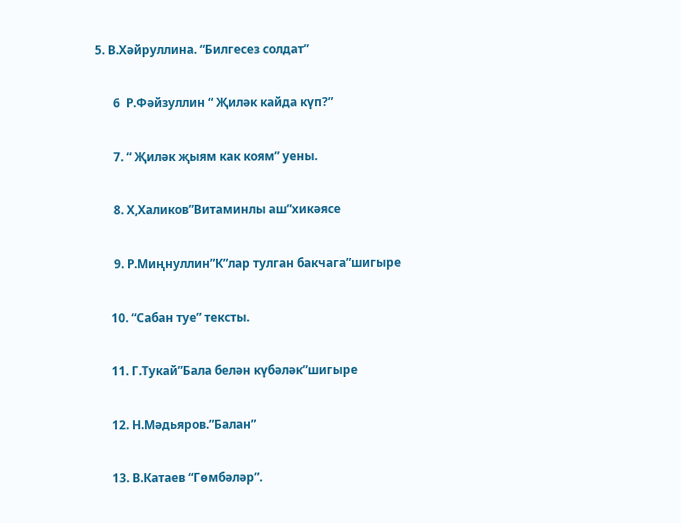5. В.Хәйруллина. “Билгесез солдат”

      6  Р.Фәйзуллин “ Җиләк кайда күп?”

      7. “ Җиләк җыям как коям” уены.

      8. Х,Халиков”Витаминлы аш”хикәясе

      9. Р.Миңнуллин”К”лар тулган бакчага”шигыре

     10. “Сабан туе” тексты.

     11. Г.Тукай”Бала белән күбәләк”шигыре

     12. Н.Мәдьяров.”Балан”

     13. В.Катаев “Гөмбәләр”.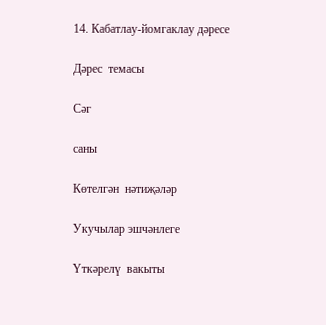14. Кабатлау-йомгаклау дәресе

Дәрес  темасы

Сәг

саны

Көтелгән  нәтиҗәләр

Укучылар эшчәнлеге

Үткәрелү  вакыты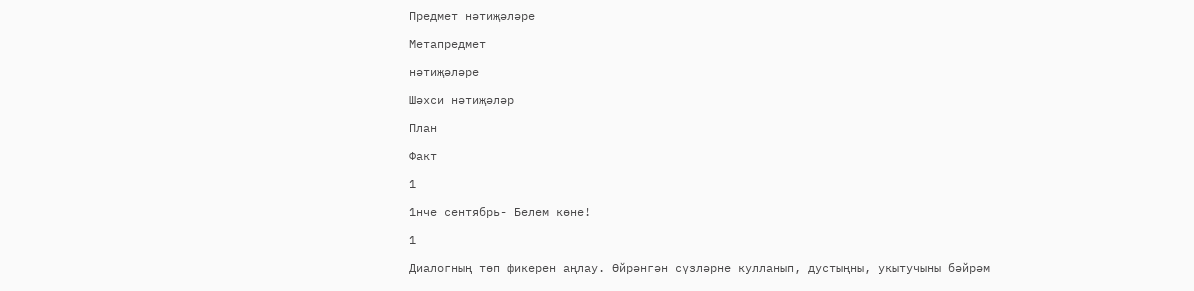Предмет нәтиҗәләре

Метапредмет

нәтиҗәләре

Шәхси нәтиҗәләр

План

Факт

1

1нче сентябрь- Белем көне!

1

Диалогның төп фикерен аңлау. Өйрәнгән сүзләрне кулланып, дустыңны, укытучыны бәйрәм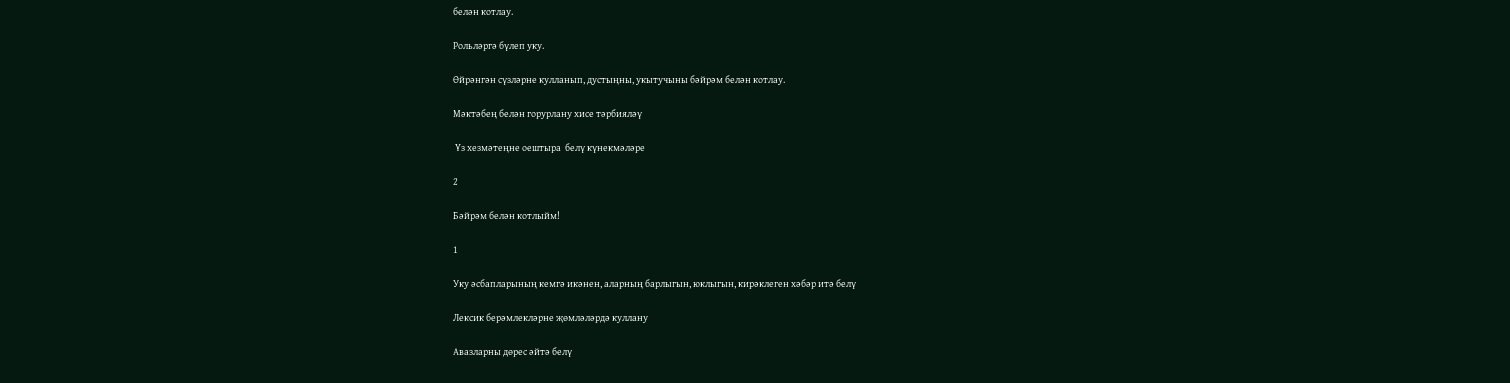белән котлау.

Рольләргә бүлеп уку.

Өйрәнгән сүзләрне кулланып, дустыңны, укытучыны бәйрәм белән котлау.

Мәктәбең белән горурлану хисе тәрбияләү

 Үз хезмәтеңне оештыра  белү күнекмәләре

2

Бәйрәм белән котлыйм!

1

Уку әсбапларының кемгә икәнен, аларның барлыгын, юклыгын, кирәклеген хәбәр итә белү

Лексик берәмлекләрне җөмләләрдә куллану

Авазларны дөрес әйтә белү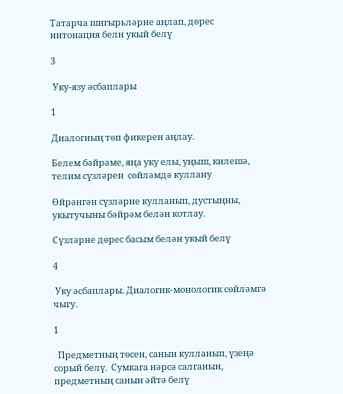Татарча шигырьләрне аңлап, дөрес интонация белн укый белү

3

 Уку-язу әсбаплары

1

Диалогның төп фикерен аңлау.

Белем бәйрәме, яңа уку елы, уңыш, килешә, телим сүзләрен  сөйләмдә куллану

Өйрәнгән сүзләрне кулланып, дустыңны, укытучыны бәйрәм белән котлау.

Сүзләрне дөрес басым белән укый белү

4

 Уку әсбаплары. Диалогик-монологик сөйләмгә чыгу.

1

  Предметның төсен, санын кулланып, үзеңә сорый белү.  Сумкага нәрсә салганын, предметның санын әйтә белү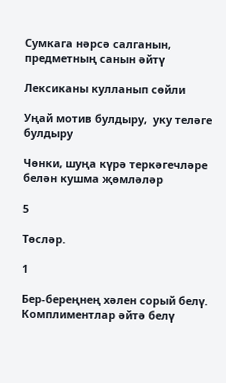Сумкага нәрсә салганын, предметның санын әйтү

Лексиканы кулланып сөйли

Уңай мотив булдыру,  уку теләге булдыру

Чөнки, шуңа күрә теркәгечләре белән кушма җөмләләр

5

Төсләр.

1

Бер-береңнең хәлен сорый белү. Комплиментлар әйтә белү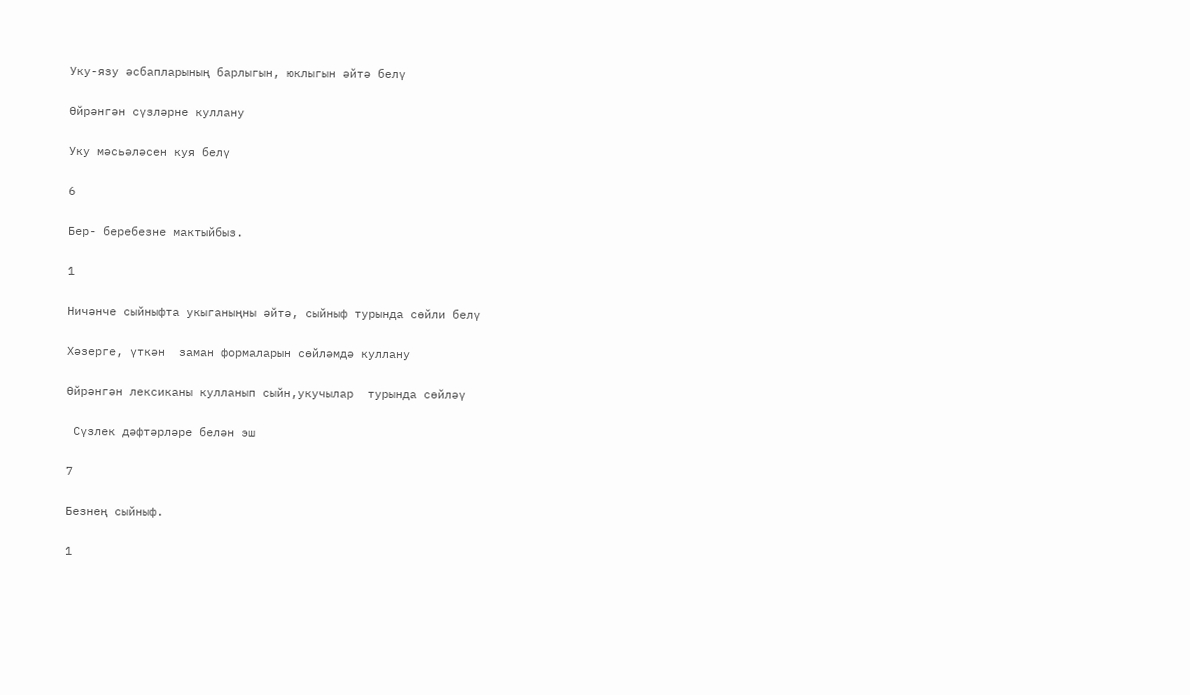Уку-язу әсбапларының барлыгын, юклыгын әйтә белү

Өйрәнгән сүзләрне куллану

Уку мәсьәләсен куя белү

6

Бер- беребезне мактыйбыз.

1

Ничәнче сыйныфта укыганыңны әйтә, сыйныф турында сөйли белү

Хәзерге, үткән  заман формаларын сөйләмдә куллану

Өйрәнгән лексиканы кулланып сыйн,укучылар  турында сөйләү

 Сүзлек дәфтәрләре белән эш

7

Безнең сыйныф.

1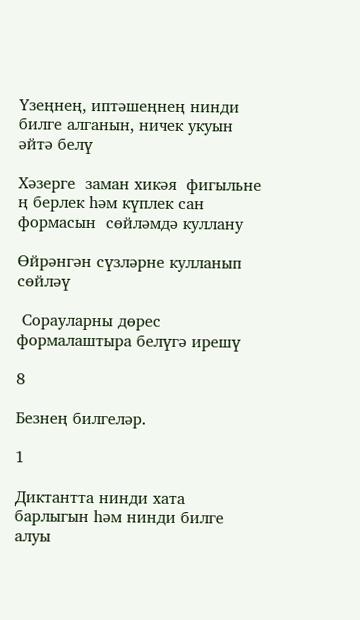Үзеңнең, иптәшеңнең нинди билге алганын, ничек укуын әйтә белү

Хәзерге  заман хикәя  фигыльне  ң берлек һәм күплек сан формасын  сөйләмдә куллану

Өйрәнгән сүзләрне кулланып сөйләү

 Сорауларны дөрес формалаштыра белүгә ирешү

8

Безнең билгеләр.

1

Диктантта нинди хата барлыгын һәм нинди билге алуы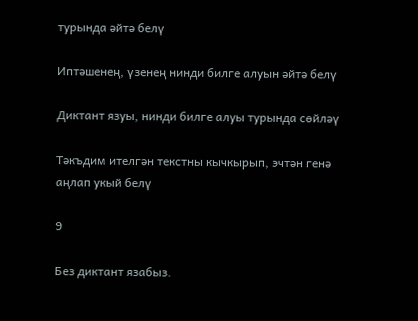турында әйтә белү

Иптәшенең, үзенең нинди билге алуын әйтә белү

Диктант язуы, нинди билге алуы турында сөйләү

Тәкъдим ителгән текстны кычкырып, эчтән генә аңлап укый белү

9

Без диктант язабыз.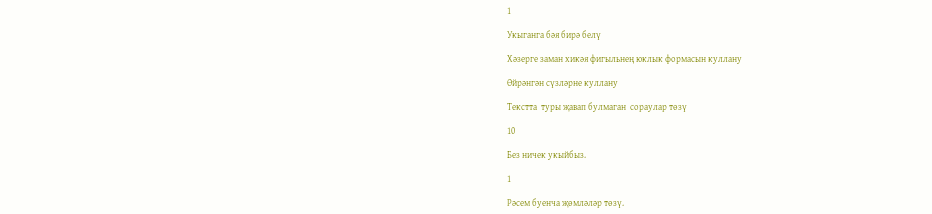1

Укыганга бәя бирә белү

Хәзерге заман хикәя фигыльнең юклык формасын куллану

Өйрәнгән сүзләрне куллану

Текстта  туры җавап булмаган  сораулар төзү

10

Без ничек укыйбыз.

1

Рәсем буенча җөмләләр төзү.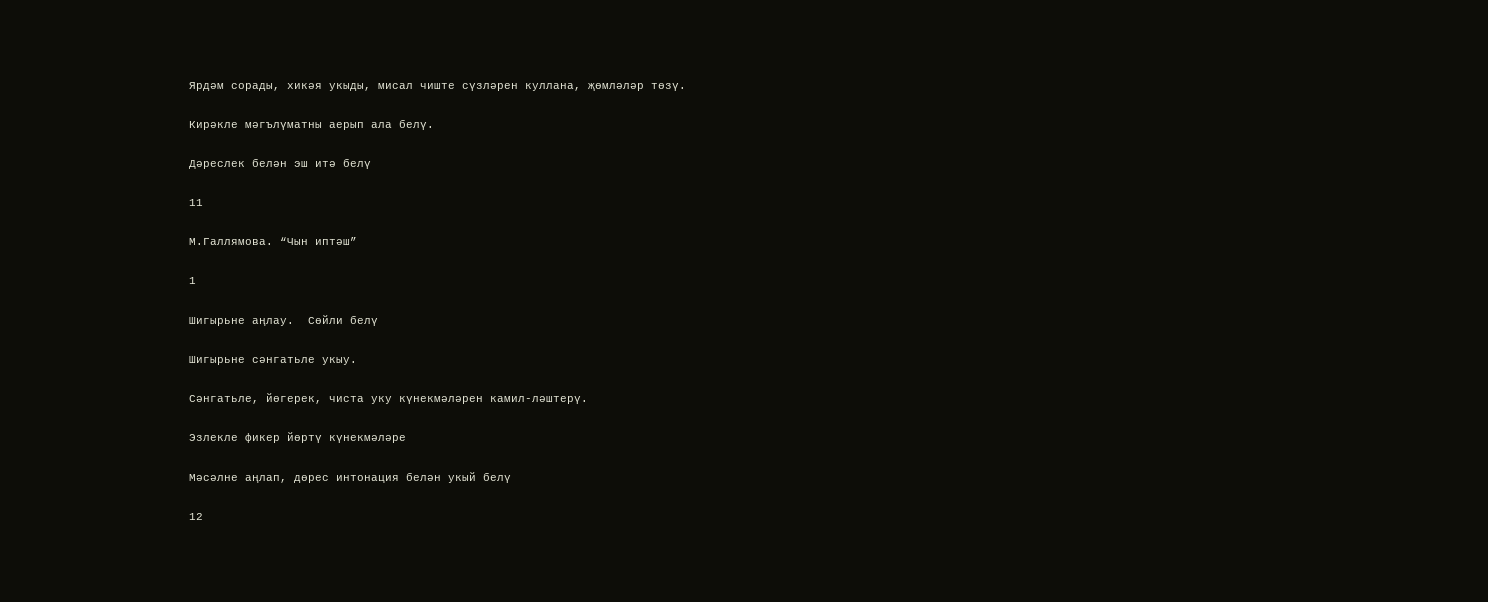Ярдәм сорады, хикәя укыды, мисал чиште сүзләрен куллана, җөмләләр төзү.

Кирәкле мәгълүматны аерып ала белү.

Дәреслек белән эш итә белү

11

М.Галлямова. “Чын иптәш”

1

Шигырьне аңлау.  Сөйли белү

Шигырьне сәнгатьле укыу.

Сәнгатьле, йөгерек, чиста уку күнекмәләрен камил-ләштерү.

Эзлекле фикер йөртү күнекмәләре

Мәсәлне аңлап, дөрес интонация белән укый белү

12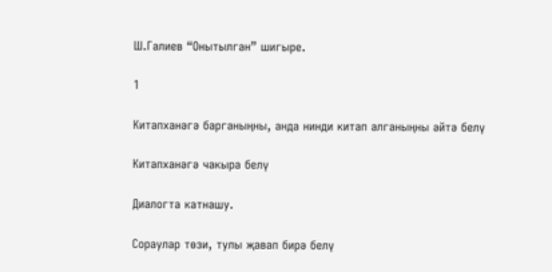Ш.Галиев “Онытылган” шигыре.

1

Китапханәгә барганыңны, анда нинди китап алганыңны әйтә белү

Китапханәгә чакыра белү

Диалогта катнашу.

Сораулар төзи, тулы җавап бирә белү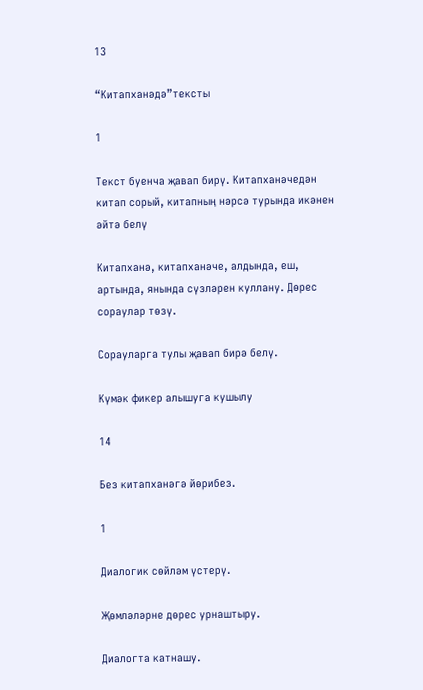13

“Китапханәдә”тексты

1

Текст буенча җавап бирү. Китапханәчедән китап сорый, китапның нәрсә турында икәнен әйтә белү

Китапханә, китапханәче, алдында, еш, артында, янында сүзләрен куллану. Дөрес сораулар төзү.

Сорауларга тулы җавап бирә белү.

Күмәк фикер алышуга кушылу

14

Без китапханәгә йөрибез.

1

Диалогик сөйләм үстерү.

Җөмләләрне дөрес урнаштыру.

Диалогта катнашу.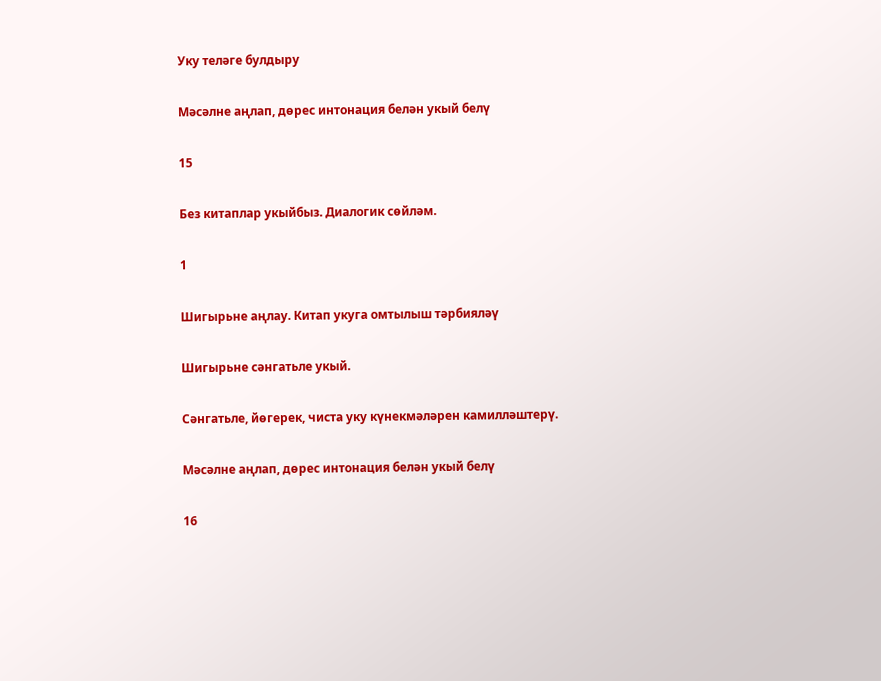Уку теләге булдыру

Мәсәлне аңлап, дөрес интонация белән укый белү

15

Без китаплар укыйбыз. Диалогик сөйләм.

1

Шигырьне аңлау. Китап укуга омтылыш тәрбияләү

Шигырьне сәнгатьле укый.

Сәнгатьле, йөгерек, чиста уку күнекмәләрен камилләштерү.

Мәсәлне аңлап, дөрес интонация белән укый белү

16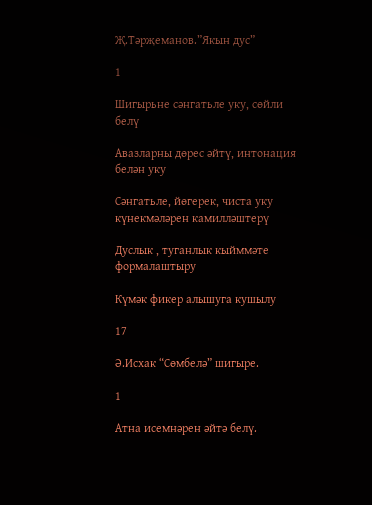Җ.Тәрҗеманов.”Якын дус”

1

Шигырьне сәнгатьле уку, сөйли белү

Авазларны дөрес әйтү, интонация белән уку

Сәнгатьле, йөгерек, чиста уку күнекмәләрен камилләштерү

Дуслык , туганлык кыйммәте формалаштыру

Күмәк фикер алышуга кушылу

17

Ә.Исхак “Сөмбелә” шигыре.

1

Атна исемнәрен әйтә белү.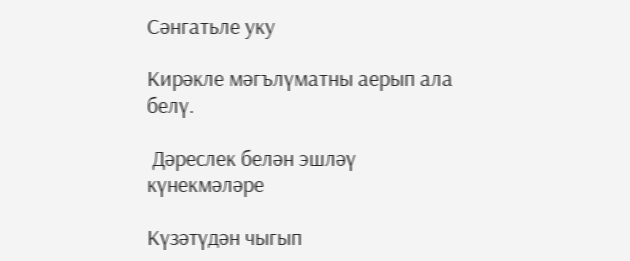Сәнгатьле уку

Кирәкле мәгълүматны аерып ала белү.

 Дәреслек белән эшләү күнекмәләре

Күзәтүдән чыгып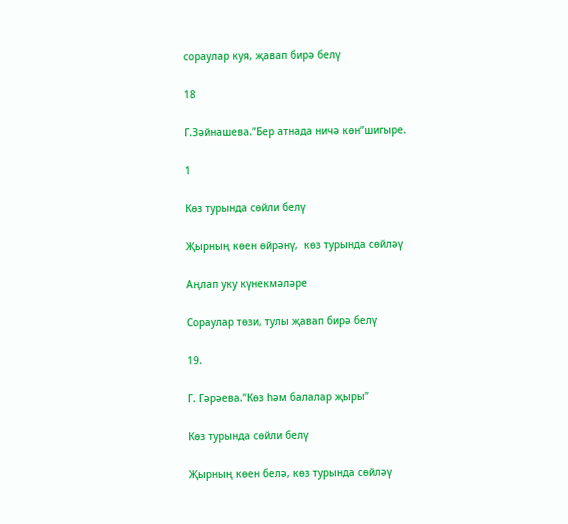сораулар куя, җавап бирә белү

18

Г.Зәйнашева.”Бер атнада ничә көн”шигыре.

1

Көз турында сөйли белү

Җырның көен өйрәнү,  көз турында сөйләү

Аңлап уку күнекмәләре

Сораулар төзи, тулы җавап бирә белү

19.

Г. Гәрәева.”Көз һәм балалар җыры”

Көз турында сөйли белү

Җырның көен белә, көз турында сөйләү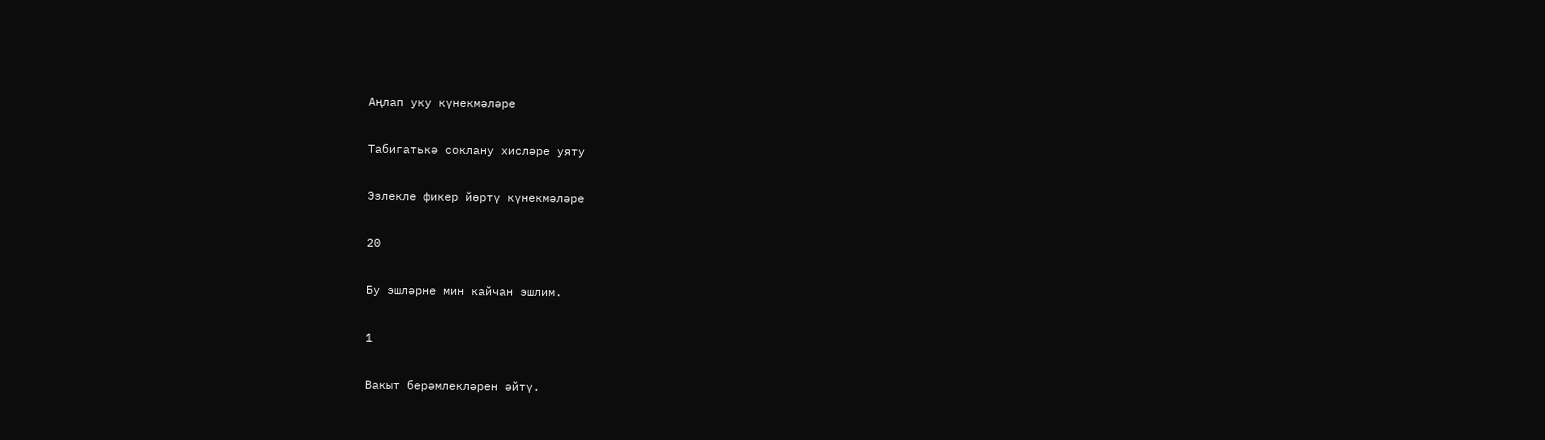Аңлап уку күнекмәләре

Табигатькә соклану хисләре уяту

Эзлекле фикер йөртү күнекмәләре

20

Бу эшләрне мин кайчан эшлим.

1

Вакыт берәмлекләрен әйтү.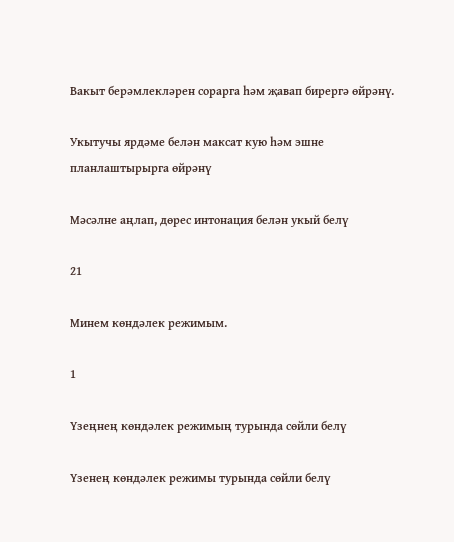Вакыт берәмлекләрен сорарга һәм җавап бирергә өйрәнү.

Укытучы ярдәме белән максат кую һәм эшне планлаштырырга өйрәнү

Мәсәлне аңлап, дөрес интонация белән укый белү

21

Минем көндәлек режимым.

1

Үзеңнең көндәлек режимың турында сөйли белү

Үзенең көндәлек режимы турында сөйли белү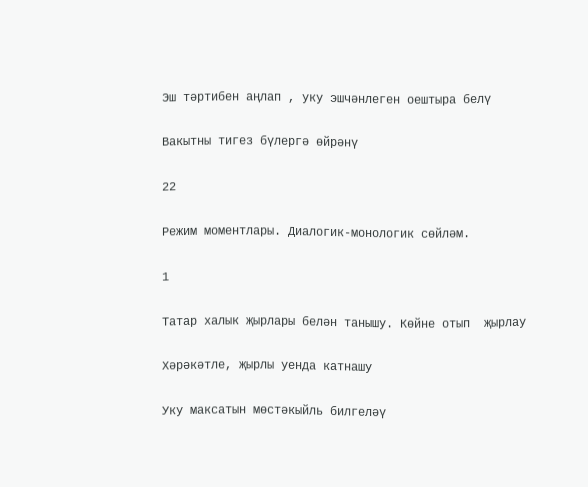Эш тәртибен аңлап , уку эшчәнлеген оештыра белү

Вакытны тигез бүлергә өйрәнү

22

Режим моментлары. Диалогик-монологик сөйләм.

1

Татар халык җырлары белән танышу. Көйне отып  җырлау

Хәрәкәтле, җырлы уенда катнашу

Уку максатын мөстәкыйль билгеләү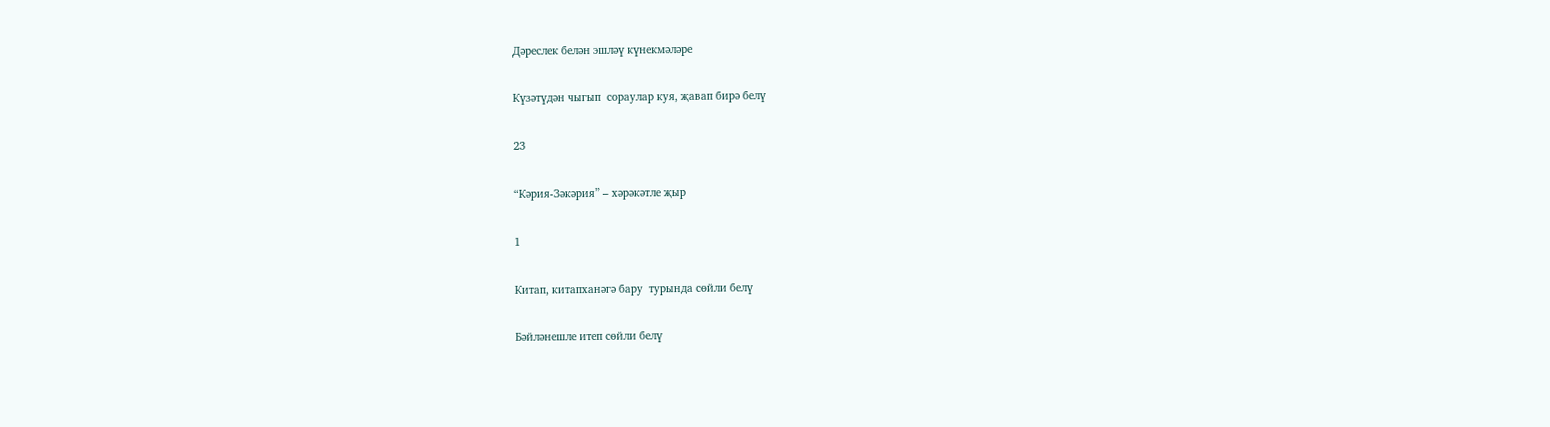Дәреслек белән эшләү күнекмәләре

Күзәтүдән чыгып  сораулар куя, җавап бирә белү

23

“Кәрия-Зәкәрия” – хәрәкәтле җыр

1

Китап, китапханәгә бару  турында сөйли белү

Бәйләнешле итеп сөйли белү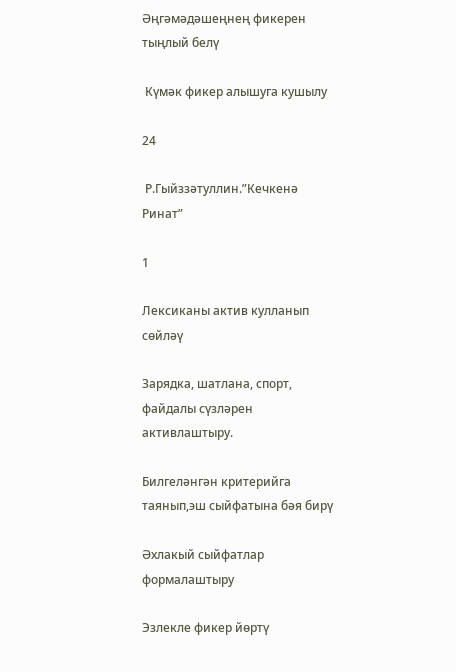Әңгәмәдәшеңнең фикерен тыңлый белү

 Күмәк фикер алышуга кушылу

24

 Р.Гыйззәтуллин.”Кечкенә Ринат”

1

Лексиканы актив кулланып сөйләү

Зарядка, шатлана, спорт, файдалы сүзләрен активлаштыру.

Билгеләнгән критерийга таянып,эш сыйфатына бәя бирү

Әхлакый сыйфатлар формалаштыру

Эзлекле фикер йөртү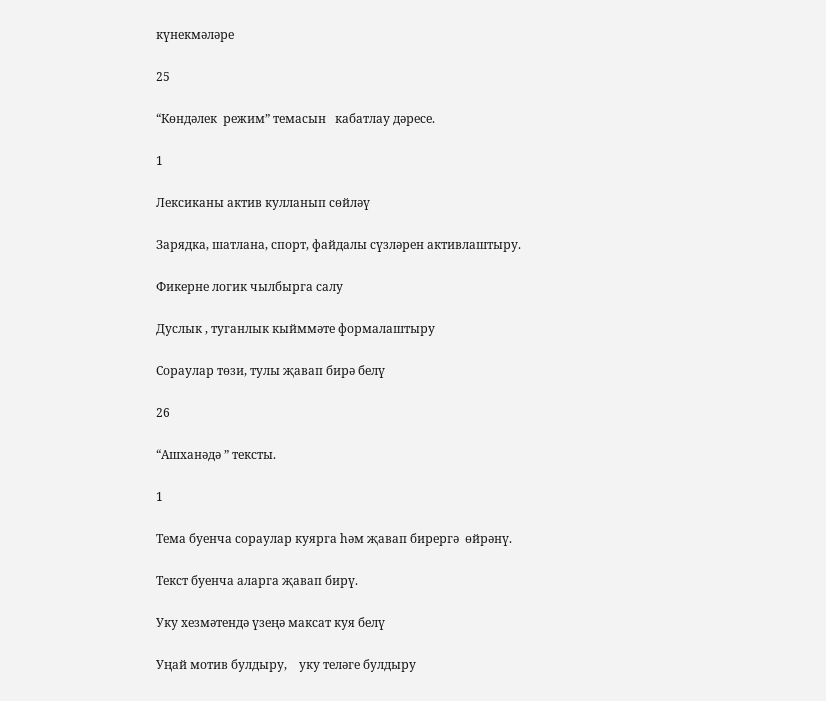күнекмәләре

25

“Көндәлек  режим” темасын   кабатлау дәресе.

1

Лексиканы актив кулланып сөйләү

Зарядка, шатлана, спорт, файдалы сүзләрен активлаштыру.

Фикерне логик чылбырга салу

Дуслык , туганлык кыйммәте формалаштыру

Сораулар төзи, тулы җавап бирә белү

26

“Ашханәдә ” тексты.

1

Тема буенча сораулар куярга һәм җавап бирергә  өйрәнү.

Текст буенча аларга җавап бирү.

Уку хезмәтендә үзеңә максат куя белү

Уңай мотив булдыру,    уку теләге булдыру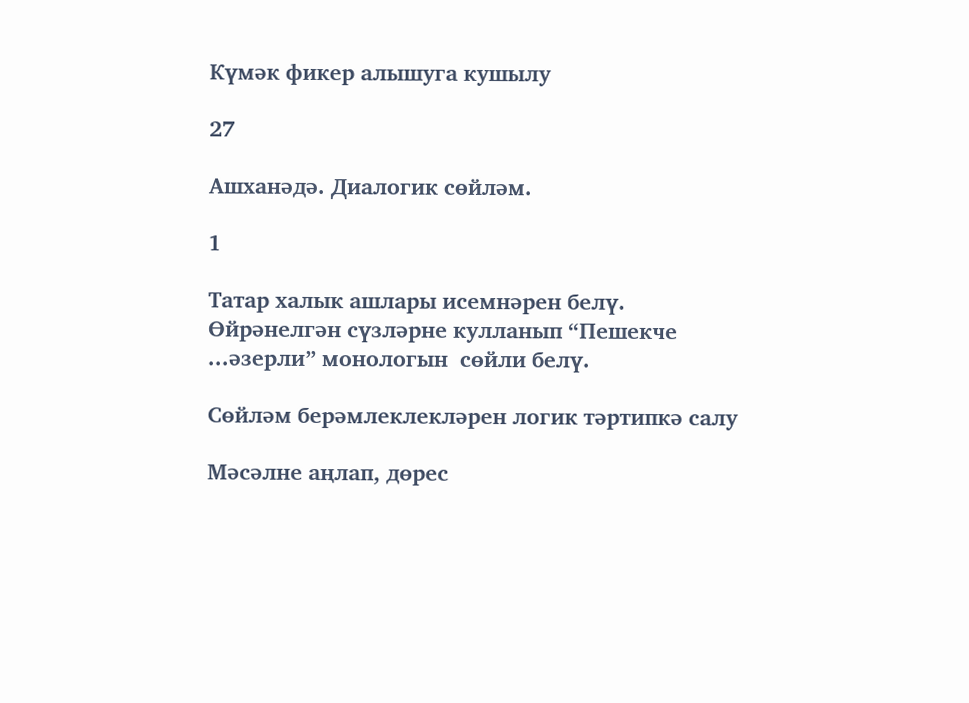Күмәк фикер алышуга кушылу

27

Ашханәдә. Диалогик сөйләм.

1

Татар халык ашлары исемнәрен белү. Өйрәнелгән сүзләрне кулланып “Пешекче ...әзерли” монологын  сөйли белү.

Сөйләм берәмлеклекләрен логик тәртипкә салу

Мәсәлне аңлап, дөрес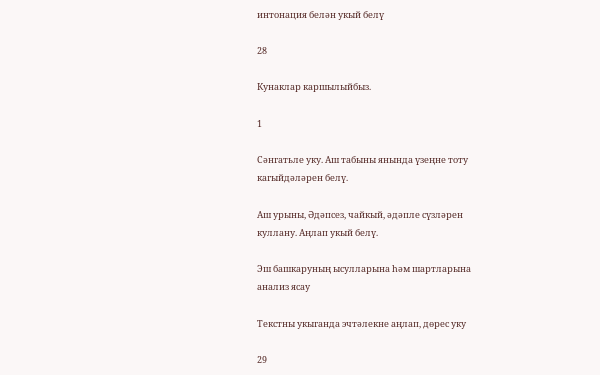интонация белән укый белү

28

Кунаклар каршылыйбыз.

1

Сәнгатьле уку. Аш табыны янында үзеңне тоту кагыйдәләрен белү.

Аш урыны, Әдәпсез, чайкый, әдәпле сүзләрен куллану. Аңлап укый белү.

Эш башкаруның ысулларына һәм шартларына анализ ясау

Текстны укыганда эчтәлекне аңлап, дөрес уку

29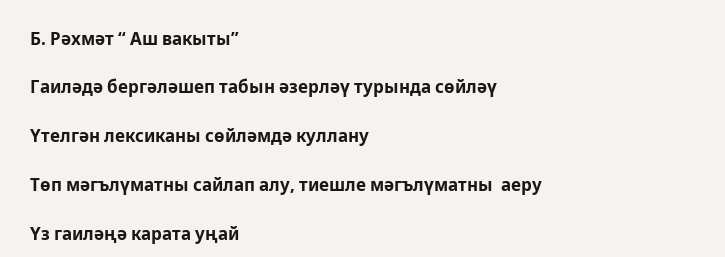Б. Рәхмәт “ Аш вакыты”

Гаиләдә бергәләшеп табын әзерләү турында сөйләү

Үтелгән лексиканы сөйләмдә куллану

Төп мәгълүматны сайлап алу, тиешле мәгълүматны  аеру

Үз гаиләңә карата уңай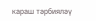караш тәрбияләү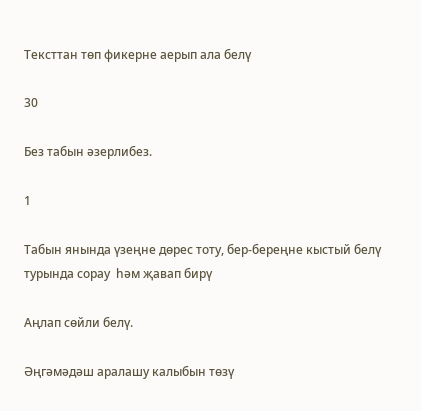Тексттан төп фикерне аерып ала белү

30

Без табын әзерлибез.

1

Табын янында үзеңне дөрес тоту, бер-береңне кыстый белү турында сорау  һәм җавап бирү

Аңлап сөйли белү.

Әңгәмәдәш аралашу калыбын төзү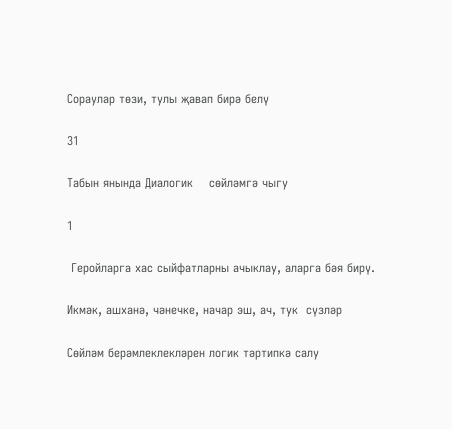Сораулар төзи, тулы җавап бирә белү

31

Табын янында Диалогик    сөйләмгә чыгу

1

 Геройларга хас сыйфатларны ачыклау, аларга бәя бирү.

Икмәк, ашханә, чәнечке, начар эш, ач, тук  сүзләр

Сөйләм берәмлеклекләрен логик тәртипкә салу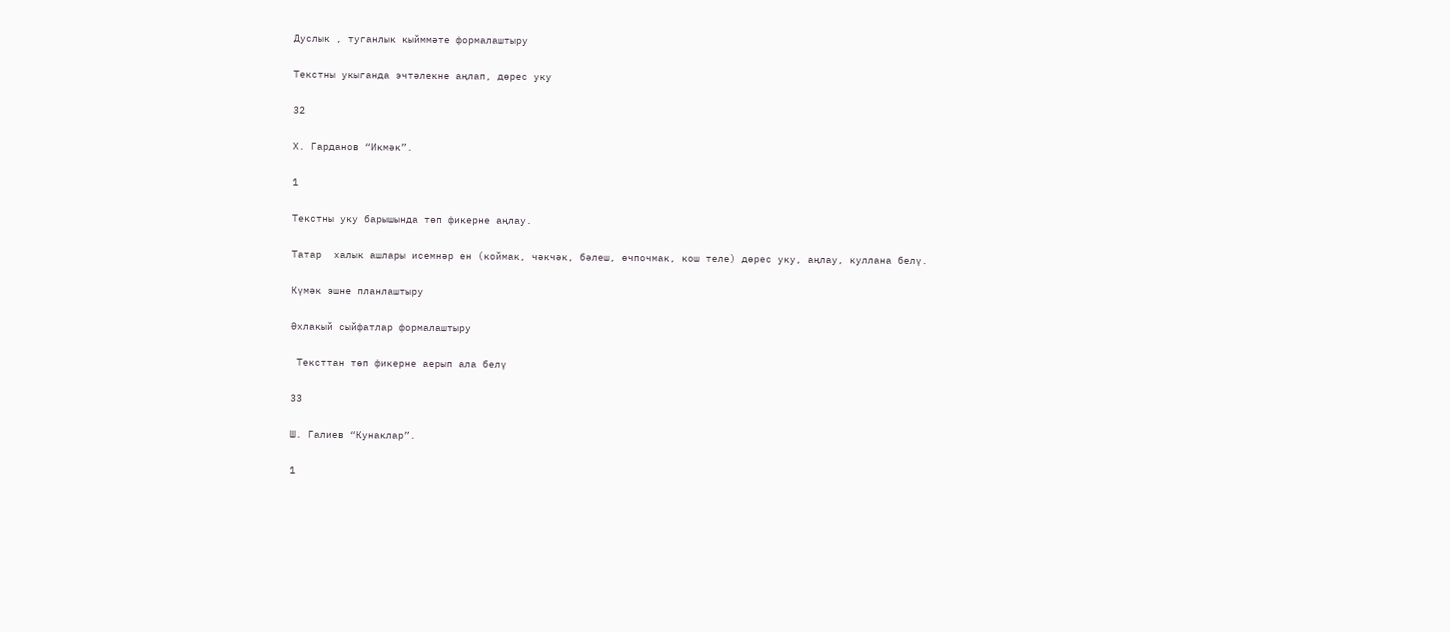Дуслык , туганлык кыйммәте формалаштыру

Текстны укыганда эчтәлекне аңлап, дөрес уку

32

Х. Гарданов “Икмәк”.

1

Текстны уку барышында төп фикерне аңлау.

Татар  халык ашлары исемнәр ен (коймак, чәкчәк, бәлеш, өчпочмак, кош теле) дөрес уку, аңлау, куллана белү.

Күмәк эшне планлаштыру

Әхлакый сыйфатлар формалаштыру

 Тексттан төп фикерне аерып ала белү

33

Ш. Галиев “Кунаклар”.

1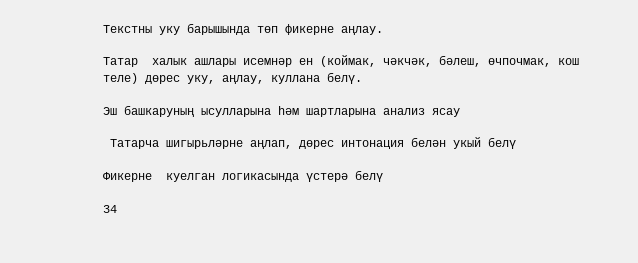Текстны уку барышында төп фикерне аңлау.

Татар  халык ашлары исемнәр ен (коймак, чәкчәк, бәлеш, өчпочмак, кош теле) дөрес уку, аңлау, куллана белү.

Эш башкаруның ысулларына һәм шартларына анализ ясау

 Татарча шигырьләрне аңлап, дөрес интонация белән укый белү

Фикерне  куелган логикасында үстерә белү

34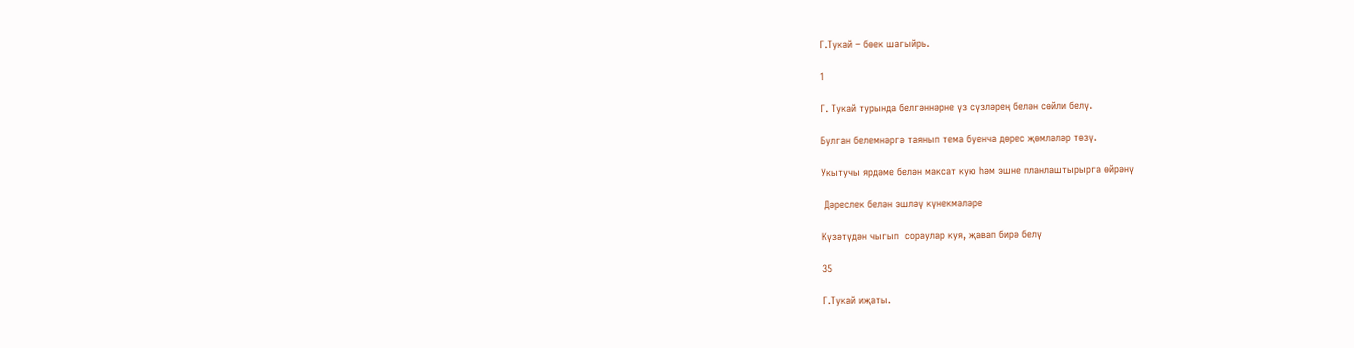Г.Тукай – бөек шагыйрь.

1

Г. Тукай турында белгәннәрне үз сүзләрең белән сөйли белү.

Булган белемнәргә таянып тема буенча дөрес җөмләләр төзү.

Укытучы ярдәме белән максат кую һәм эшне планлаштырырга өйрәнү

 Дәреслек белән эшләү күнекмәләре

Күзәтүдән чыгып  сораулар куя, җавап бирә белү

35

Г.Тукай иҗаты.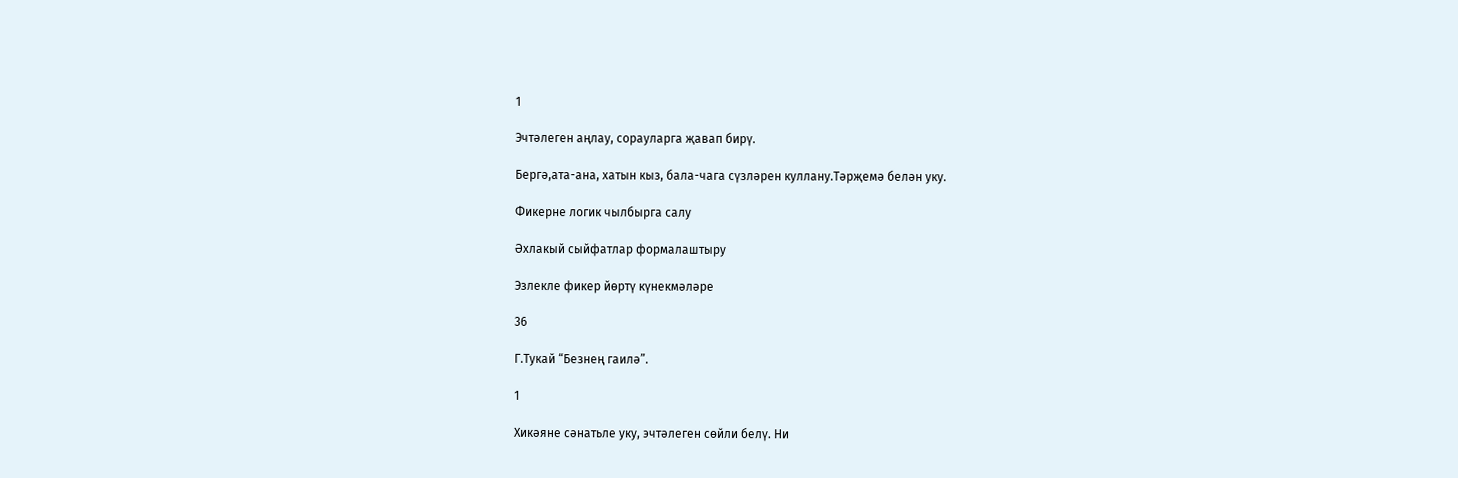1

Эчтәлеген аңлау, сорауларга җавап бирү.

Бергә,ата-ана, хатын кыз, бала-чага сүзләрен куллану.Тәрҗемә белән уку.

Фикерне логик чылбырга салу

Әхлакый сыйфатлар формалаштыру

Эзлекле фикер йөртү күнекмәләре

36

Г.Тукай “Безнең гаилә”.

1

Хикәяне сәнатьле уку, эчтәлеген сөйли белү. Ни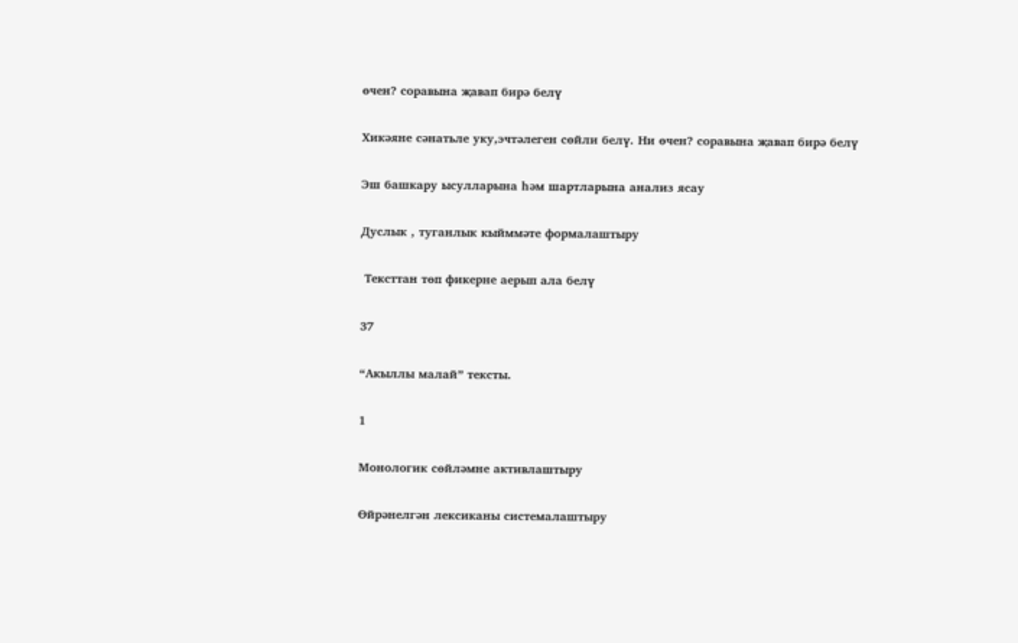өчен? соравына җавап бирә белү

Хикәяне сәнатьле уку,эчтәлеген сөйли белү. Ни өчен? соравына җавап бирә белү

Эш башкару ысулларына һәм шартларына анализ ясау

Дуслык , туганлык кыйммәте формалаштыру

 Тексттан төп фикерне аерып ала белү

37

“Акыллы малай” тексты.

1

Монологик сөйләмне активлаштыру

Өйрәнелгән лексиканы системалаштыру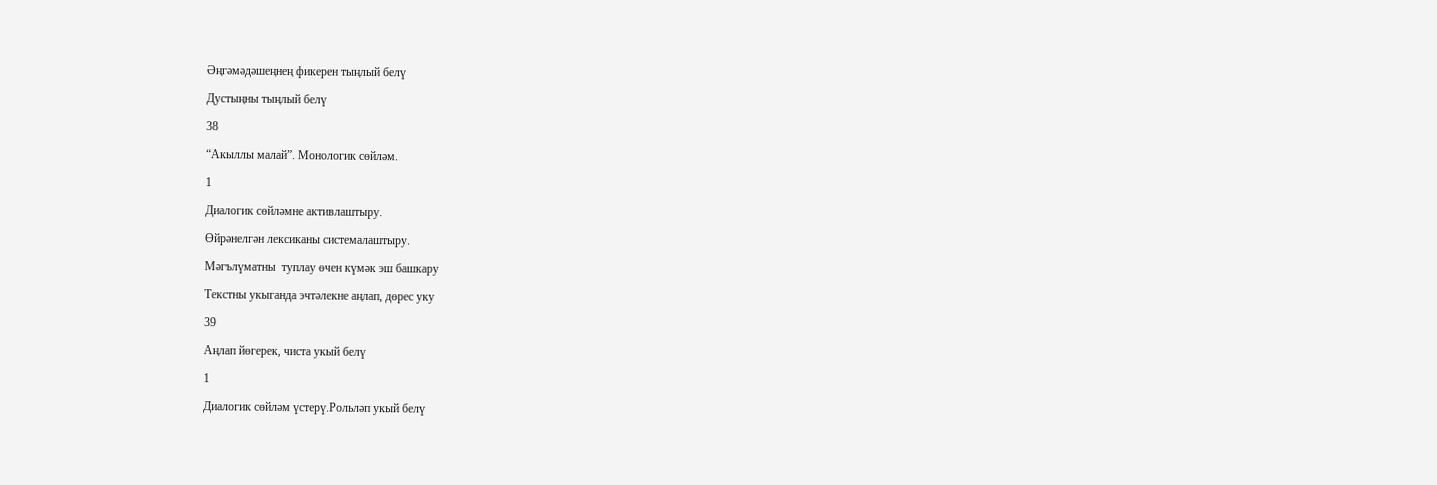Әңгәмәдәшеңнең фикерен тыңлый белү

Дустыңны тыңлый белү

38

“Акыллы малай”. Монологик сөйләм.

1

Диалогик сөйләмне активлаштыру.

Өйрәнелгән лексиканы системалаштыру.

Мәгълүматны  туплау өчен күмәк эш башкару

Текстны укыганда эчтәлекне аңлап, дөрес уку

39

Аңлап йөгерек, чиста укый белү

1

Диалогик сөйләм үстерү.Рольләп укый белү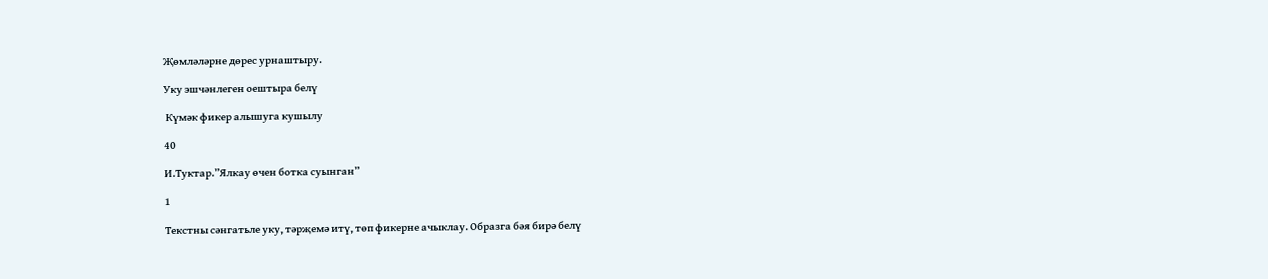Җөмләләрне дөрес урнаштыру.

Уку эшчәнлеген оештыра белү

 Күмәк фикер алышуга кушылу

40

И.Туктар.”Ялкау өчен ботка суынган”

1

Текстны сәнгатьле уку, тәрҗемә итү, төп фикерне ачыклау. Образга бәя бирә белү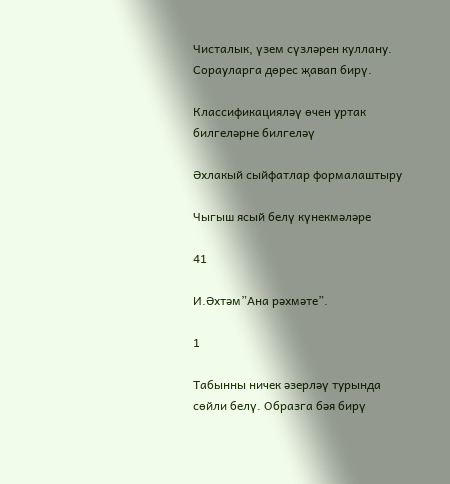Чисталык, үзем сүзләрен куллану. Сорауларга дөрес җавап бирү.

Классификацияләү өчен уртак билгеләрне билгеләү

Әхлакый сыйфатлар формалаштыру

Чыгыш ясый белү күнекмәләре

41

И.Әхтәм”Ана рәхмәте”.

1

Табынны ничек әзерләү турында сөйли белү. Образга бәя бирү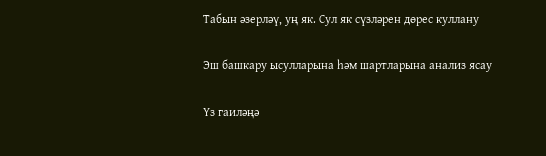Табын әзерләү, уң як. Сул як сүзләрен дөрес куллану

Эш башкару ысулларына һәм шартларына анализ ясау

Үз гаиләңә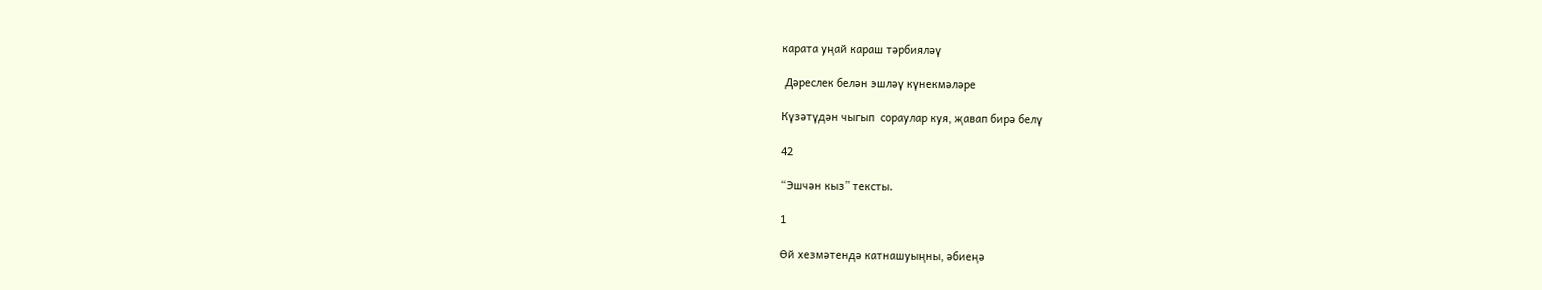карата уңай караш тәрбияләү

 Дәреслек белән эшләү күнекмәләре

Күзәтүдән чыгып  сораулар куя, җавап бирә белү

42

“Эшчән кыз” тексты.

1

Өй хезмәтендә катнашуыңны, әбиеңә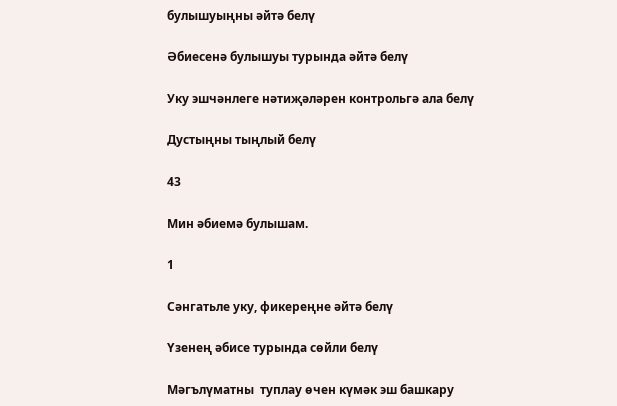булышуыңны әйтә белү

Әбиесенә булышуы турында әйтә белү

Уку эшчәнлеге нәтиҗәләрен контрольгә ала белү

Дустыңны тыңлый белү

43

Мин әбиемә булышам.

1

Сәнгатьле уку, фикереңне әйтә белү

Үзенең әбисе турында сөйли белү

Мәгълүматны  туплау өчен күмәк эш башкару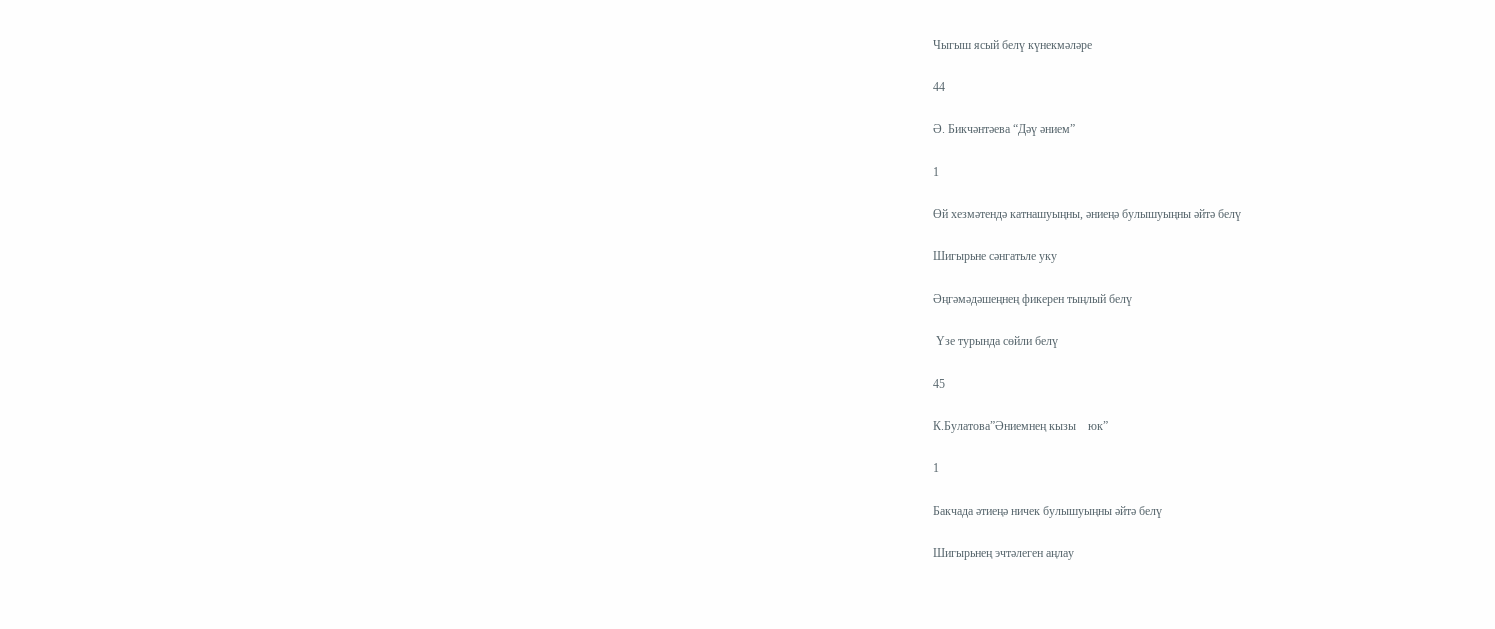Чыгыш ясый белү күнекмәләре

44

Ә. Бикчәнтәева “Дәү әнием”

1

Өй хезмәтендә катнашуыңны, әниеңә булышуыңны әйтә белү

Шигырьне сәнгатьле уку

Әңгәмәдәшеңнең фикерен тыңлый белү

 Үзе турында сөйли белү

45

К.Булатова”Әниемнең кызы    юк”

1

Бакчада әтиеңә ничек булышуыңны әйтә белү

Шигырьнең эчтәлеген аңлау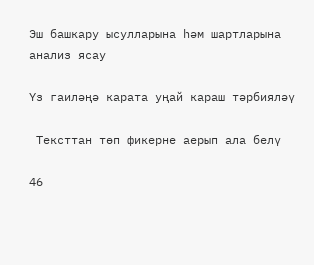Эш башкару ысулларына һәм шартларына анализ ясау

Үз гаиләңә карата уңай караш тәрбияләү

 Тексттан төп фикерне аерып ала белү

46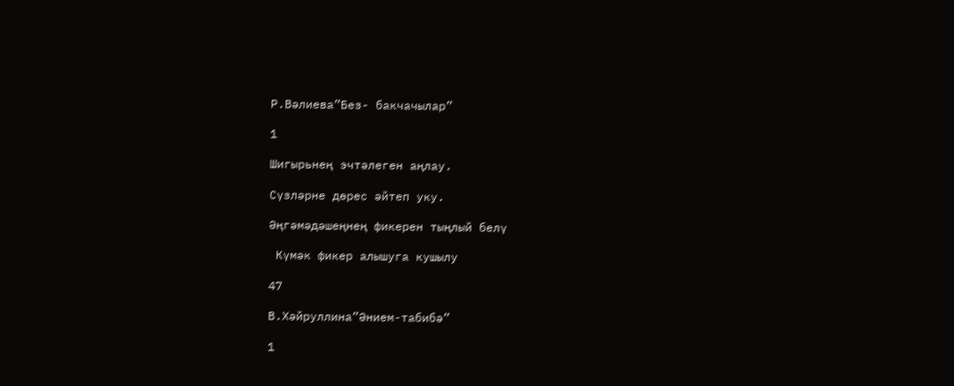Р.Вәлиева”Без- бакчачылар”

1

Шигырьнең эчтәлеген аңлау.

Сүзләрне дөрес әйтеп уку.

Әңгәмәдәшеңнең фикерен тыңлый белү

 Күмәк фикер алышуга кушылу

47

В.Хәйруллина”Әнием-табибә”

1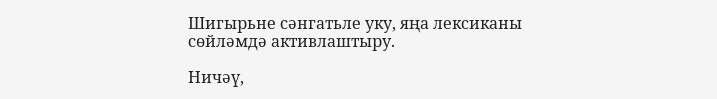Шигырьне сәнгатьле уку, яңа лексиканы сөйләмдә активлаштыру.

Ничәү,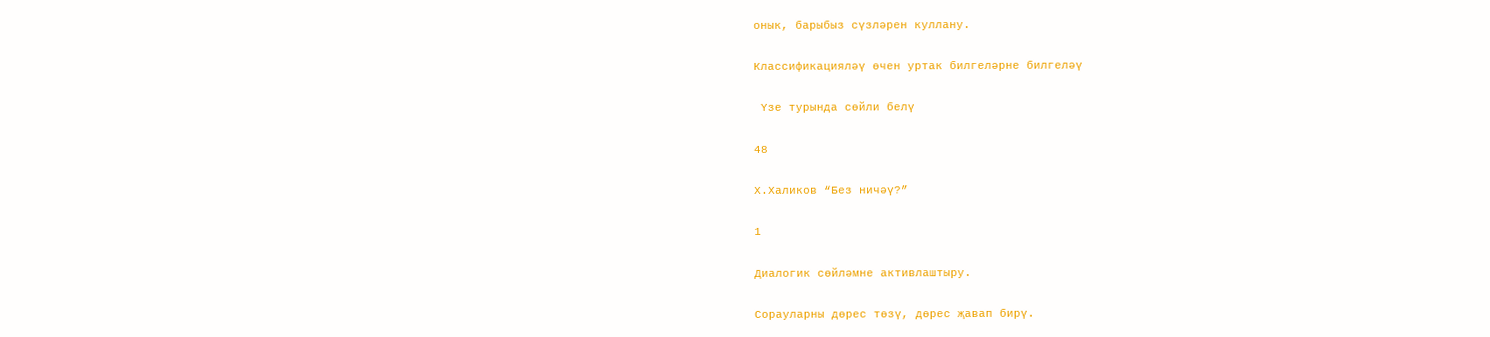онык, барыбыз сүзләрен куллану.

Классификацияләү өчен уртак билгеләрне билгеләү

 Үзе турында сөйли белү

48

Х.Халиков “Без ничәү?”

1

Диалогик сөйләмне активлаштыру.

Сорауларны дөрес төзү, дөрес җавап бирү.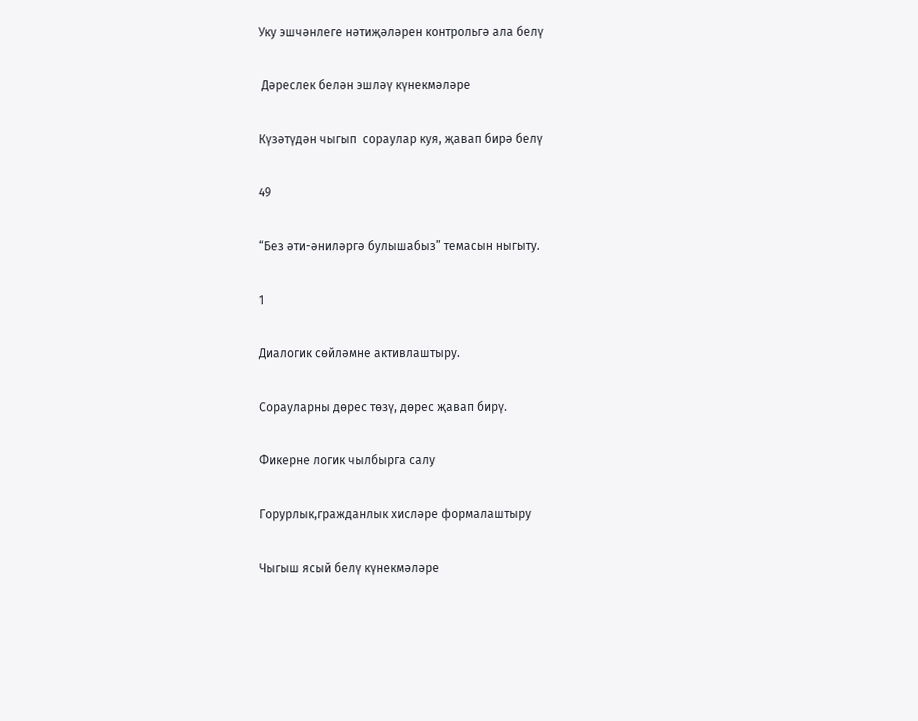Уку эшчәнлеге нәтиҗәләрен контрольгә ала белү

 Дәреслек белән эшләү күнекмәләре

Күзәтүдән чыгып  сораулар куя, җавап бирә белү

49

“Без әти-әниләргә булышабыз” темасын ныгыту.

1

Диалогик сөйләмне активлаштыру.

Сорауларны дөрес төзү, дөрес җавап бирү.

Фикерне логик чылбырга салу

Горурлык,гражданлык хисләре формалаштыру

Чыгыш ясый белү күнекмәләре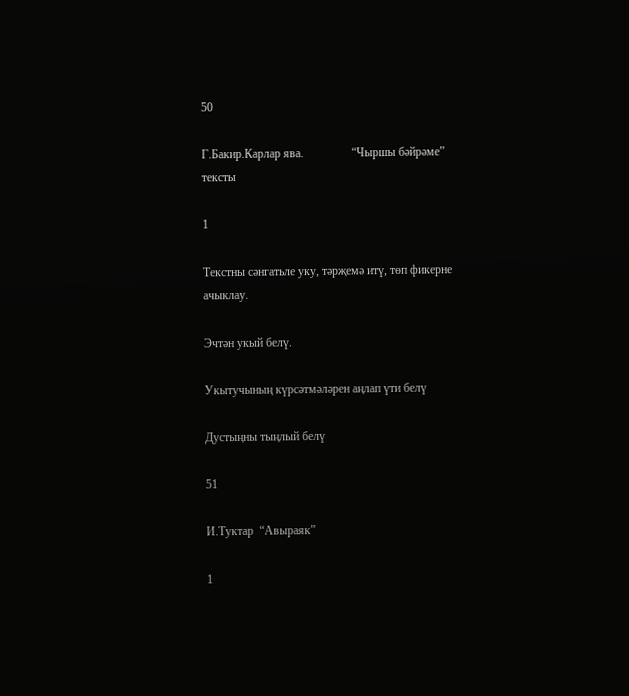50

Г.Бакир.Карлар ява.                “Чыршы бәйрәме” тексты

1

Текстны сәнгатьле уку, тәрҗемә итү, төп фикерне ачыклау.

Эчтән укый белү.

Укытучының күрсәтмәләрен аңлап үти белү

Дустыңны тыңлый белү

51

И.Туктар  “Авыраяк”

1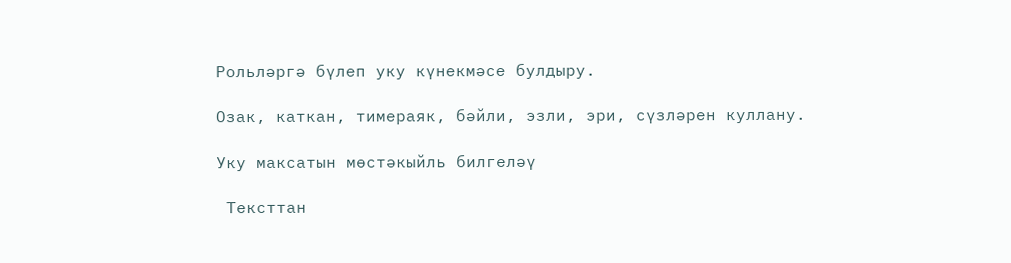Рольләргә бүлеп уку күнекмәсе булдыру.

Озак, каткан, тимераяк, бәйли, эзли, эри, сүзләрен куллану.

Уку максатын мөстәкыйль билгеләү

 Тексттан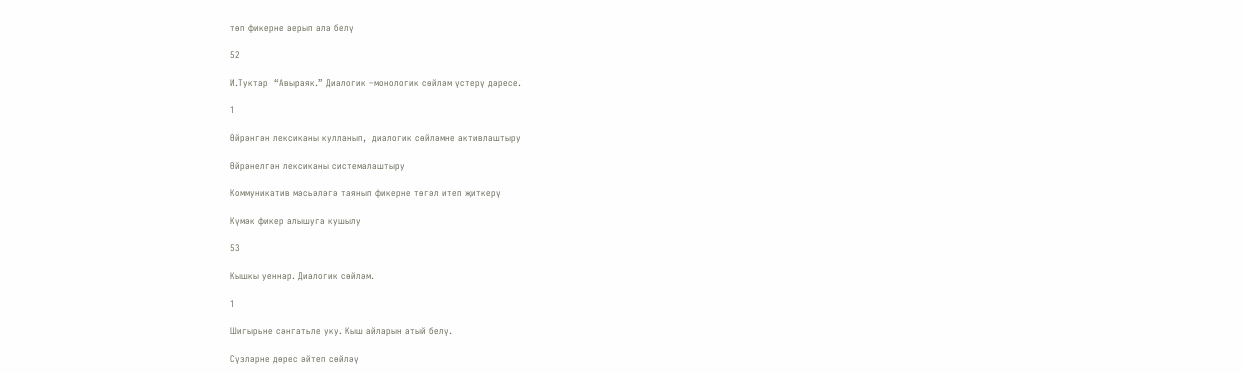төп фикерне аерып ала белү

52

И.Туктар  “Авыраяк.” Диалогик –монологик сөйләм үстерү дәресе.

1

Өйрәнгән лексиканы кулланып,  диалогик сөйләмне активлаштыру

Өйрәнелгән лексиканы системалаштыру

Коммуникатив мәсьәләгә таянып фикерне төгәл итеп җиткерү

Күмәк фикер алышуга кушылу

53

Кышкы уеннар. Диалогик сөйләм.

1

Шигырьне сәнгатьле уку. Кыш айларын атый белү.

Сүзләрне дөрес әйтеп сөйләү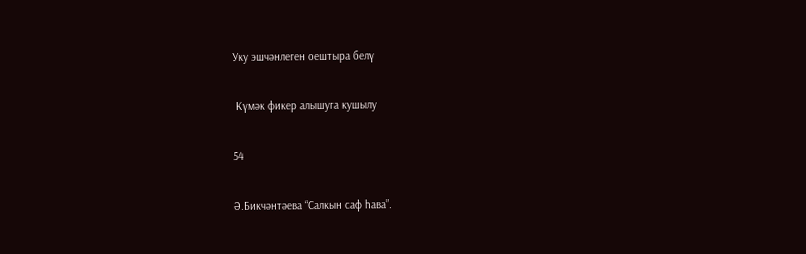Уку эшчәнлеген оештыра белү

 Күмәк фикер алышуга кушылу

54

Ә.Бикчәнтәева “Салкын саф һава”.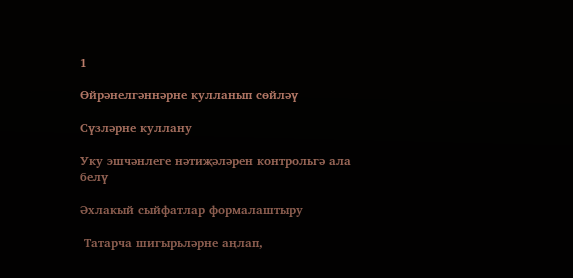1

Өйрәнелгәннәрне кулланып сөйләү

Сүзләрне куллану

Уку эшчәнлеге нәтиҗәләрен контрольгә ала белү

Әхлакый сыйфатлар формалаштыру

 Татарча шигырьләрне аңлап,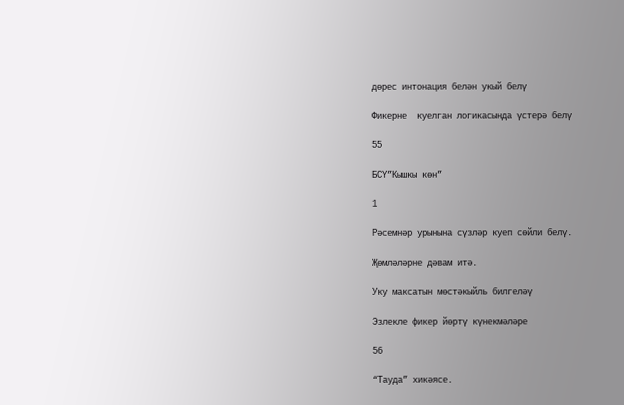дөрес интонация белән укый белү

Фикерне  куелган логикасында үстерә белү

55

БСҮ”Кышкы көн”

1

Рәсемнәр урынына сүзләр куеп сөйли белү.

Җөмләләрне дәвам итә.

Уку максатын мөстәкыйль билгеләү

Эзлекле фикер йөртү күнекмәләре

56

“Тауда” хикәясе.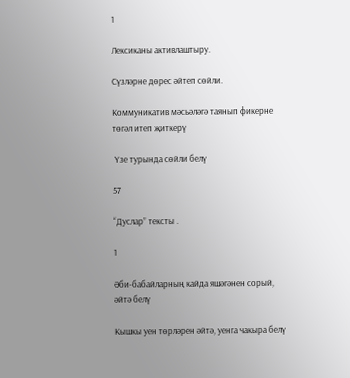1

Лексиканы активлаштыру.

Сүзләрне дөрес әйтеп сөйли.

Коммуникатив мәсьәләгә таянып фикерне төгәл итеп җиткерү

 Үзе турында сөйли белү

57

“Дуслар” тексты .

1

Әби-бабайларның кайда яшәгәнен сорый, әйтә белү

Кышкы уен төрләрен әйтә, уенга чакыра белү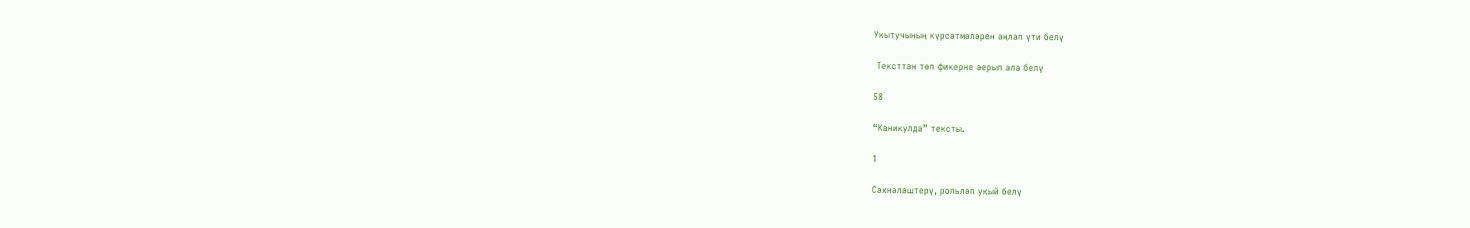Укытучының күрсәтмәләрен аңлап үти белү

 Тексттан төп фикерне аерып ала белү

58

“Каникулда” тексты.

1

Сәхнәләштерү, рольләп укый белү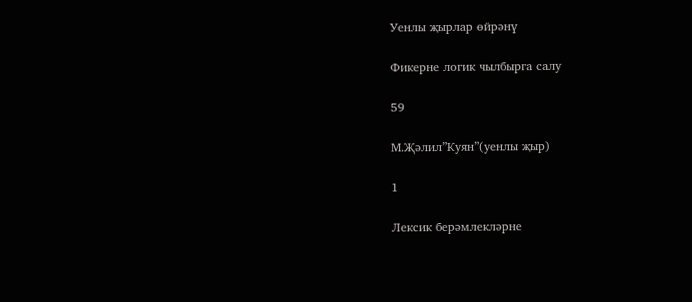Уенлы җырлар өйрәнү

Фикерне логик чылбырга салу

59

М.Җәлил”Куян”(уенлы җыр)

1

Лексик берәмлекләрне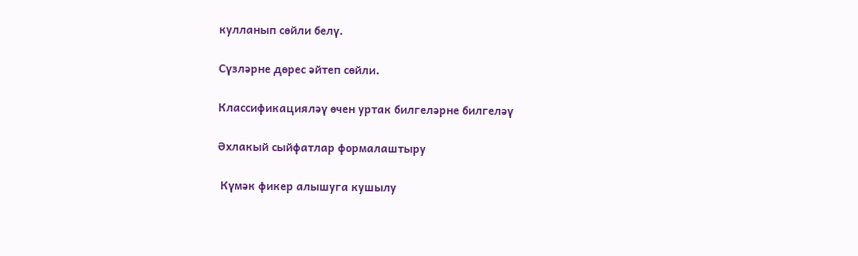кулланып сөйли белү.

Сүзләрне дөрес әйтеп сөйли.

Классификацияләү өчен уртак билгеләрне билгеләү

Әхлакый сыйфатлар формалаштыру

 Күмәк фикер алышуга кушылу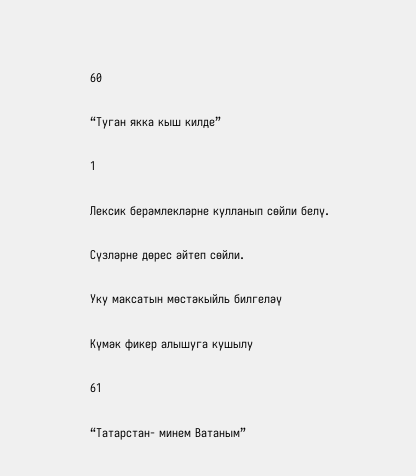60

“Туган якка кыш килде”

1

Лексик берәмлекләрне кулланып сөйли белү.

Сүзләрне дөрес әйтеп сөйли.

Уку максатын мөстәкыйль билгеләү

Күмәк фикер алышуга кушылу

61

“Татарстан- минем Ватаным”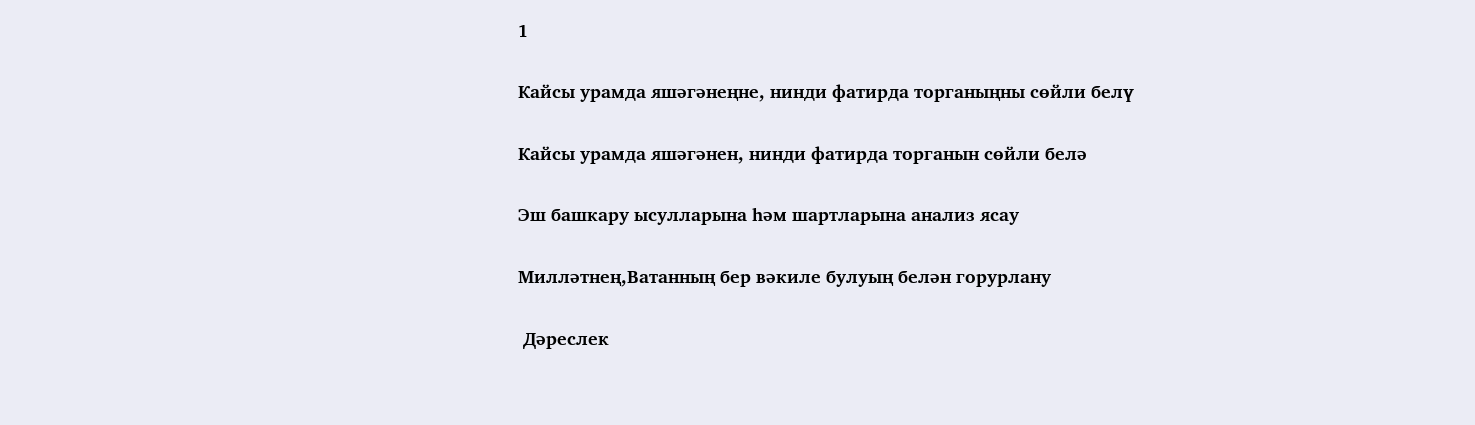1

Кайсы урамда яшәгәнеңне, нинди фатирда торганыңны сөйли белү

Кайсы урамда яшәгәнен, нинди фатирда торганын сөйли белә

Эш башкару ысулларына һәм шартларына анализ ясау

Милләтнең,Ватанның бер вәкиле булуың белән горурлану

 Дәреслек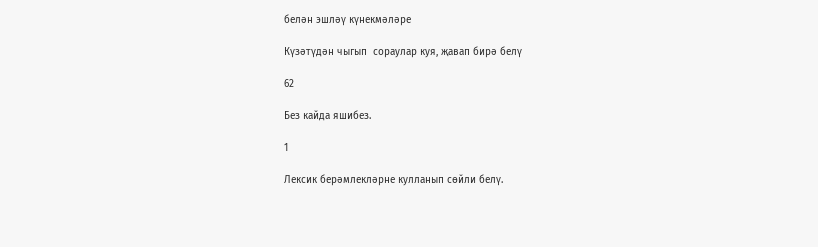белән эшләү күнекмәләре

Күзәтүдән чыгып  сораулар куя, җавап бирә белү

62

Без кайда яшибез.

1

Лексик берәмлекләрне кулланып сөйли белү.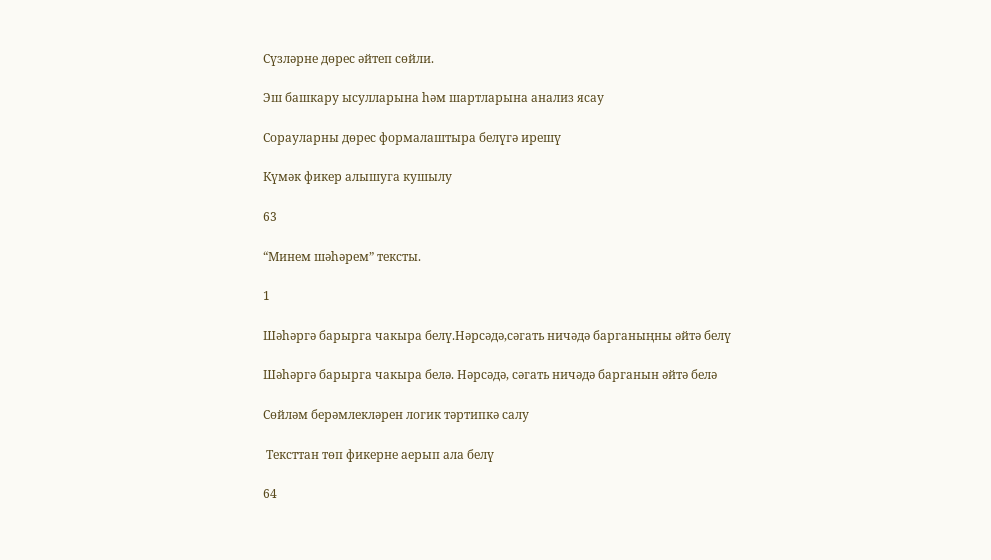Сүзләрне дөрес әйтеп сөйли.

Эш башкару ысулларына һәм шартларына анализ ясау

Сорауларны дөрес формалаштыра белүгә ирешү

Күмәк фикер алышуга кушылу

63

“Минем шәһәрем” тексты.

1

Шәһәргә барырга чакыра белү.Нәрсәдә,сәгать ничәдә барганыңны әйтә белү

Шәһәргә барырга чакыра белә. Нәрсәдә, сәгать ничәдә барганын әйтә белә

Сөйләм берәмлекләрен логик тәртипкә салу

 Тексттан төп фикерне аерып ала белү

64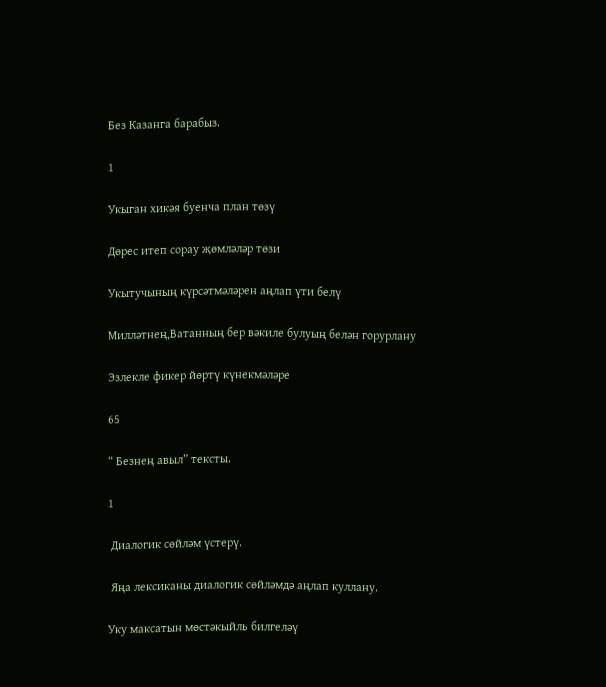Без Казанга барабыз.

1

Укыган хикәя буенча план төзү

Дөрес итеп сорау җөмләләр төзи

Укытучының күрсәтмәләрен аңлап үти белү

Милләтнең,Ватанның бер вәкиле булуың белән горурлану

Эзлекле фикер йөртү күнекмәләре

65

“ Безнең авыл” тексты.

1

 Диалогик сөйләм үстерү.

 Яңа лексиканы диалогик сөйләмдә аңлап куллану.

Уку максатын мөстәкыйль билгеләү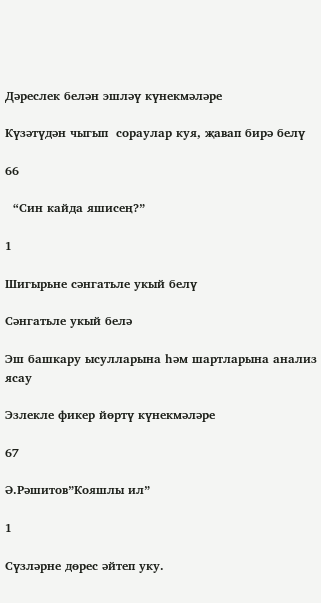Дәреслек белән эшләү күнекмәләре

Күзәтүдән чыгып  сораулар куя, җавап бирә белү

66

  “Син кайда яшисең?”

1

Шигырьне сәнгатьле укый белү

Сәнгатьле укый белә

Эш башкару ысулларына һәм шартларына анализ ясау

Эзлекле фикер йөртү күнекмәләре

67

Ә.Рәшитов”Кояшлы ил”

1

Сүзләрне дөрес әйтеп уку.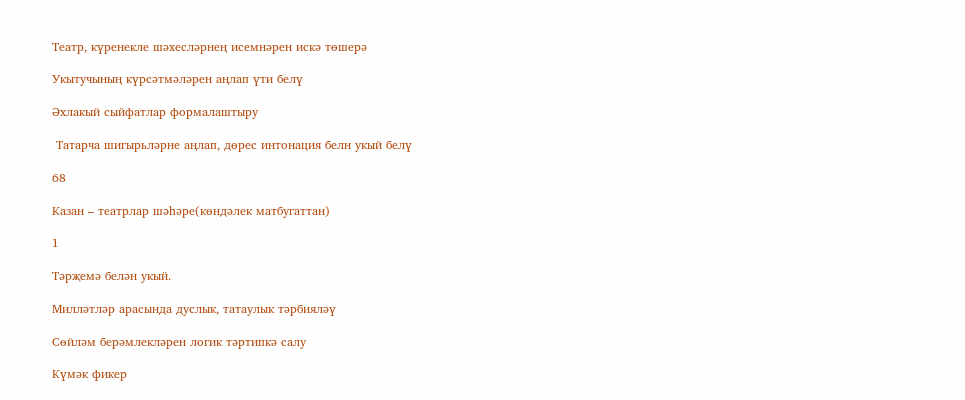Театр, күренекле шәхесләрнең исемнәрен искә төшерә

Укытучының күрсәтмәләрен аңлап үти белү

Әхлакый сыйфатлар формалаштыру

 Татарча шигырьләрне аңлап, дөрес интонация белн укый белү

68

Казан – театрлар шәһәре(көндәлек матбугаттан)

1

Тәрҗемә белән укый.

Милләтләр арасында дуслык, татаулык тәрбияләү

Сөйләм берәмлекләрен логик тәртипкә салу

Күмәк фикер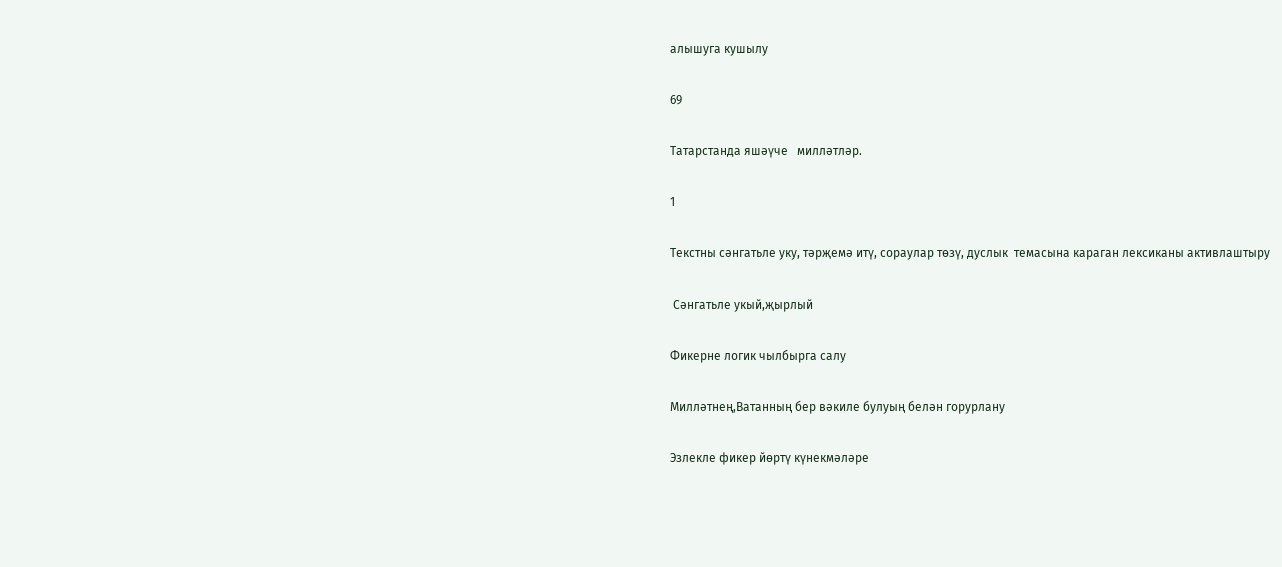алышуга кушылу

69

Татарстанда яшәүче   милләтләр.

1

Текстны сәнгатьле уку, тәрҗемә итү, сораулар төзү, дуслык  темасына караган лексиканы активлаштыру

 Сәнгатьле укый,җырлый

Фикерне логик чылбырга салу

Милләтнең,Ватанның бер вәкиле булуың белән горурлану

Эзлекле фикер йөртү күнекмәләре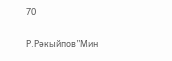70

Р.Рәкыйпов”Мин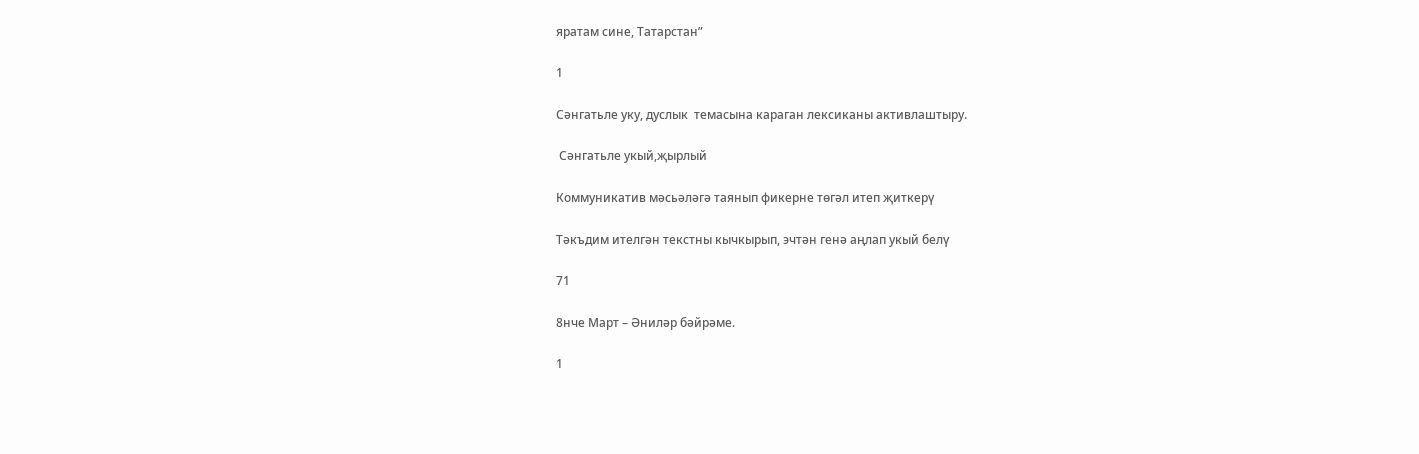яратам сине, Татарстан”

1

Сәнгатьле уку, дуслык  темасына караган лексиканы активлаштыру.

 Сәнгатьле укый,җырлый

Коммуникатив мәсьәләгә таянып фикерне төгәл итеп җиткерү

Тәкъдим ителгән текстны кычкырып, эчтән генә аңлап укый белү

71

8нче Март – Әниләр бәйрәме.

1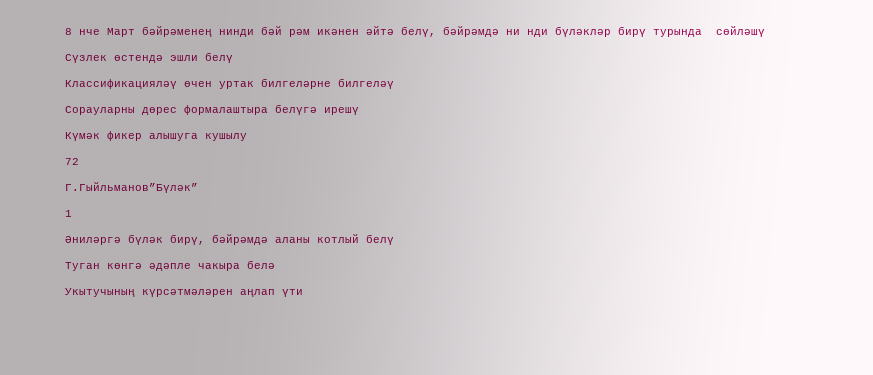8 нче Март бәйрәменең нинди бәй рәм икәнен әйтә белү, бәйрәмдә ни нди бүләкләр бирү турында  сөйләшү

Сүзлек өстендә эшли белү

Классификацияләү өчен уртак билгеләрне билгеләү

Сорауларны дөрес формалаштыра белүгә ирешү

Күмәк фикер алышуга кушылу

72

Г.Гыйльманов”Бүләк”

1

Әниләргә бүләк бирү, бәйрәмдә аланы котлый белү

Туган көнгә әдәпле чакыра белә

Укытучының күрсәтмәләрен аңлап үти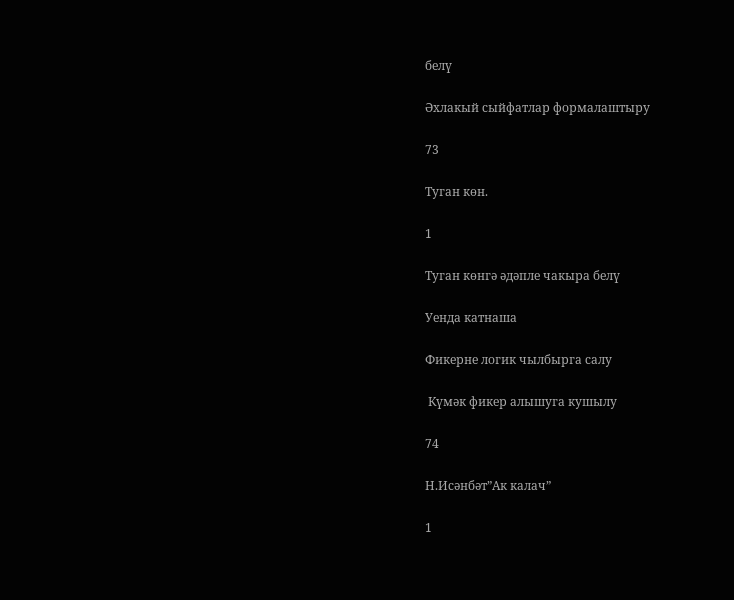белү

Әхлакый сыйфатлар формалаштыру

73

Туган көн.

1

Туган көнгә әдәпле чакыра белү

Уенда катнаша

Фикерне логик чылбырга салу

 Күмәк фикер алышуга кушылу

74

Н.Исәнбәт”Ак калач”

1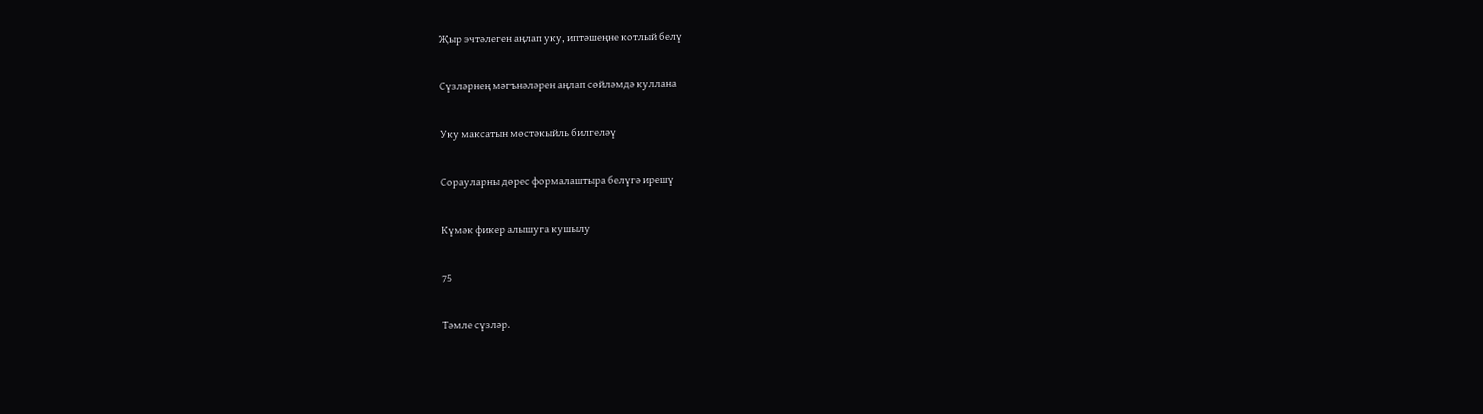Җыр эчтәлеген аңлап уку, иптәшеңне котлый белү

Сүзләрнең мәгънәләрен аңлап сөйләмдә куллана

Уку максатын мөстәкыйль билгеләү

Сорауларны дөрес формалаштыра белүгә ирешү

Күмәк фикер алышуга кушылу

75

Тәмле сүзләр.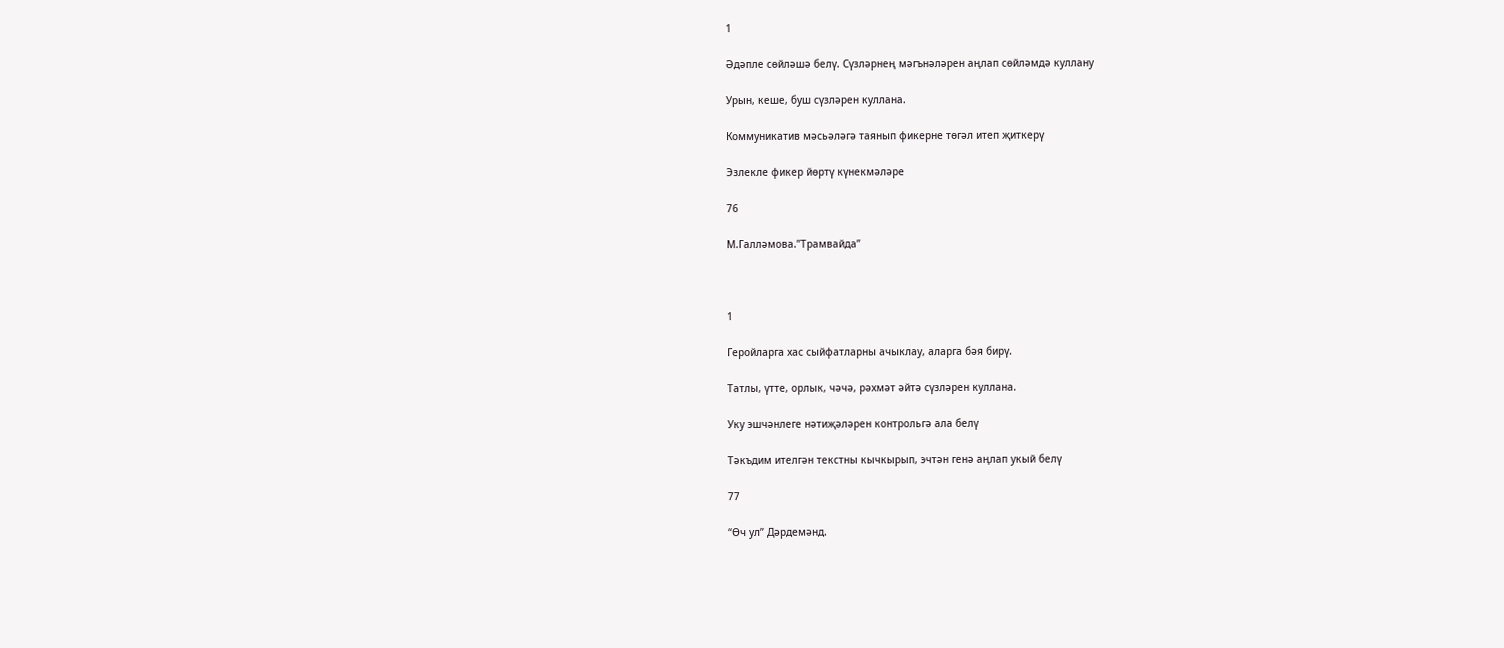1

Әдәпле сөйләшә белү. Сүзләрнең мәгънәләрен аңлап сөйләмдә куллану

Урын, кеше, буш сүзләрен куллана.

Коммуникатив мәсьәләгә таянып фикерне төгәл итеп җиткерү

Эзлекле фикер йөртү күнекмәләре

76

М.Галләмова.”Трамвайда”



1

Геройларга хас сыйфатларны ачыклау, аларга бәя бирү.

Татлы, үтте, орлык, чәчә, рәхмәт әйтә сүзләрен куллана.

Уку эшчәнлеге нәтиҗәләрен контрольгә ала белү

Тәкъдим ителгән текстны кычкырып, эчтән генә аңлап укый белү

77

“Өч ул” Дәрдемәнд.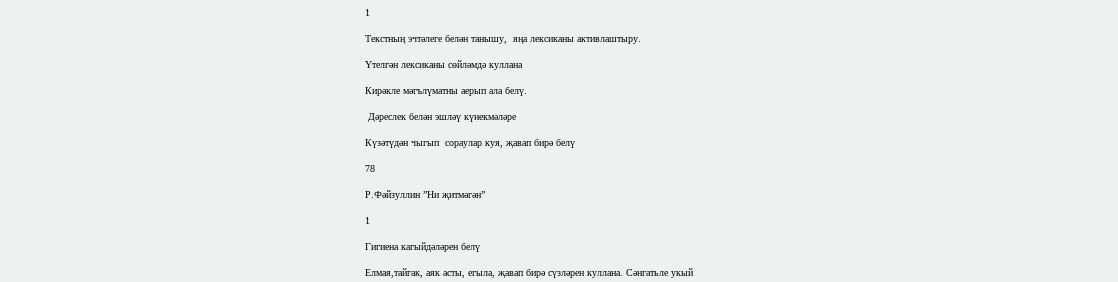1

Текстның эчтәлеге белән танышу,  яңа лексиканы активлаштыру.

Үтелгән лексиканы сөйләмдә куллана

Кирәкле мәгълүматны аерып ала белү.

 Дәреслек белән эшләү күнекмәләре

Күзәтүдән чыгып  сораулар куя, җавап бирә белү

78

Р.Фәйзуллин ”Ни җитмәгән”

1

Гигиена кагыйдәләрен белү

Елмая,тайгак, аяк асты, егыла, җавап бирә сүзләрен куллана. Сәнгатьле укый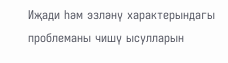Иҗади һәм эзләнү характерындагы проблеманы чишү ысулларын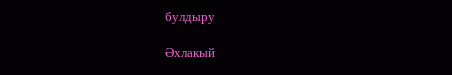булдыру

Әхлакый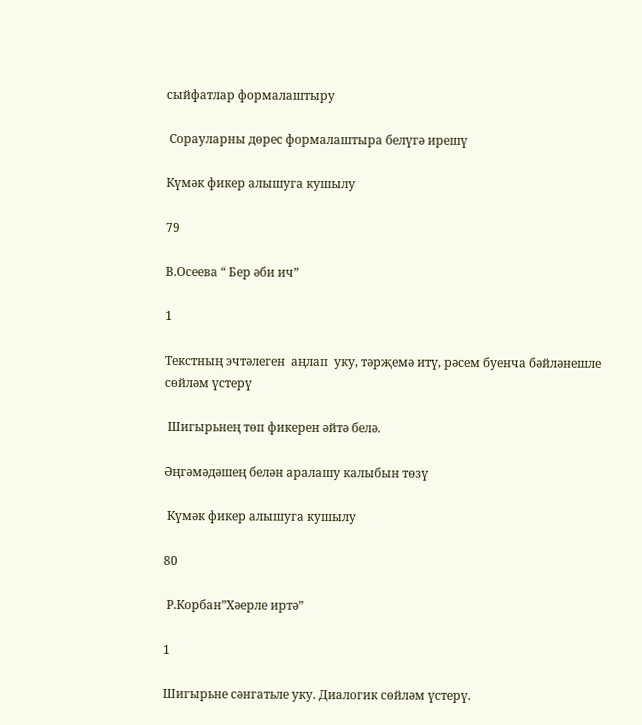сыйфатлар формалаштыру

 Сорауларны дөрес формалаштыра белүгә ирешү

Күмәк фикер алышуга кушылу

79

В.Осеева “ Бер әби ич”

1

Текстның эчтәлеген  аңлап  уку, тәрҗемә итү, рәсем буенча бәйләнешле сөйләм үстерү

 Шигырьнең төп фикерен әйтә белә.

Әңгәмәдәшең белән аралашу калыбын төзү

 Күмәк фикер алышуга кушылу

80

 Р.Корбан”Хәерле иртә”

1

Шигырьне сәнгатьле уку. Диалогик сөйләм үстерү.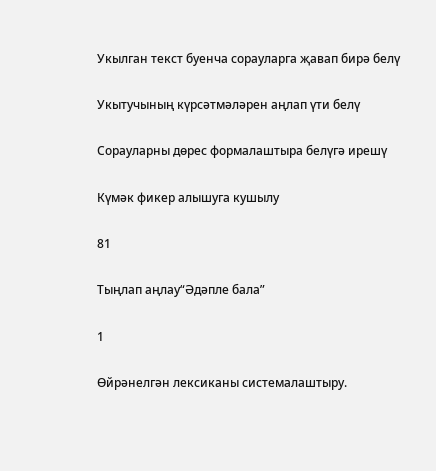Укылган текст буенча сорауларга җавап бирә белү

Укытучының күрсәтмәләрен аңлап үти белү

Сорауларны дөрес формалаштыра белүгә ирешү

Күмәк фикер алышуга кушылу

81

Тыңлап аңлау“Әдәпле бала”

1

Өйрәнелгән лексиканы системалаштыру.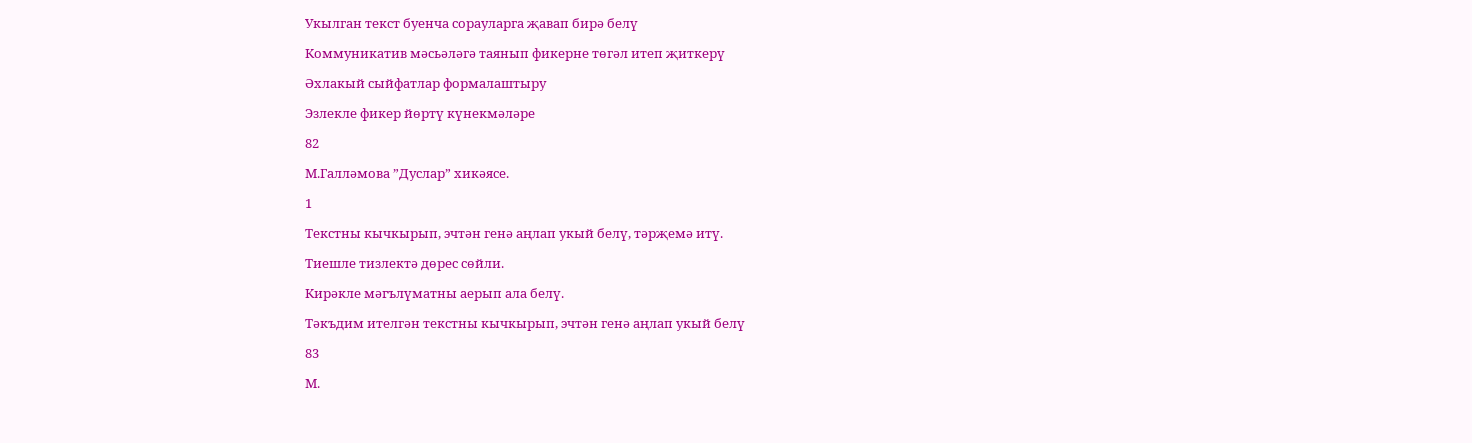Укылган текст буенча сорауларга җавап бирә белү

Коммуникатив мәсьәләгә таянып фикерне төгәл итеп җиткерү

Әхлакый сыйфатлар формалаштыру

Эзлекле фикер йөртү күнекмәләре

82

М.Галләмова ”Дуслар” хикәясе.

1

Текстны кычкырып, эчтән генә аңлап укый белү, тәрҗемә итү.

Тиешле тизлектә дөрес сөйли.

Кирәкле мәгълүматны аерып ала белү.

Тәкъдим ителгән текстны кычкырып, эчтән генә аңлап укый белү

83

М.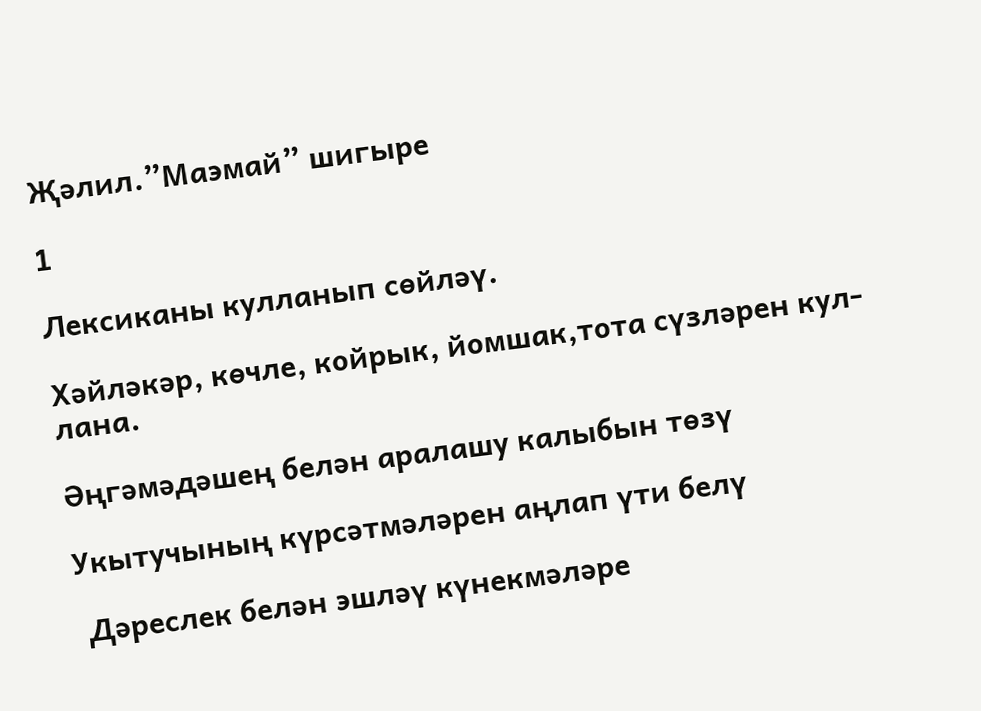Җәлил.”Маэмай” шигыре

1

Лексиканы кулланып сөйләү.

Хәйләкәр, көчле, койрык, йомшак,тота сүзләрен кул-лана.

Әңгәмәдәшең белән аралашу калыбын төзү

Укытучының күрсәтмәләрен аңлап үти белү

 Дәреслек белән эшләү күнекмәләре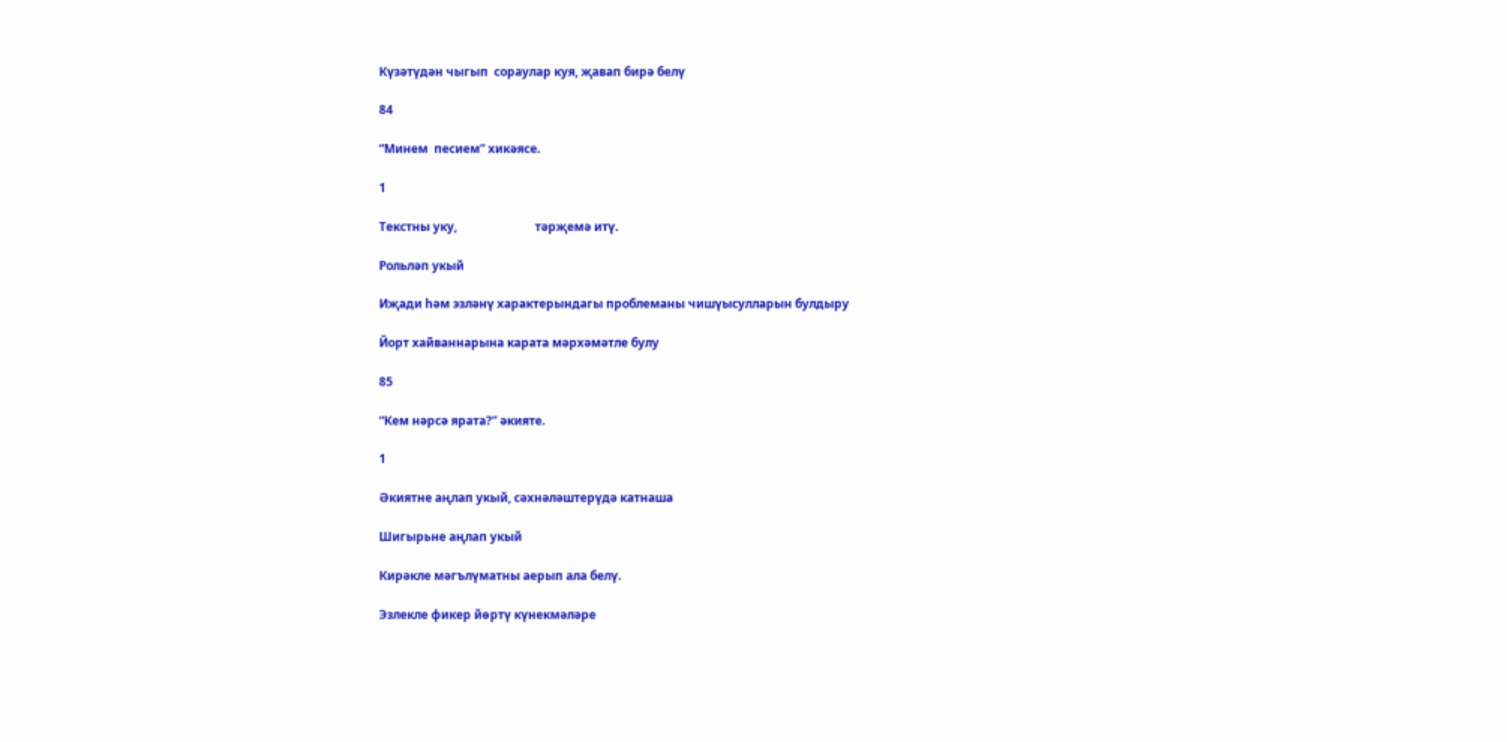Күзәтүдән чыгып  сораулар куя, җавап бирә белү

84

“Минем  песием” хикәясе.

1

Текстны уку,                          тәрҗемә итү.

Рольләп укый

Иҗади һәм эзләнү характерындагы проблеманы чишүысулларын булдыру

Йорт хайваннарына карата мәрхәмәтле булу

85

“Кем нәрсә ярата?” әкияте.

1

Әкиятне аңлап укый, сәхнәләштерүдә катнаша

Шигырьне аңлап укый

Кирәкле мәгълүматны аерып ала белү.

Эзлекле фикер йөртү күнекмәләре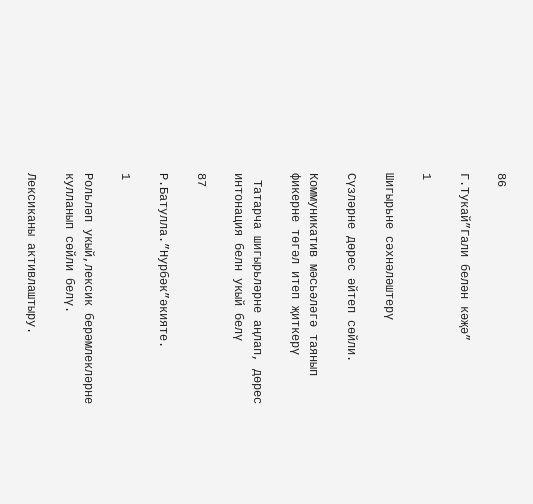86

Г.Тукай”Гали белән кәҗә”

1

Шигырьне сәхнәләштерү

Сүзләрне дөрес әйтеп сөйли.

Коммуникатив мәсьәләгә таянып фикерне төгәл итеп җиткерү

 Татарча шигырьләрне аңлап, дөрес интонация белн укый белү

87

Р.Батулла.”Нурбәк”әкияте.

1

Рольләп укый,лексик берәмлекләрне кулланып сөйли белү.

Лексиканы активлаштыру.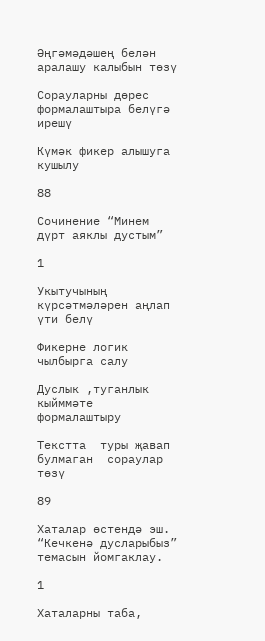Әңгәмәдәшең белән аралашу калыбын төзү

Сорауларны дөрес формалаштыра белүгә ирешү

Күмәк фикер алышуга кушылу

88

Сочинение “Минем дүрт аяклы дустым”

1

Укытучының күрсәтмәләрен аңлап үти белү

Фикерне логик чылбырга салу

Дуслык ,туганлык кыйммәте формалаштыру

Текстта  туры җавап булмаган  сораулар төзү

89

Хаталар өстендә эш. “Кечкенә дусларыбыз” темасын йомгаклау.

1

Хаталарны таба,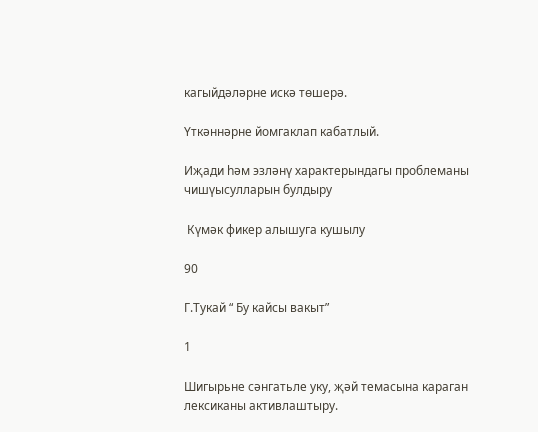кагыйдәләрне искә төшерә.

Үткәннәрне йомгаклап кабатлый.

Иҗади һәм эзләнү характерындагы проблеманы чишүысулларын булдыру

 Күмәк фикер алышуга кушылу

90

Г.Тукай “ Бу кайсы вакыт”

1

Шигырьне сәнгатьле уку, җәй темасына караган лексиканы активлаштыру.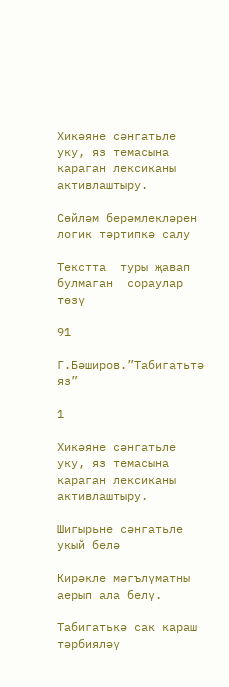Хикәяне сәнгатьле уку, яз темасына караган лексиканы активлаштыру.

Сөйләм берәмлекләрен логик тәртипкә салу

Текстта  туры җавап булмаган  сораулар төзү

91

Г.Бәширов.”Табигатьтә яз”

1

Хикәяне сәнгатьле уку, яз темасына караган лексиканы активлаштыру.

Шигырьне сәнгатьле укый белә

Кирәкле мәгълүматны аерып ала белү.

Табигатькә сак караш   тәрбияләү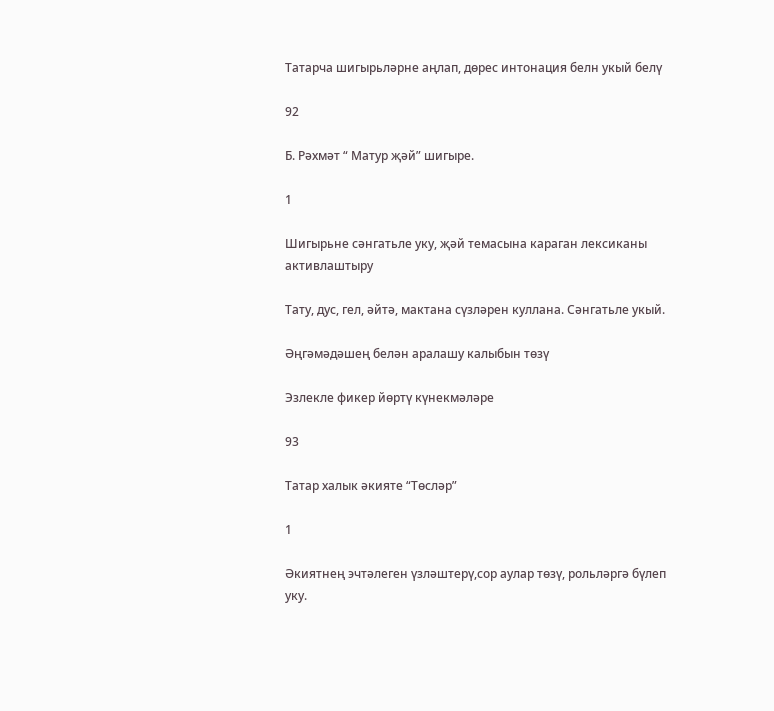Татарча шигырьләрне аңлап, дөрес интонация белн укый белү

92

Б. Рәхмәт “ Матур җәй” шигыре.

1

Шигырьне сәнгатьле уку, җәй темасына караган лексиканы активлаштыру

Тату, дус, гел, әйтә, мактана сүзләрен куллана. Сәнгатьле укый.

Әңгәмәдәшең белән аралашу калыбын төзү

Эзлекле фикер йөртү күнекмәләре

93

Татар халык әкияте “Төсләр”

1

Әкиятнең эчтәлеген үзләштерү,сор аулар төзү, рольләргә бүлеп уку.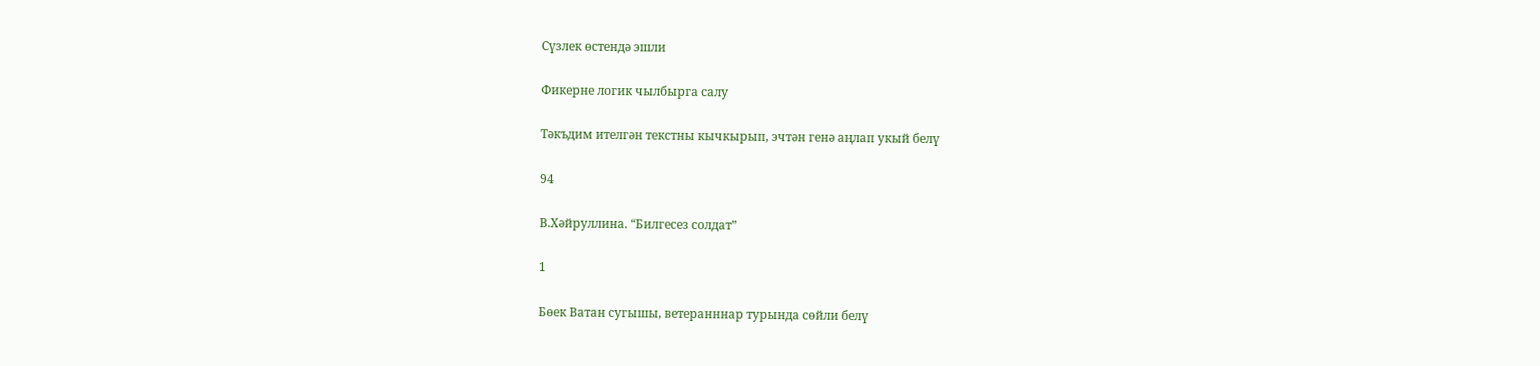Сүзлек өстендә эшли

Фикерне логик чылбырга салу

Тәкъдим ителгән текстны кычкырып, эчтән генә аңлап укый белү

94

В.Хәйруллина. “Билгесез солдат”

1

Бөек Ватан сугышы, ветеранннар турында сөйли белү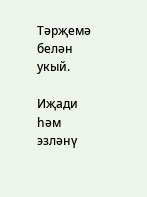Тәрҗемә белән укый.

Иҗади һәм эзләнү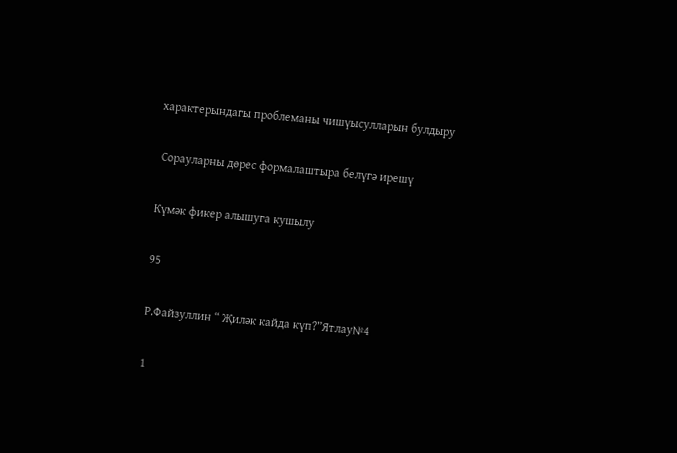характерындагы проблеманы чишүысулларын булдыру

 Сорауларны дөрес формалаштыра белүгә ирешү

Күмәк фикер алышуга кушылу

95

Р.Файзуллин “ Җиләк кайда күп?”Ятлау№4

1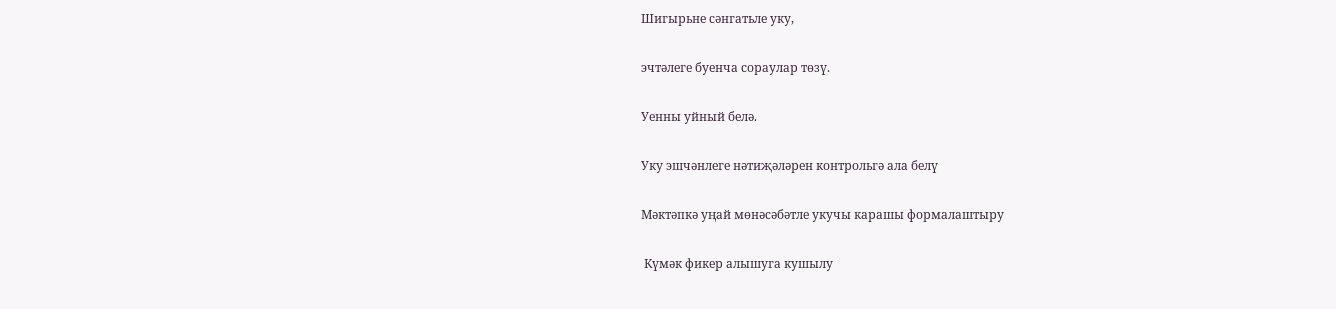Шигырьне сәнгатьле уку,

эчтәлеге буенча сораулар төзү.

Уенны уйный белә.

Уку эшчәнлеге нәтиҗәләрен контрольгә ала белү

Мәктәпкә уңай мөнәсәбәтле укучы карашы формалаштыру

 Күмәк фикер алышуга кушылу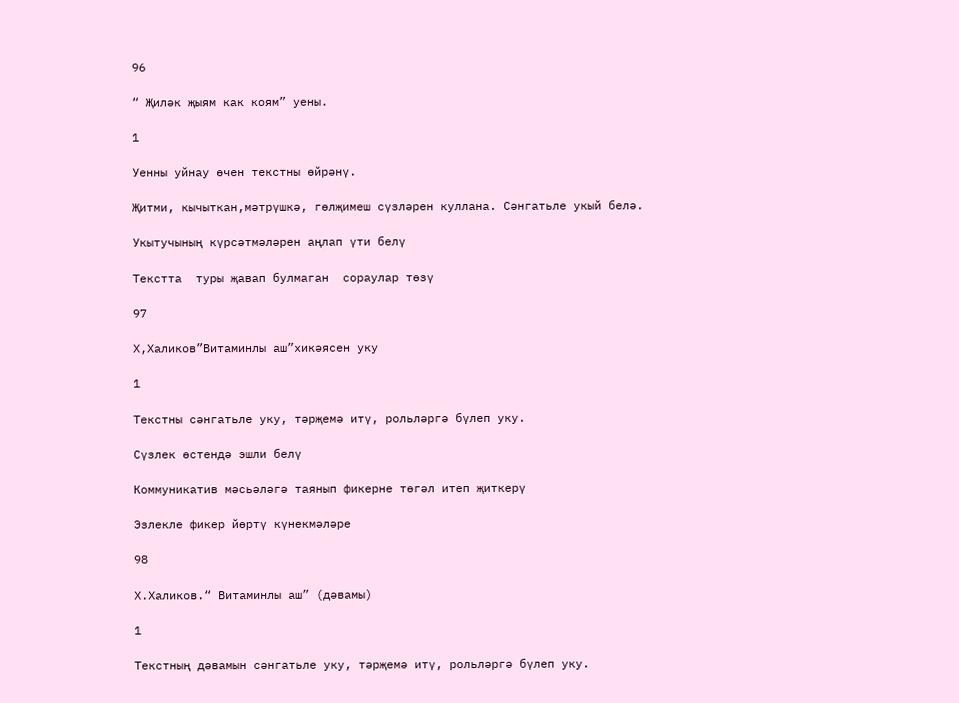96

“ Җиләк җыям как коям” уены.

1

Уенны уйнау өчен текстны өйрәнү.

Җитми, кычыткан,мәтрүшкә, гөлҗимеш сүзләрен куллана. Сәнгатьле укый белә.

Укытучының күрсәтмәләрен аңлап үти белү

Текстта  туры җавап булмаган  сораулар төзү

97

Х,Халиков”Витаминлы аш”хикәясен уку

1

Текстны сәнгатьле уку, тәрҗемә итү, рольләргә бүлеп уку.

Сүзлек өстендә эшли белү

Коммуникатив мәсьәләгә таянып фикерне төгәл итеп җиткерү

Эзлекле фикер йөртү күнекмәләре

98

Х.Халиков.“ Витаминлы аш” (дәвамы)

1

Текстның дәвамын сәнгатьле уку, тәрҗемә итү, рольләргә бүлеп уку.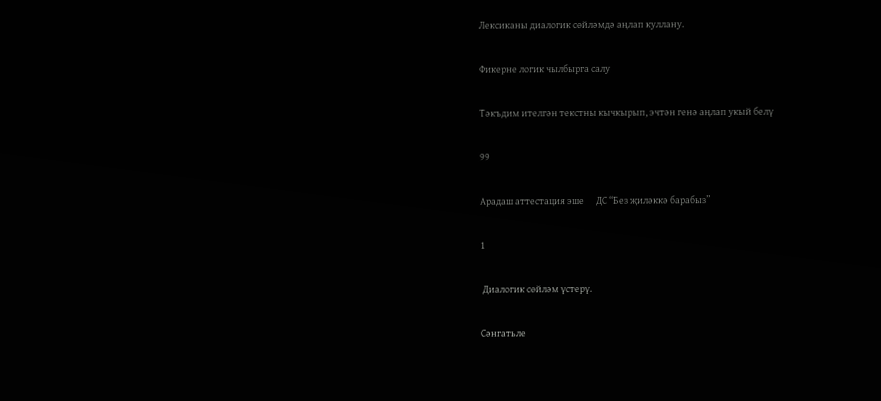Лексиканы диалогик сөйләмдә аңлап куллану.

Фикерне логик чылбырга салу

Тәкъдим ителгән текстны кычкырып, эчтән генә аңлап укый белү

99

Арадаш аттестация эше      ДС “Без җиләккә барабыз”

1

 Диалогик сөйләм үстерү.

Сәнгатьле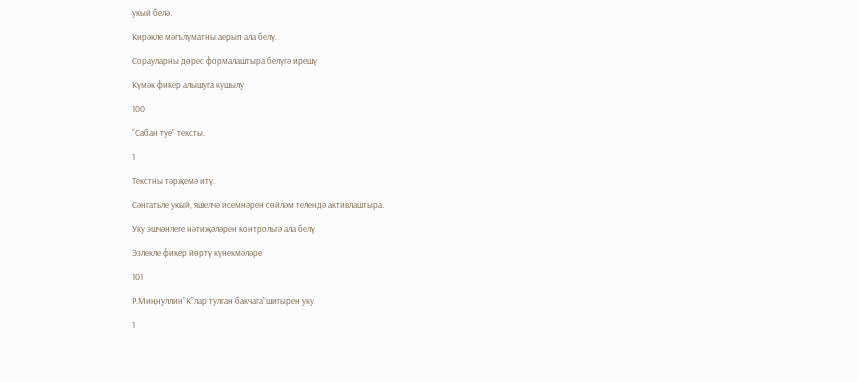укый белә.

Кирәкле мәгълүматны аерып ала белү.

Сорауларны дөрес формалаштыра белүгә ирешү

Күмәк фикер алышуга кушылу

100

“Сабан туе” тексты.

1

Текстны тәрҗемә итү.

Сәнгатьле укый, яшелчә исемнәрен сөйләм телендә активлаштыра.

Уку эшчәнлеге нәтиҗәләрен контрольгә ала белү

Эзлекле фикер йөртү күнекмәләре

101

Р.Миңнуллин”К”лар тулган бакчага”шигырен уку

1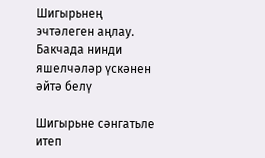Шигырьнең эчтәлеген аңлау. Бакчада нинди яшелчәләр үскәнен әйтә белү

Шигырьне сәнгатьле итеп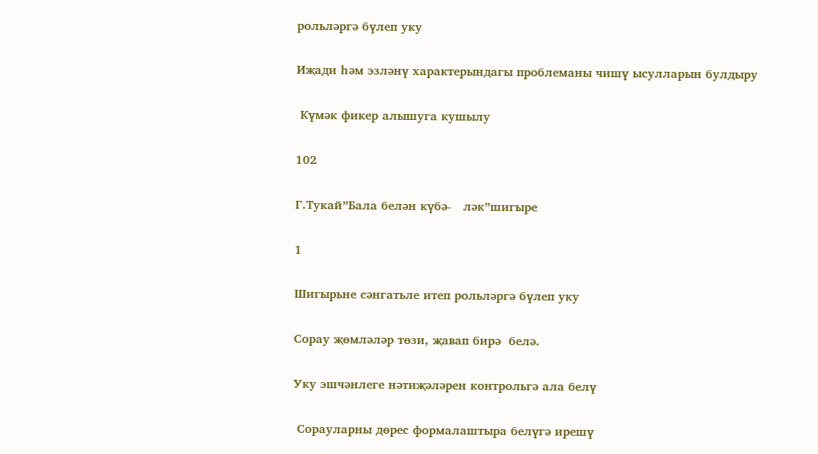рольләргә бүлеп уку

Иҗади һәм эзләнү характерындагы проблеманы чишү ысулларын булдыру

 Күмәк фикер алышуга кушылу

102

Г.Тукай”Бала белән күбә-   ләк”шигыре

1

Шигырьне сәнгатьле итеп рольләргә бүлеп уку

Сорау җөмләләр төзи, җавап бирә  белә.

Уку эшчәнлеге нәтиҗәләрен контрольгә ала белү

 Сорауларны дөрес формалаштыра белүгә ирешү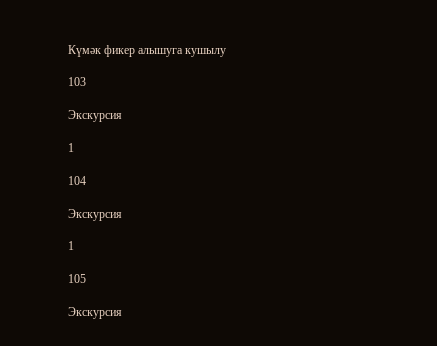Күмәк фикер алышуга кушылу

103

Экскурсия

1

104

Экскурсия

1

105

Экскурсия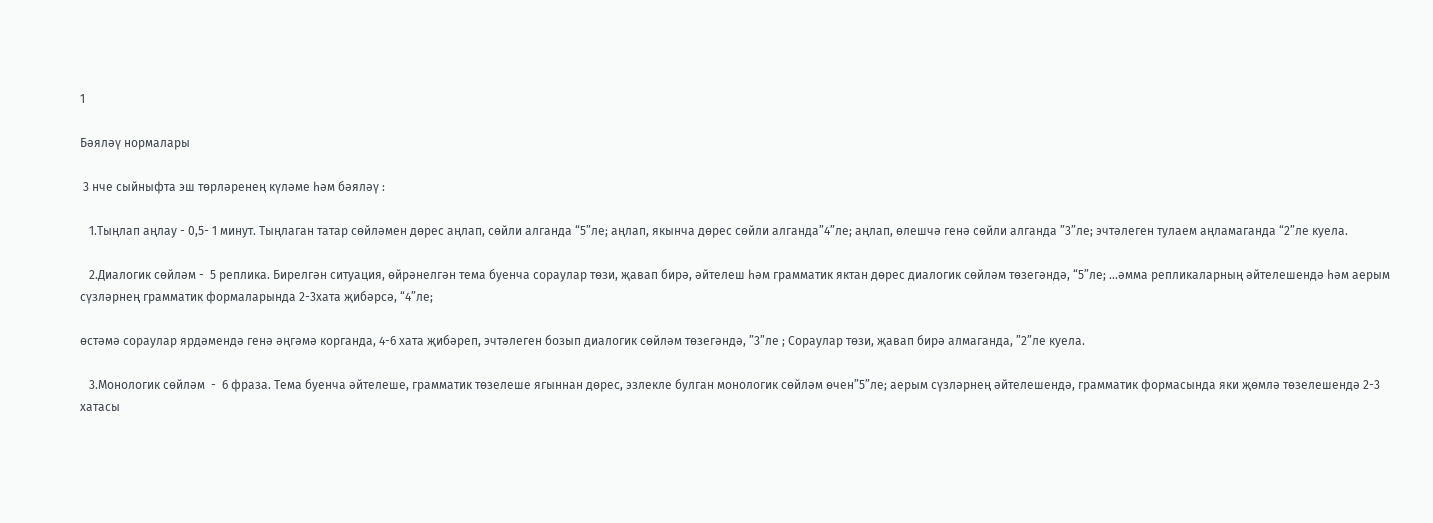1

Бәяләү нормалары

 3 нче сыйныфта эш төрләренең күләме һәм бәяләү :

   1.Тыңлап аңлау - 0,5- 1 минут. Тыңлаган татар сөйләмен дөрес аңлап, сөйли алганда “5”ле; аңлап, якынча дөрес сөйли алганда”4”ле; аңлап, өлешчә генә сөйли алганда ”3”ле; эчтәлеген тулаем аңламаганда “2”ле куела.

   2.Диалогик сөйләм -  5 реплика. Бирелгән ситуация, өйрәнелгән тема буенча сораулар төзи, җавап бирә, әйтелеш һәм грамматик яктан дөрес диалогик сөйләм төзегәндә, “5”ле; ...әмма репликаларның әйтелешендә һәм аерым сүзләрнең грамматик формаларында 2-3хата җибәрсә, “4”ле;

өстәмә сораулар ярдәмендә генә әңгәмә корганда, 4-6 хата җибәреп, эчтәлеген бозып диалогик сөйләм төзегәндә, ”3”ле ; Сораулар төзи, җавап бирә алмаганда, ”2”ле куела.

   3.Монологик сөйләм  -  6 фраза. Тема буенча әйтелеше, грамматик төзелеше ягыннан дөрес, эзлекле булган монологик сөйләм өчен”5”ле; аерым сүзләрнең әйтелешендә, грамматик формасында яки җөмлә төзелешендә 2-3 хатасы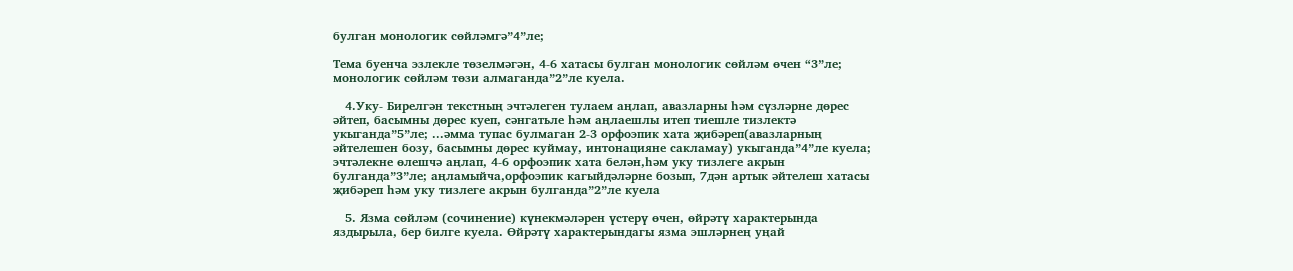булган монологик сөйләмгә”4”ле;

Тема буенча эзлекле төзелмәгән, 4-6 хатасы булган монологик сөйләм өчен “3”ле; монологик сөйләм төзи алмаганда”2”ле куела.

   4.Уку- Бирелгән текстның эчтәлеген тулаем аңлап, авазларны һәм сүзләрне дөрес әйтеп, басымны дөрес куеп, сәнгатьле һәм аңлаешлы итеп тиешле тизлектә укыганда”5”ле; ...әмма тупас булмаган 2-3 орфоэпик хата җибәреп(авазларның әйтелешен бозу, басымны дөрес куймау, интонацияне сакламау) укыганда”4”ле куела; эчтәлекне өлешчә аңлап, 4-6 орфоэпик хата белән,һәм уку тизлеге акрын булганда”3”ле; аңламыйча,орфоэпик кагыйдәләрне бозып, 7дән артык әйтелеш хатасы җибәреп һәм уку тизлеге акрын булганда”2”ле куела

   5. Язма сөйләм (сочинение) күнекмәләрен үстерү өчен, өйрәтү характерында яздырыла, бер билге куела. Өйрәтү характерындагы язма эшләрнең уңай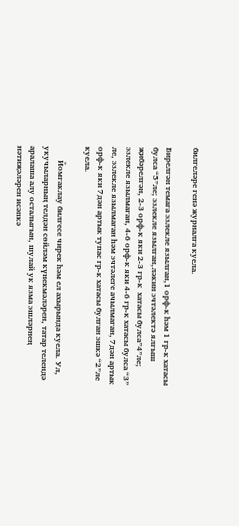билгеләре генә журналга куела.

Бирелгән темага эзлекле язылган,1 орф-к һәм 1 гр-к хатасы булса “5”ле; эзлекле язылган,ләкин эчтәлектә ялгыш җибәрелгән, 2-3 орф-к яки 2-3 гр-к  хатасы булса”4”ле; эзлекле язылмаган, 4-6 орф-к яки 4-6 гр-к хатасы булса “3” ле, эзлекле язылмаган һәм эчтәлеге ачылмаган, 7дән артык орф-к яки 7дән артык тупас гр-к хатасы булган эшкә “2”ле куела.

       Йомгаклау билгесе чирек һәм ел ахырында куела. Ул, укучыларның телдән сөйләм күнекмәләрен, татар телендә аралаша алу осталыгын, шулай ук язма эшләрнең нәтиҗәләрен исәпкә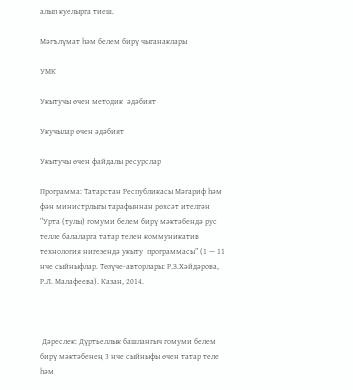алып куелырга тиеш.

Мәгълүмат һәм белем бирү чыганаклары

УМК

Укытучы өчен методик  әдәбият

Укучылар өчен әдәбият

Укытучы өчен файдалы ресурслар

Программа: Татарстан Республикасы Мәгариф һәм фән министрлыгы тарафыннан рөхсәт ителгән  “Урта (тулы) гомуми белем бирү мәктәбендә рус телле балаларга татар телен коммуникатив технология нигезендә укыту  программасы” (1 — 11 нче сыйныфлар. Төзүче-авторлары: Р.З.Хәйдәрова, Р.Л. Малафеева). Казан, 2014.



 Дәреслек: Дүртьеллык башлангыч гомуми белем бирү мәктәбенең 3 нче сыйныфы өчен татар теле һәм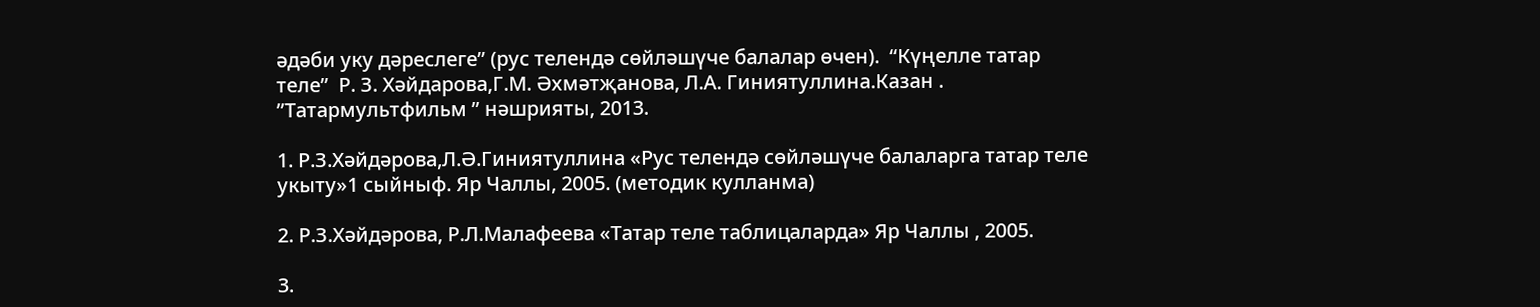әдәби уку дәреслеге” (рус телендә сөйләшүче балалар өчен).  “Күңелле татар теле”  Р. З. Хәйдарова,Г.М. Әхмәтҗанова, Л.А. Гиниятуллина.Казан . ”Татармультфильм ” нәшрияты, 2013.

1. Р.З.Хәйдәрова,Л.Ә.Гиниятуллина «Рус телендә сөйләшүче балаларга татар теле укыту»1 сыйныф. Яр Чаллы, 2005. (методик кулланма)

2. Р.З.Хәйдәрова, Р.Л.Малафеева «Татар теле таблицаларда» Яр Чаллы , 2005.

3.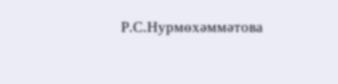Р.С.Нурмөхәммәтова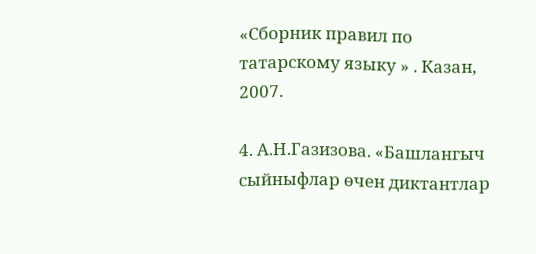«Сборник правил по татарскому языку » . Казан, 2007.

4. А.Н.Газизова. «Башлангыч сыйныфлар өчен диктантлар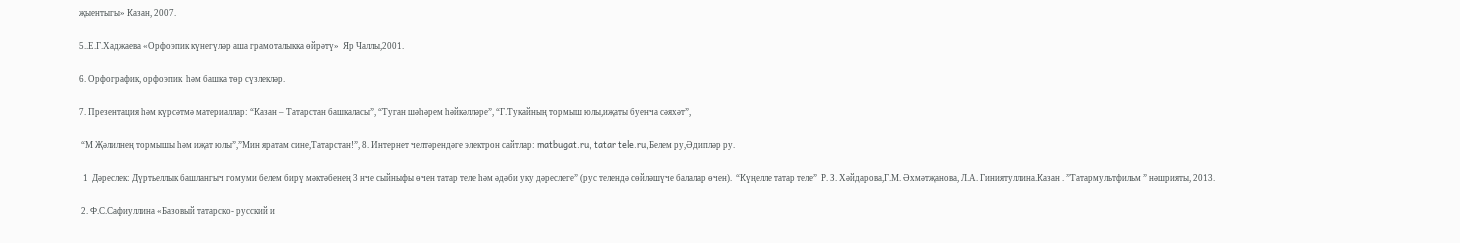җыентыгы» Казан, 2007.

5..Е.Г.Хаджаева «Орфоэпик күнегүләр аша грамоталыкка өйрәтү»  Яр Чаллы,2001.

6. Орфографик, орфоэпик  һәм башка төр сүзлекләр.

7. Презентация һәм күрсәтмә материаллар: “Казан – Татарстан башкаласы”, “Туган шәһәрем һәйкәлләре”, “Г.Тукайның тормыш юлы,иҗаты буенча сәяхәт”,

 “М Җәлилнең тормышы һәм иҗат юлы”,”Мин яратам сине,Татарстан!”, 8. Интернет челтәрендәге электрон сайтлар: matbugat.ru, tatar tele.ru,Белем ру,Әдипләр ру.

  1  Дәреслек: Дүртьеллык башлангыч гомуми белем бирү мәктәбенең 3 нче сыйныфы өчен татар теле һәм әдәби уку дәреслеге” (рус телендә сөйләшүче балалар өчен).  “Күңелле татар теле”  Р. З. Хәйдарова,Г.М. Әхмәтҗанова, Л.А. Гиниятуллина.Казан . ”Татармультфильм ” нәшрияты, 2013.

 2. Ф.С.Сафиуллина «Базовый татарско- русский и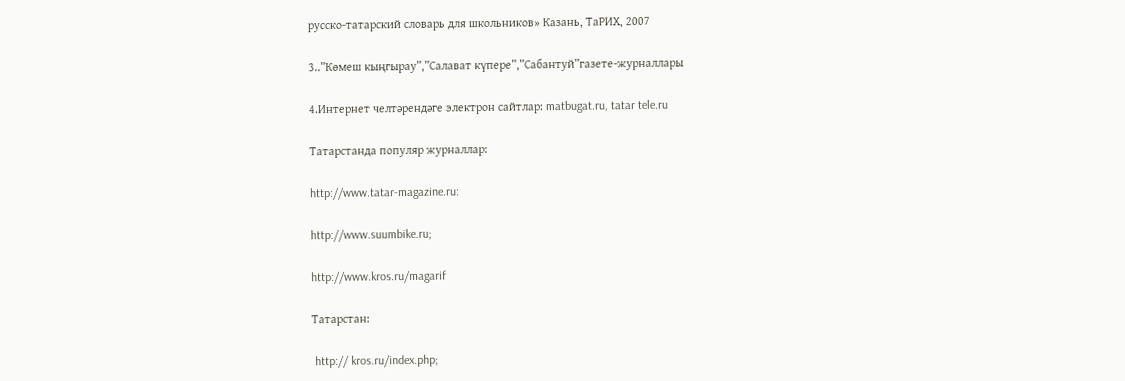русско-татарский словарь для школьников» Казань, ТаРИХ, 2007

3..”Көмеш кыңгырау”,”Салават күпере”,”Сабантуй”газете-журналлары

4.Интернет челтәрендәге электрон сайтлар: matbugat.ru, tatar tele.ru

Татарстанда популяр журналлар:

http://www.tatar-magazine.ru:

http://www.suumbike.ru;

http://www.kros.ru/magarif

Татарстан:

 http:// kros.ru/index.php;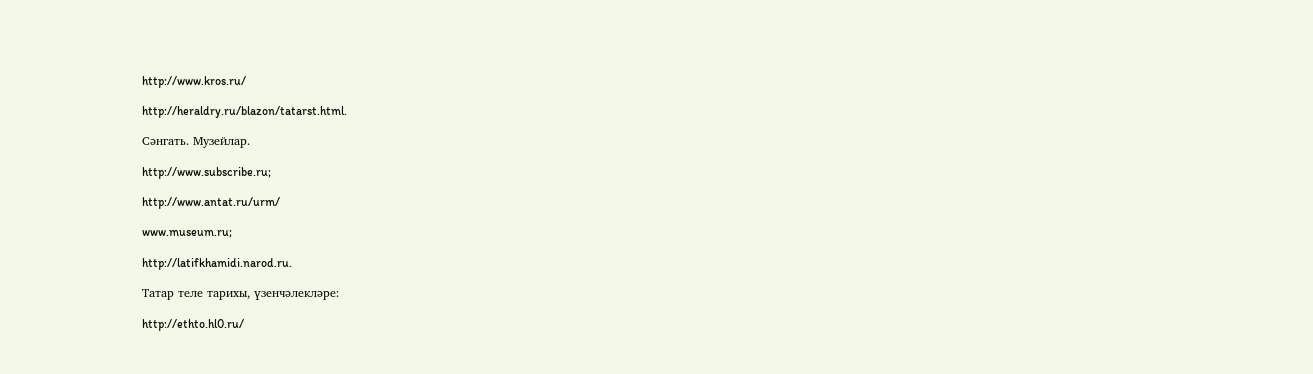http://www.kros.ru/

http://heraldry.ru/blazon/tatarst.html.

Сәнгать. Музейлар.

http://www.subscribe.ru;

http://www.antat.ru/urm/

www.museum.ru;

http://latifkhamidi.narod.ru.

Татар теле тарихы, үзенчәлекләре:

http://ethto.hl0.ru/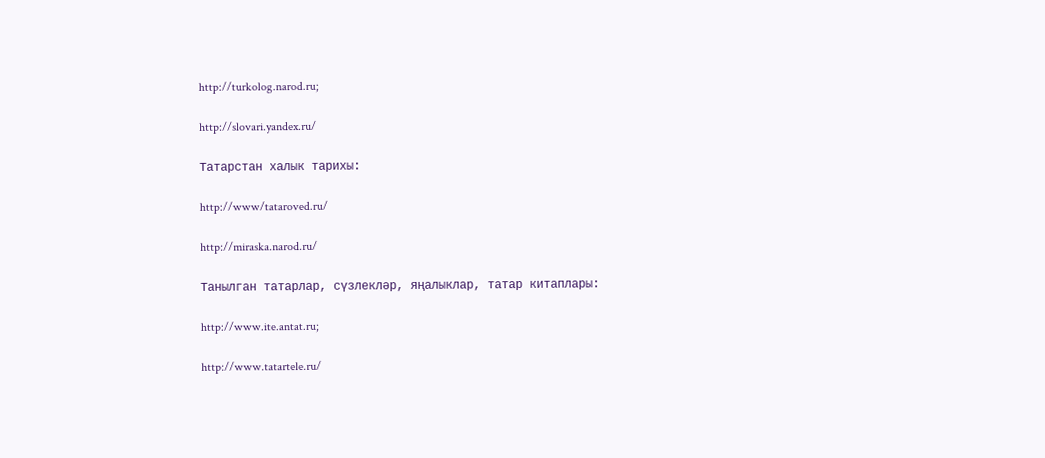http://turkolog.narod.ru;

http://slovari.yandex.ru/

Татарстан халык тарихы:

http://www/tataroved.ru/

http://miraska.narod.ru/

Танылган татарлар, сүзлекләр, яңалыклар, татар китаплары:

http://www.ite.antat.ru;

http://www.tatartele.ru/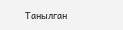Танылган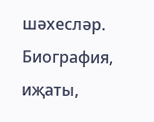шәхесләр. Биография, иҗаты,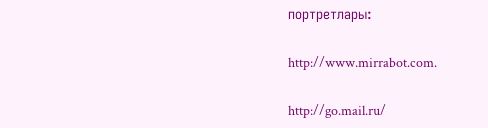портретлары:

http://www.mirrabot.com.

http://go.mail.ru/